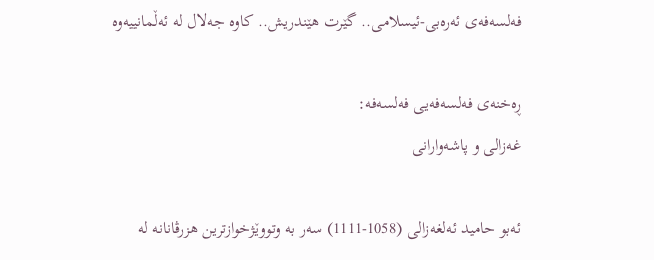فەلسەفەی ئەرەبی-ئیسلامی.. گێرت هێندریش.. کاوە جەلال لە ئەڵمانییەوە

ڕەخنەی فەلسەفەیی فەلسەفە:
غەزالی و پاشەوارانی

ئەبو حامید ئەلغەزالی (1058-1111) سەر بە وتووێژخوازترین هزرڤانانە لە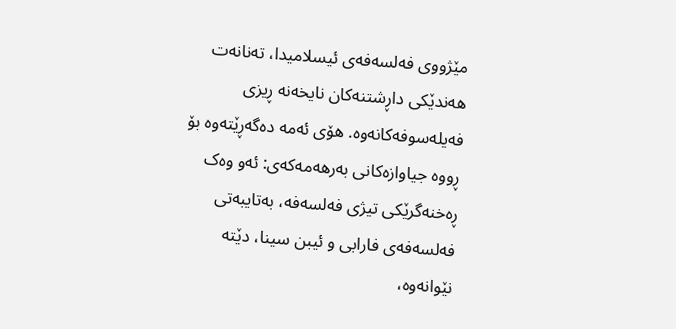مێژووی فەلسەفەی ئیسلامیدا، تەنانەت هەندێکی داڕشتنەکان نایخەنە ڕیزی فەیلەسوفەکانەوە. هۆی ئەمە دەگەڕێتەوە بۆ ڕووە جیاوازەکانی بەرهەمەکەی: ئەو وەک ڕەخنەگرێکی تیژی فەلسەفە، بەتایبەتی فەلسەفەی فارابی و ئیبن سینا، دێتە نێوانەوە،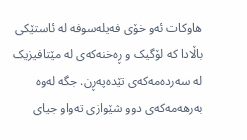هاوکات ئەو خۆی فەیلەسوفە لە ئاستێکی باڵادا کە لۆگیک و ڕەخنەکەی لە مێتافیزیک لە سەردەمەکەی تێدەپەڕن. جگە لەوە بەرهەمەکەی دوو شێوازی تەواو جیای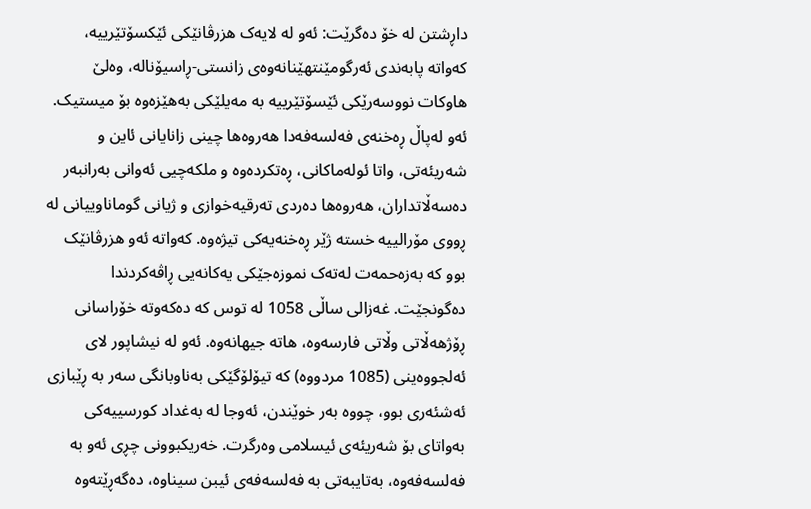داڕشتن لە خۆ دەگرێت: ئەو لە لایەک هزرڤانێکی ئێکسۆتێرییە، کەواتە پابەندی ئەرگومێنتهێنانەوەی زانستی-ڕاسیۆنالە، وەلێ هاوکات نووسەرێکی ئێسۆتێرییە بە مەیلێکی بەهێزەوە بۆ میستیک. ئەو لەپاڵ ڕەخنەی فەلسەفەدا هەروەها چینی زانایانی ئاین و شەریئەتی، واتا ئولەماکانی، ڕەتکردەوە و ملکەچیی ئەوانی بەرانبەر دەسەڵاتداران، هەروەها دەردی تەرقیەخوازی و ژیانی گوماناوییانی لە ڕووی مۆرالییە خستە ژێر ڕەخنەیەکی تیژەوە. کەواتە ئەو هزرڤانێک بوو کە بەزەحمەت لەتەک نموزەجێکی یەکانەیی ڕاڤەکردندا دەگونجێت. غەزالی ساڵی 1058 لە توس کە دەکەوتە خۆراسانی ڕۆژهەڵاتی وڵاتی فارسەوە، هاتە جیهانەوە. ئەو لە نیشاپور لای ئەلجووەینی (1085 مردووە) کە تیۆلۆگێکی بەناوبانگی سەر بە ڕێبازی ئەشئەری بوو، چووە بەر خوێندن، ئەوجا لە بەغداد کورسییەکی بەواتای بۆ شەریئەی ئیسلامی وەرگرت. خەریکبوونی چڕی ئەو بە فەلسەفەوە، بەتایبەتی بە فەلسەفەی ئیبن سیناوە، دەگەڕێتەوە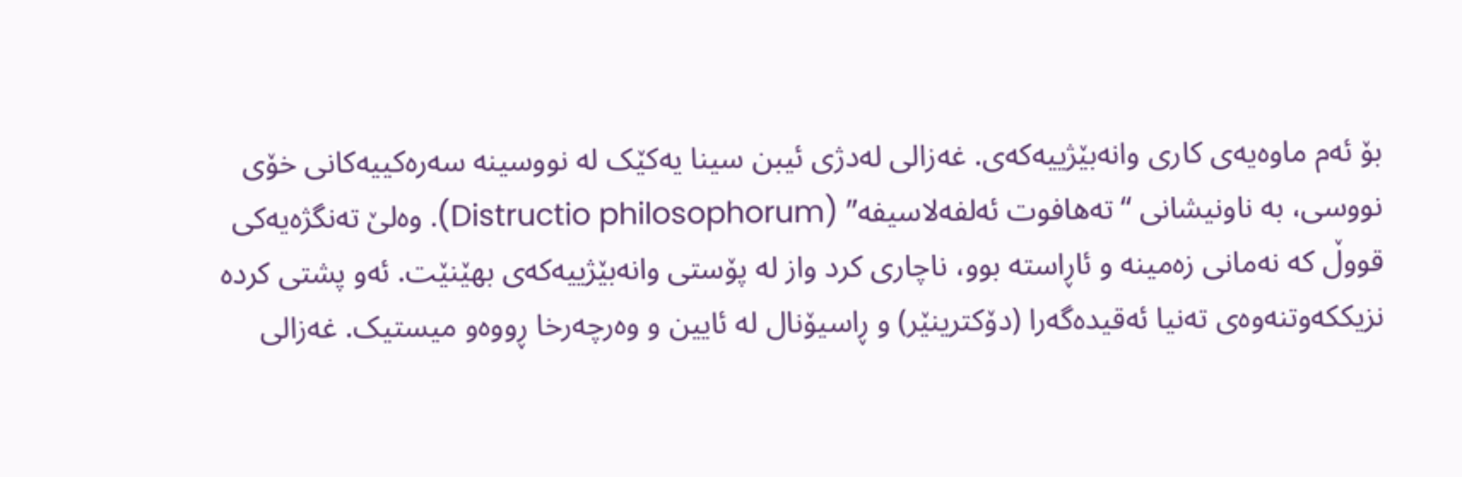بۆ ئەم ماوەیەی کاری وانەبێژییەکەی. غەزالی لەدژی ئیبن سینا یەکێک لە نووسینە سەرەکییەکانی خۆی نووسی، بە ناونیشانی “تەهافوت ئەلفەلاسیفە” (Distructio philosophorum). وەلێ تەنگژەیەکی قووڵ کە نەمانی زەمینە و ئاڕاستە بوو، ناچاری کرد واز لە پۆستی وانەبێژییەکەی بهێنێت. ئەو پشتی کردە نزیککەوتنەوەی تەنیا ئەقیدەگەرا (دۆکترینێر) و ڕاسیۆنال لە ئایین و وەرچەرخا ڕووەو میستیک. غەزالی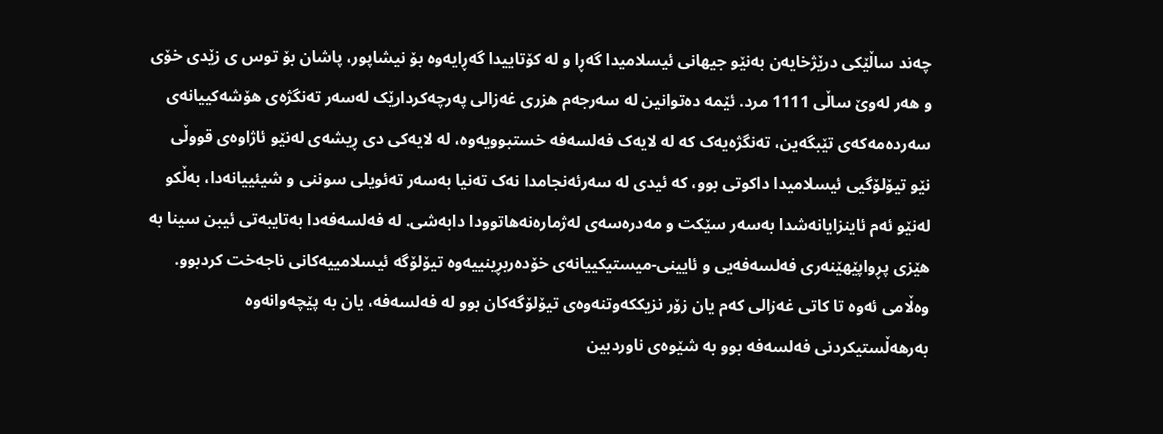چەند ساڵێکی درێژخایەن بەنێو جیهانی ئیسلامیدا گەڕا و لە کۆتاییدا گەڕایەوە بۆ نیشاپور، پاشان بۆ توس ی زێدی خۆی و هەر لەوێ ساڵی 1111 مرد. ئێمە دەتوانین لە سەرجەم هزری غەزالی پەرچەکردارێک لەسەر تەنگژەی هۆشەکییانەی سەردەمەکەی تێبگەین، تەنگژەیەک کە لە لایەک فەلسەفە خستبوویەوە، لە لایەکی دی ڕیشەی لەنێو ئاژاوەی قووڵی نێو تیۆلۆگیی ئیسلامیدا داکوتی بوو، کە ئیدی لە سەرئەنجامدا نەک تەنیا بەسەر تەئویلی سوننی و شیئییانەدا، بەڵکو لەنێو ئەم ئاینزایانەشدا بەسەر سێکت و مەدرەسەی لەژمارەنەهاتوودا دابەشی. لە فەلسەفەدا بەتایبەتی ئیبن سینا بە هێزی پڕواپێهێنەری فەلسەفەیی و ئایینی-میستیکییانەی خۆدەربڕینییەوە تیۆلۆگە ئیسلامییەکانی ناجەخت کردبوو. وەڵامی ئەوە تا کاتی غەزالی کەم یان زۆر نزیککەوتنەوەی تیۆلۆگەکان بوو لە فەلسەفە، یان بە پێچەوانەوە بەرهەڵستیکردنی فەلسەفە بوو بە شێوەی ناوردبین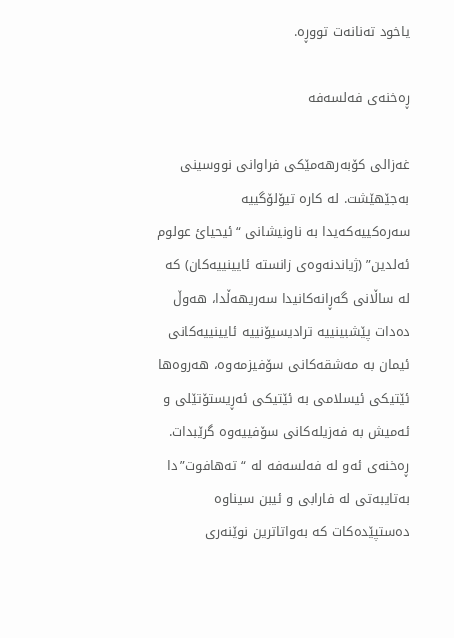یاخود تەنانەت تووڕە.

ڕەخنەی فەلسەفە

غەزالی کۆبەرهەمێکی فراوانی نووسینی بەجێهێشت. لە کارە تیۆلۆگییە سەرەکییەکەیدا بە ناونیشانی “ئیحیائ عولوم ئەلدین” (ژیاندنەوەی زانستە ئایینییەکان) کە لە ساڵانی گەڕانەکانیدا سەریهەڵدا، هەوڵ دەدات پێشبینییە ترادیسیۆنییە ئایینییەکانی ئیمان بە مەشقەکانی سۆفیزمەوە، هەروەها ئێتیکی ئیسلامی بە ئێتیکی ئەڕیستۆتێلی و ئەمیش بە فەزیلەکانی سۆفییەوە گرێبدات. ڕەخنەی ئەو لە فەلسەفە لە “تەهافوت”دا بەتایبەتی لە فارابی و ئیبن سیناوە دەستپێدەکات کە بەواتاترین نوێنەری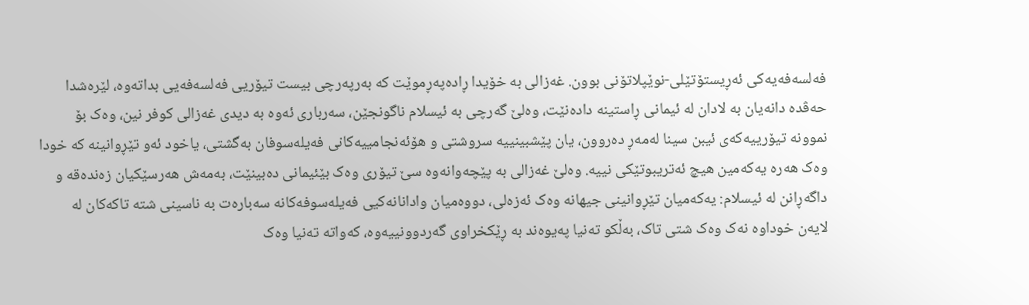فەلسەفەیەکی ئەڕیستۆتێلی-نوێپلاتۆنی بوون. غەزالی بە خۆیدا ڕادەپەڕموێت کە بەرپەرچی بیست تیۆریی فەلسەفەیی بداتەوە، لێرەشدا حەڤدە دانەیان بە لادان لە ئیمانی ڕاستینە دادەنێت، وەلێ گەرچی بە ئیسلام ناگونجێن، سەرباری ئەوە بە دیدی غەزالی کوفر نین، وەک بۆ نموونە تیۆرییەکەی ئیبن سینا لەمەڕ دەروون، یان پێشبینییە سروشتی و هۆئەنجامییەکانی فەیلەسوفان بەگشتی، یاخود ئەو تێڕوانینە کە خودا وەک هەرە یەکەمین هیچ ئەتریبوتێکی نییە. وەلێ غەزالی بە پێچەوانەوە سێ تیۆری وەک بێئیمانی دەبینێت، بەمەش هەرسێکیان زەندەقە و داگەڕانن لە ئیسلام: یەکەمیان تێڕوانینی جیهانە وەک ئەزەلی، دووەمیان وادانانەکیی فەیلەسوفەکانە سەبارەت بە ناسینی شتە تاکەکان لە لایەن خوداوە نەک وەک شتی تاک، بەڵکو تەنیا پەیوەند بە ڕێکخراوی گەردوونییەوە، کەواتە تەنیا وەک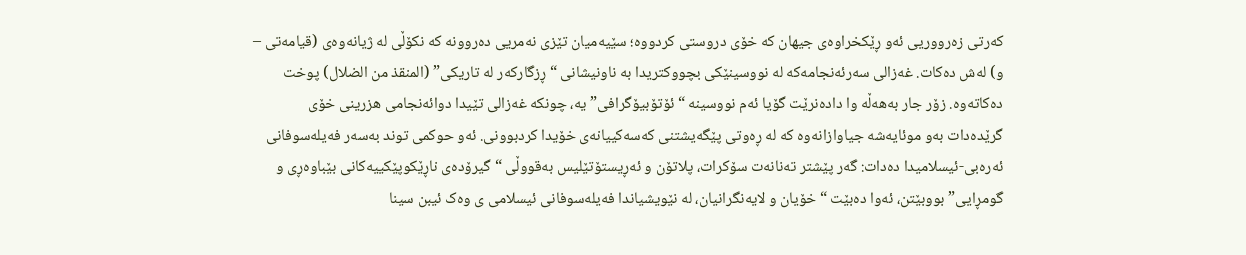کەرتی زەرووریی ئەو ڕێکخراوەی جیهان کە خۆی دروستی کردووە؛ سێیەمیان تێزی نەمریی دەروونە کە نکۆڵی لە ژیانەوەی (قیامەتی – و) لەش دەکات. غەزالی سەرئەنجامەکە لە نووسینێکی بچووکتریدا بە ناونیشانی “ڕزگارکەر لە تاریکی” (المنقذ من الضلال) پوخت دەکاتەوە. زۆر جار بەهەڵە وا دادەنرێت گۆیا ئەم نووسینە “ئۆتۆبیۆگرافی”یە، چونکە غەزالی تێیدا دوائەنجامی هزرینی خۆی گرێدەدات بەو موئایەشە جیاوازانەوە کە لە ڕەوتی پێگەیشتنی کەسەکییانەی خۆیدا کردبوونی. ئەو حوکمی توند بەسەر فەیلەسوفانی ئەرەبی-ئیسلامیدا دەدات: گەر پێشتر تەنانەت سۆکرات، پلاتۆن و ئەڕیستۆتێلیس بەقووڵی “گیرۆدەی ناڕێکوپێکییەکانی بێباوەڕی و گومڕایی” بووبێتن، ئەوا دەبێت “خۆیان و لایەنگرانیان، لە نێویشیاندا فەیلەسوفانی ئیسلامی ی وەک ئیبن سینا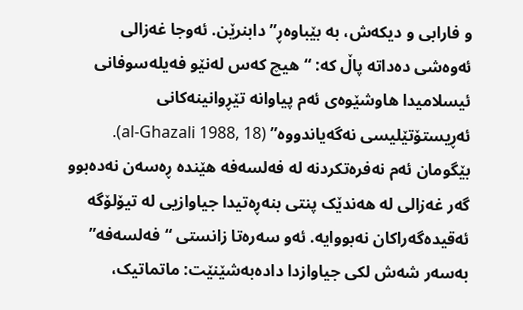و فارابی و دیکەش، بە بێباوەڕ” دابنرێن. ئەوجا غەزالی ئەوەشی دەداتە پاڵ کە: “هیچ کەس لەنێو فەیلەسوفانی ئیسلامیدا هاوشێوەی ئەم پیاوانە تێڕوانینەکانی ئەڕیستۆتێلیسی نەگەیاندووە” (al-Ghazali 1988, 18).
بێگومان ئەم نەفرەتکردنە لە فەلسەفە هێندە ڕەسەن نەدەبوو گەر غەزالی لە هەندێک پنتی بنەڕەتیدا جیاوازیی لە تیۆلۆگە ئەقیدەگەراکان نەبووایە. ئەو سەرەتا زانستی “فەلسەفە” بەسەر شەش لکی جیاوازدا دادەبەشێنێت: ماتماتیک،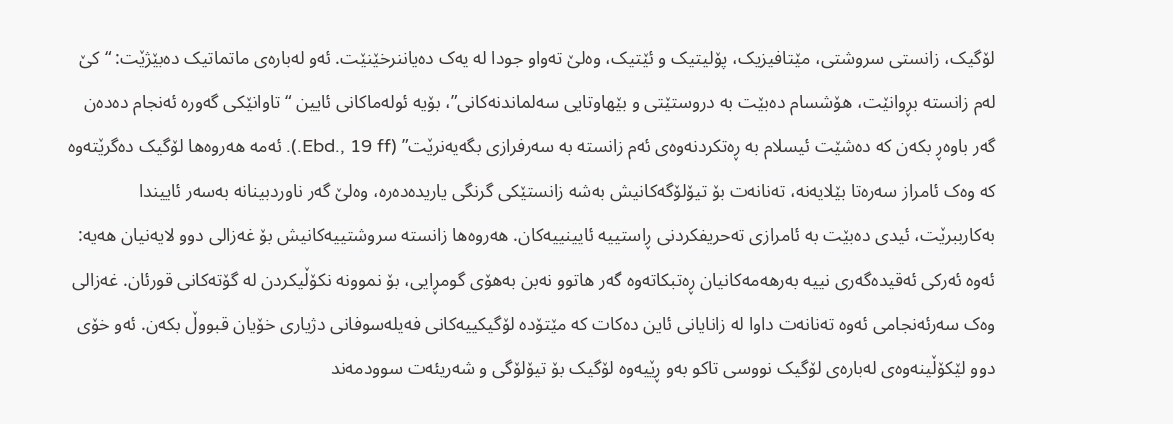لۆگیک، زانستی سروشتی، مێتافیزیک، پۆلیتیک و ئێتیک، وەلێ تەواو جودا لە یەک دەیاننرخێنێت. ئەو لەبارەی ماتماتیک دەبێژێت: “کێ لەم زانستە بڕوانێت، هۆشسام دەبێت بە دروستێتی و بێهاوتایی سەلماندنەکانی”، بۆیە ئولەماکانی ئایین “تاوانێکی گەورە ئەنجام دەدەن گەر باوەڕ بکەن کە دەشێت ئیسلام بە ڕەتکردنەوەی ئەم زانستە بە سەرفرازی بگەیەنرێت” (Ebd., 19 ff.). ئەمە هەروەها لۆگیک دەگرێتەوە کە وەک ئامراز سەرەتا بێلایەنە، تەنانەت بۆ تیۆلۆگەکانیش بەشە زانستێکی گرنگی یاریدەدەرە، وەلێ گەر ناوردبینانە بەسەر ئاییندا بەکارببرێت، ئیدی دەبێت بە ئامرازی تەحریفکردنی ڕاستییە ئایینییەکان. هەروەها زانستە سروشتییەکانیش بۆ غەزالی دوو لایەنیان هەیە: ئەوە ئەرکی ئەقیدەگەری نییە بەرهەمەکانیان ڕەتبکاتەوە گەر هاتوو نەبن بەهۆی گومڕایی، بۆ نموونە نکۆڵیکردن لە گۆتەکانی قورئان. غەزالی وەک سەرئەنجامی ئەوە تەنانەت داوا لە زانایانی ئاین دەکات کە مێتۆدە لۆگیکییەکانی فەیلەسوفانی دژیاری خۆیان قبووڵ بکەن. ئەو خۆی دوو لێکۆڵینەوەی لەبارەی لۆگیک نووسی تاکو بەو ڕێیەوە لۆگیک بۆ تیۆلۆگی و شەریئەت سوودمەند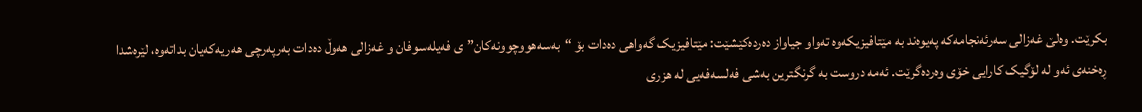بکرێت. وەلێ غەزالی سەرئەنجامەکە پەیوەند بە مێتافیزیکەوە تەواو جیاواز دەردەکێشێت: مێتافیزیک گەواهی دەدات بۆ “بەسەهووچوونەکان”ی فەیلەسوفان و غەزالی هەوڵ دەدات بەرپەرچی هەریەکەیان بداتەوە، لێرەشدا ڕەخنەی ئەو لە لۆگیک کارایی خۆی وەردەگرێت. ئەمە دروست بە گرنگترین بەشی فەلسەفەیی لە هزری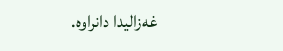غەزالیدا دانراوە.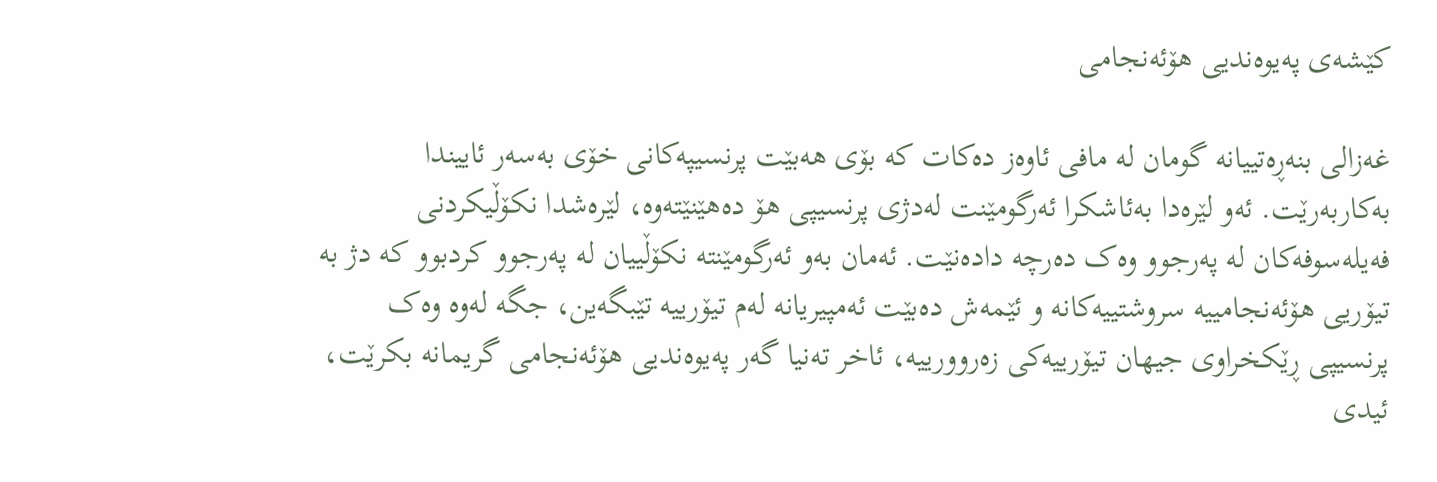کێشەی پەیوەندیی هۆئەنجامی

غەزالی بنەڕەتییانە گومان لە مافی ئاوەز دەکات کە بۆی هەبێت پرنسیپەکانی خۆی بەسەر ئاییندا بەکاربەرێت. ئەو لێرەدا بەئاشکرا ئەرگومێنت لەدژی پرنسیپی هۆ دەهێنێتەوە، لێرەشدا نکۆڵیکردنی فەیلەسوفەکان لە پەرجوو وەک دەرچە دادەنێت. ئەمان بەو ئەرگومێنتە نکۆڵییان لە پەرجوو کردبوو کە دژ بە تیۆریی هۆئەنجامییە سروشتییەکانە و ئێمەش دەبێت ئەمپیریانە لەم تیۆرییە تێبگەین، جگە لەوە وەک پرنسیپی ڕێکخراوی جیهان تیۆرییەکی زەروورییە، ئاخر تەنیا گەر پەیوەندیی هۆئەنجامی گریمانە بکرێت، ئیدی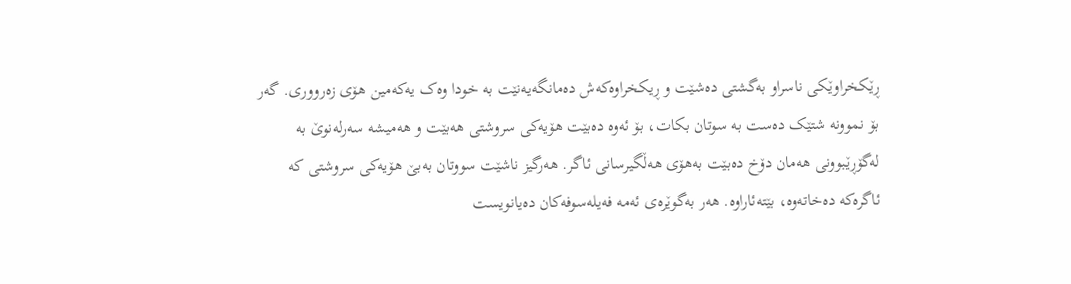ڕێکخراوێکی ناسراو بەگشتی دەشێت و ڕیکخراوەکەش دەمانگەیەنێت بە خودا وەک یەکەمین هۆی زەرووری. گەر بۆ نموونە شتێک دەست بە سوتان بکات، بۆ ئەوە دەبێت هۆیەکی سروشتی هەبێت و هەمیشە سەرلەنوێ بە لەگۆڕێبوونی هەمان دۆخ دەبێت بەهۆی هەڵگیرسانی ئاگر. هەرگیز ناشێت سووتان بەبێ هۆیەکی سروشتی کە ئاگرەکە دەخاتەوە، بێتەئاراوە. هەر بەگوێرەی ئەمە فەیلەسوفەکان دەیانویست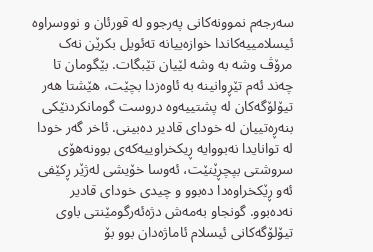سەرجەم نموونەکانی پەرجوو لە قورئان و نووسراوە ئیسلامییەکاندا خوازەییانە تەئویل بکرێن نەک مرۆڤ وشە بە وشە لێیان تێبگات. بێگومان تا چەند ئەم تێڕوانینە بە ئاوەزدا بچێت، هێشتا هەر تیۆلۆگەکان لە پشتییەوە دروست گومانکردنێکی بنەڕەتییان لە خودای قادیر دەبینی. ئاخر گەر خودا لە توانایدا نەبووایە ڕیکخراوییەکەی بوونەهۆی سروشتی بپچڕێنێت، ئەوسا خۆیشی لەژێر ڕکێفی ئەو ڕێکخراوەدا دەبوو و چیدی خودای قادیر نەدەبوو. گونجاو بەمەش دژەئەرگومێنتی باوی تیۆلۆگەکانی ئیسلام ئاماژەدان بوو بۆ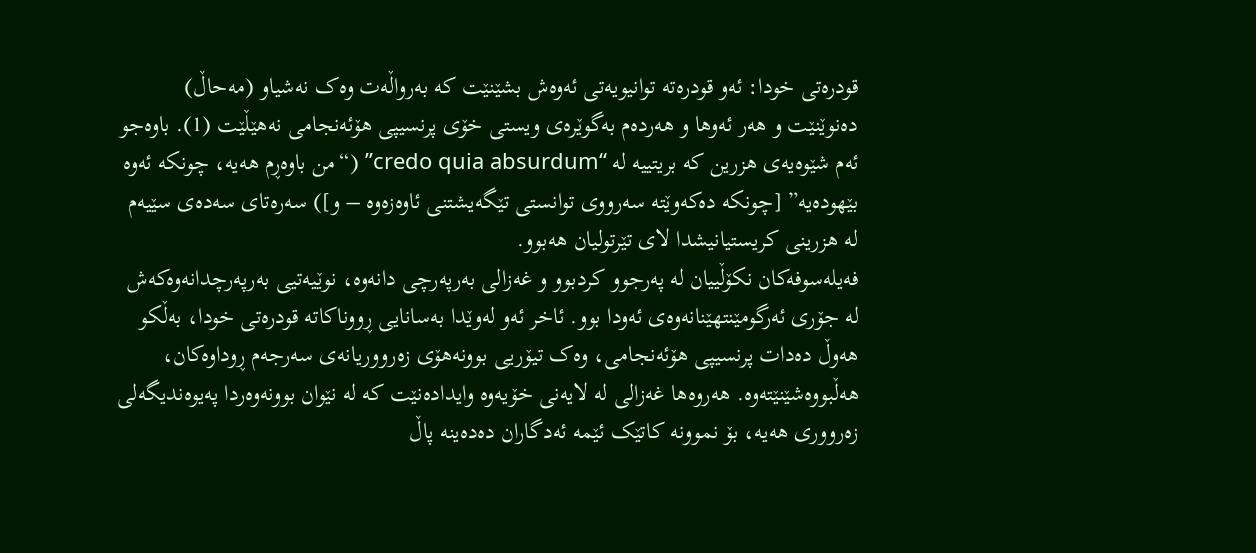قودرەتی خودا: ئەو قودرەتە توانیویەتی ئەوەش بشێنێت کە بەرواڵەت وەک نەشیاو (مەحاڵ) دەنوێنێت و هەر ئەوها و هەردەم بەگوێرەی ویستی خۆی پرنسیپی هۆئەنجامی نەهێڵێت (1). باوەجو ئەم شێوەیەی هزرین کە بریتییە لە “credo quia absurdum” (“من باوەڕم هەیە، چونکە ئەوە بێهودەیە” [چونکە دەکەوێتە سەرووی توانستی تێگەیشتنی ئاوەزەوە – و]) سەرەتای سەدەی سێیەم لە هزرینی کریستیانیشدا لای تێرتولیان هەبوو.
فەیلەسوفەکان نکۆڵییان لە پەرجوو کردبوو و غەزالی بەرپەرچی دانەوە، نوێیەتیی بەرپەرچدانەوەکەش لە جۆری ئەرگومێنتهێنانەوەی ئەودا بوو. ئاخر ئەو لەوێدا بەسانایی ڕووناکاتە قودرەتی خودا، بەڵکو هەوڵ دەدات پرنسیپی هۆئەنجامی، وەک تیۆریی بوونەهۆی زەرووریانەی سەرجەم ڕوداوەکان، هەڵبووەشێنێتەوە. هەروەها غەزالی لە لایەنی خۆیەوە وایدادەنێت کە لە نێوان بوونەوەردا پەیوەندیگەلی زەرووری هەیە، بۆ نموونە کاتێک ئێمە ئەدگاران دەدەینە پاڵ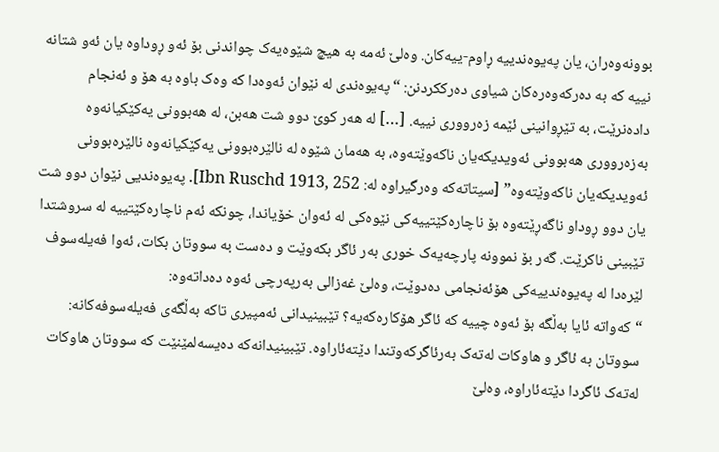بوونەوەران، یان پەیوەندییە ڕاوم-ییەکان. وەلێ ئەمە بە هیچ شێوەیەک چواندنی بۆ ئەو ڕوداوە یان ئەو شتانە نییە کە بە دەرکەوەرەکان شیاوی دەرککردنن: “پەیوەندی لە نێوان ئەوەدا کە وەک باوە بە هۆ و ئەنجام دادەنرێت، بە تێڕوانینی ئێمە زەرووری نییە. […] لە هەر کوێ دوو شت هەبن، لە هەبوونی یەکێکیانەوە بەزەرووری هەبوونی ئەویدیکەیان ناکەوێتەوە، بە هەمان شێوە لە نالێرەبوونی یەکێکیانەوە نالێرەبوونی ئەویدیکەیان ناکەوێتەوە” [سیتاتەکە وەرگیراوە لە: Ibn Ruschd 1913, 252]. پەیوەندیی نێوان دوو شت یان دوو ڕوداو ناگەڕێتەوە بۆ ناچارەکێتییەکی نێوەکی لە ئەوان خۆیاندا، چونکە ئەم ناچارەکێتییە لە سروشتدا تێبینی ناکرێت. گەر بۆ نموونە پارچەیەک خوری بەر ئاگر بکەوێت و دەست بە سووتان بکات، ئەوا فەیلەسوف لێرەدا لە پەیوەندییەکی هۆئەنجامی دەدوێت، وەلێ غەزالی بەرپەرچی ئەوە دەداتەوە:
“کەواتە ئایا بەڵگە بۆ ئەوە چییە کە ئاگر هۆکارەکەیە؟ تێبینیدانی ئەمپیری تاکە بەڵگەی فەیلەسوفەکانە: سووتان بە ئاگر و هاوکات لەتەک بەرئاگرکەوتندا دێتەئاراوە. تێبینیدانەکە دەیسەلمێنێت کە سووتان هاوکات لەتەک ئاگردا دێتەئاراوە، وەلێ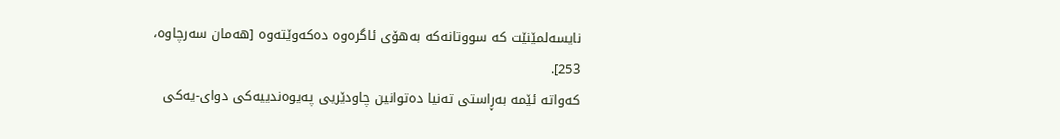نایسەلمێنێت کە سووتانەکە بەهۆی ئاگرەوە دەکەوێتەوە [هەمان سەرچاوە، 253].
کەواتە ئێمە بەڕاستی تەنیا دەتوانین چاودێریی پەیوەندییەکی دوای-یەکی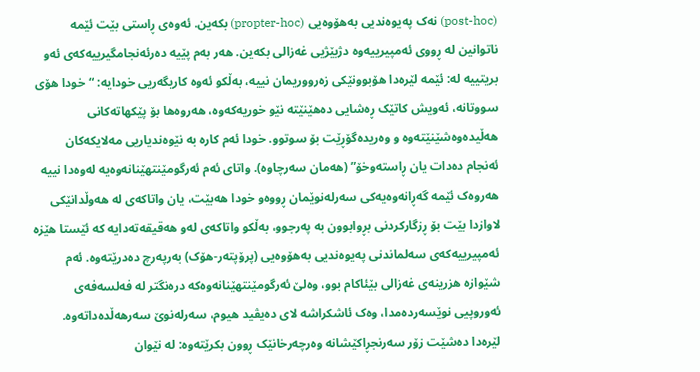(post-hoc) نەک پەیوەندیی بەهۆوەیی (propter-hoc) بکەین. ئەوەی ڕاستی بێت ئێمە ناتوانین لە ڕووی ئەمپیرییەوە دژبێژیی غەزالی بکەین. هەر بەم پێیە دەرئەنجامگیرییەکەی ئەو بریتییە لە: ئێمە لێرەدا هۆبوونێکی زەرووریمان نییە، بەڵکو ئەوە کاریگەریی خودایە: “خودا هۆی سووتانە، ئەویش کاتێک ڕەشایی دەهێنێتە نێو خوریەکەوە، هەروەها بۆ پێکهاتەکانی هەڵیدەوەشێنێتەوە و وەریدەگۆڕێت بۆ سوتوو. خودا ئەم کارە بە نێوەندیاریی مەلایکەکان ئەنجام دەدات یان ڕاستەوخۆ” (هەمان سەرچاوە). واتای ئەم ئەرگومێنتهێنانەوەیە لەوەدا نییە هەروەک ئێمە گەڕانەوەیەکی سەرلەنوێمان ڕووەو خودا هەبێت، یان واتاکەی لە هەوڵدانێکی لاوازدا بێت بۆ ڕزگارکردنی بڕوابوون بە پەرجوو، بەڵکو واتاکەی لەو هەقیقەتەدایە کە ئێستا هێزە ئەمپیرییەکەی سەلماندنی پەیوەندیی بەهۆوەیی (پرۆپتەر-هۆک) بەرپەرچ دەدرێتەوە. ئەم شێوازە هزرینەی غەزالی بێئاکام بوو، وەلێ ئەرگومێنتهێنانەوەکە درەنگتر لە فەلسەفەی ئەوروپیی نوێسەردەمدا، وەک ئاشکراشە لای دەیڤید هیوم، سەرلەنوێ سەرهەڵدەداتەوە. لێرەدا دەشێت زۆر سەرنجڕاکێشانە وەرچەرخانێک ڕوون بکرێتەوە: لە نێوان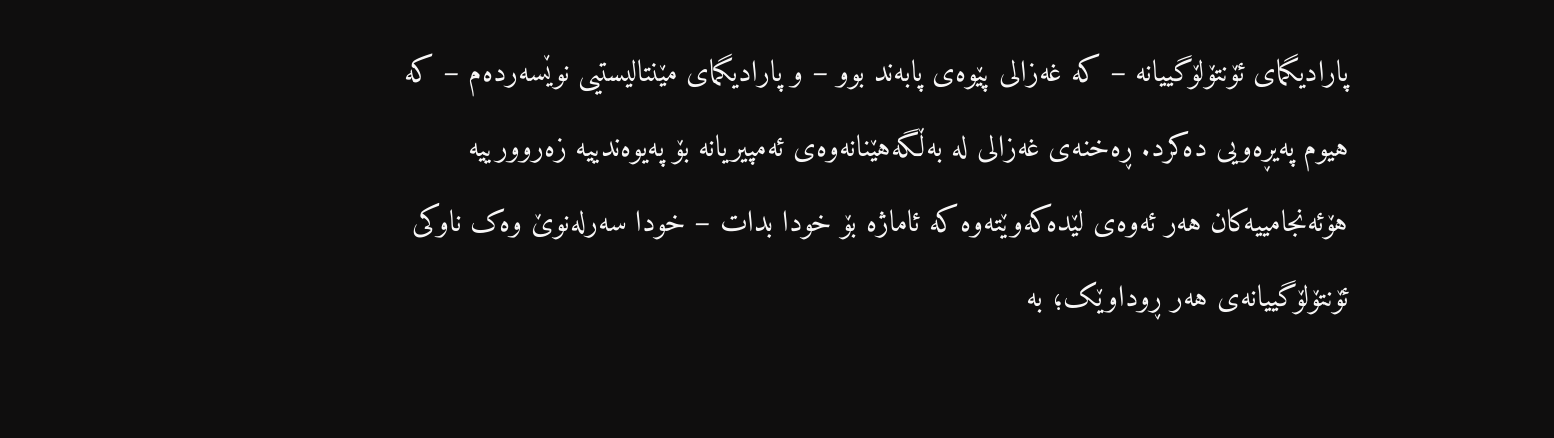پارادیگمای ئۆنتۆلۆگییانە – کە غەزالی پێوەی پابەند بوو – و پارادیگمای مێنتالیستیی نوێسەردەم – کە هیوم پەیڕەویی دەکرد. ڕەخنەی غەزالی لە بەڵگەهێنانەوەی ئەمپیریانە بۆ پەیوەندییە زەروورییە هۆئەنجامییەکان هەر ئەوەی لێدەکەوێتەوە کە ئاماژە بۆ خودا بدات – خودا سەرلەنوێ وەک ناوکی ئۆنتۆلۆگییانەی هەر ڕوداوێک؛ بە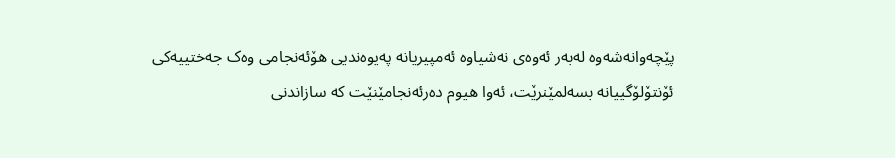پێچەوانەشەوە لەبەر ئەوەی نەشیاوە ئەمپیریانە پەیوەندیی هۆئەنجامی وەک جەختییەکی ئۆنتۆلۆگییانە بسەلمێنرێت، ئەوا هیوم دەرئەنجامێنێت کە سازاندنی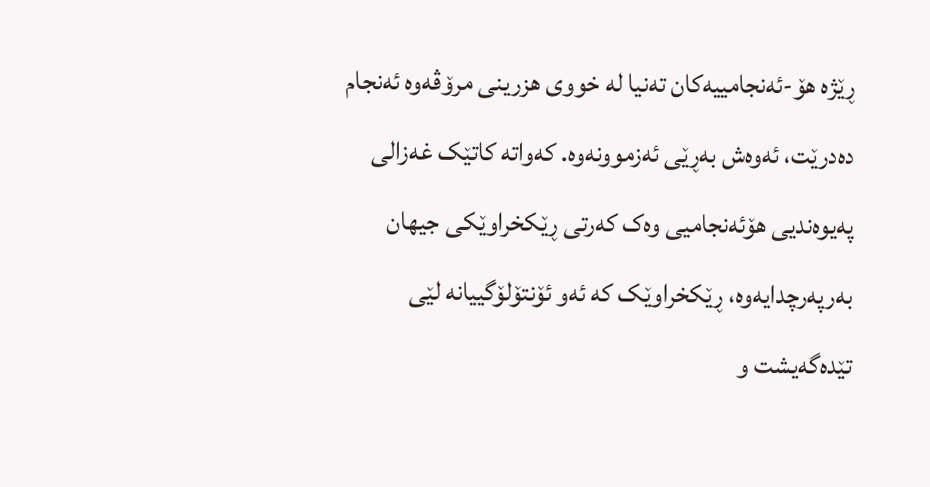ڕێژە هۆ-ئەنجامییەکان تەنیا لە خووی هزرینی مرۆڤەوە ئەنجام دەدرێت، ئەوەش بەڕێی ئەزموونەوە. کەواتە کاتێک غەزالی پەیوەندیی هۆئەنجامیی وەک کەرتی ڕێکخراوێکی جیهان بەرپەرچدایەوە، ڕێکخراوێک کە ئەو ئۆنتۆلۆگییانە لێی تێدەگەیشت و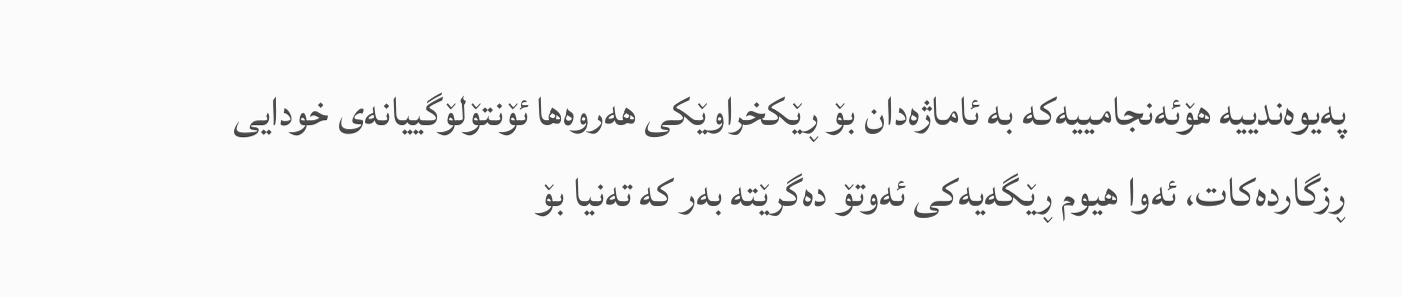پەیوەندییە هۆئەنجامییەکە بە ئاماژەدان بۆ ڕێکخراوێکی هەروەها ئۆنتۆلۆگییانەی خودایی ڕزگاردەکات، ئەوا هیوم ڕێگەیەکی ئەوتۆ دەگرێتە بەر کە تەنیا بۆ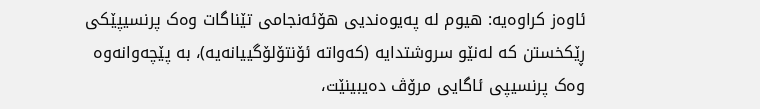ئاوەز کراوەیە: هیوم لە پەیوەندیی هۆئەنجامی تێناگات وەک پرنسیپێکی ڕێکخستن کە لەنێو سروشتدایە (کەواتە ئۆنتۆلۆگییانەیە)، بە پێچەوانەوە وەک پرنسیپی ئاگایی مرۆڤ دەیبینێت،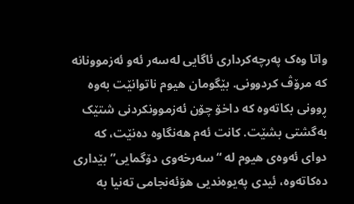واتا وەک پەرچەکرداری ئاگایی لەسەر ئەو ئەزموونانە کە مرۆڤ کردوونی. بێگومان هیوم ناتوانێت بەوە ڕوونی بکاتەوە کە داخۆ چۆن ئەزموونکردنی شتێک بەگشتی بشێت. کانت ئەم هەنگاوە دەنێت، کە دوای ئەوەی هیوم لە “سەرخەوی دۆگمایی” بێداری دەکاتەوە، ئیدی پەیوەندیی هۆئەنجامی تەنیا بە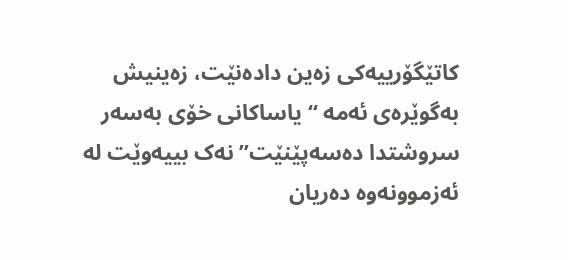کاتێگۆرییەکی زەین دادەنێت، زەینیش بەگوێرەی ئەمە “یاساکانی خۆی بەسەر سروشتدا دەسەپێنێت” نەک بییەوێت لە ئەزموونەوە دەریان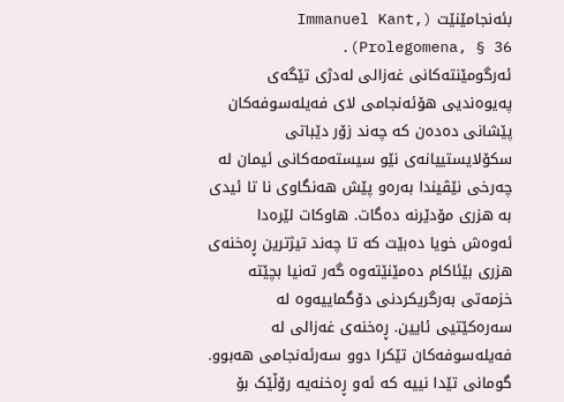بئەنجامێنێت (Immanuel Kant, Prolegomena, § 36).
ئەرگومێنتەکانی غەزالی لەدژی تێگەی پەیوەندیی هۆئەنجامی لای فەیلەسوفەکان پێشانی دەدەن کە چەند زۆر دێباتی سکۆلایستییانەی نێو سیستەمەکانی ئیمان لە چەرخی نێڤیندا بەرەو پێش هەنگاوی نا تا ئیدی بە هزری مۆدێرنە دەگات. هاوکات لێرەدا ئەوەش خویا دەبێت کە تا چەند تیژترین ڕەخنەی هزری بێئاکام دەمێنێتەوە گەر تەنیا بچێتە خزمەتی بەرگریکردنی دۆگماییەوە لە سەرەکێتیی ئایین. ڕەخنەی غەزالی لە فەیلەسوفەکان تێکرا دوو سەرئەنجامی هەبوو. گومانی تێدا نییە کە ئەو ڕەخنەیە رۆڵێک بۆ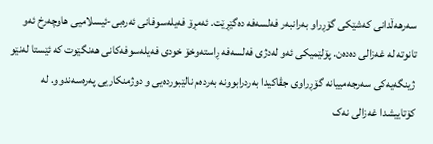سەرهەڵدانی کەشێکی گۆڕراو بەرانبەر فەلسەفە دەگێڕێت. ئەمڕۆ فەیلەسوفانی ئەرەبی-ئیسلامیی هاوچەرخ ئەو تانوتە لە غەزالی دەدەن. پۆلێمیکی ئەو لەدژی فەلسەفە ڕاستەوخۆ خودی فەیلەسوفەکانی هەنگێوت کە ئێستا لەنێو ژینگەیەکی سەرجەمییانە گۆڕراوی جڤاکیدا بەردرابوونە بەردەم نالێبوردەیی و دوژمنکاریی پەرەسەندوو. لە کۆتاییشدا غەزالی نەک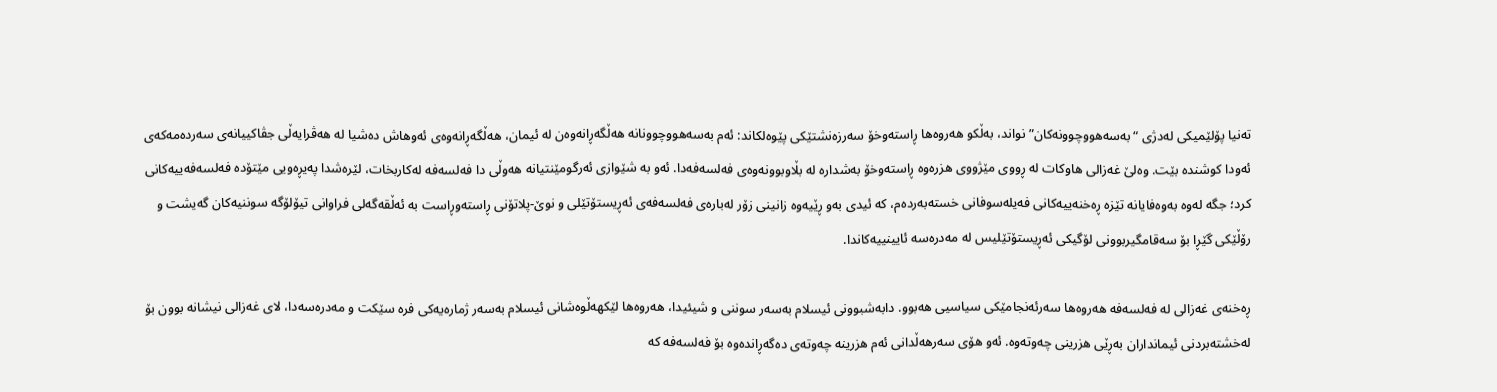تەنیا پۆلێمیکی لەدژی “بەسەهووچوونەکان” نواند، بەڵکو هەروەها ڕاستەوخۆ سەرزەنشتێکی پێوەلکاند: ئەم بەسەهووچوونانە هەڵگەڕانەوەن لە ئیمان، هەڵگەڕانەوەی ئەوهاش دەشیا لە هەڤرایەڵی جڤاکییانەی سەردەمەکەی ئەودا کوشندە بێت. وەلێ غەزالی هاوکات لە ڕووی مێژووی هزرەوە ڕاستەوخۆ بەشدارە لە بڵاوبوونەوەی فەلسەفەدا. ئەو بە شێوازی ئەرگومێنتیانە هەوڵی دا فەلسەفە لەکاربخات، لێرەشدا پەیڕەویی مێتۆدە فەلسەفەییەکانی کرد؛ جگە لەوە بەوەفایانە تێزە ڕەخنەییەکانی فەیلەسوفانی خستەبەردەم، کە ئیدی بەو ڕێیەوە زانینی زۆر لەبارەی فەلسەفەی ئەڕیستۆتێلی و نوێ-پلاتۆنی ڕاستەوڕاست بە ئەڵقەگەلی فراوانی تیۆلۆگە سوننیەکان گەیشت و رۆڵێکی گێڕا بۆ سەقامگیربوونی لۆگیکی ئەڕیستۆتێلیس لە مەدرەسە ئایینییەکاندا.

ڕەخنەی غەزالی لە فەلسەفە هەروەها سەرئەنجامێکی سیاسیی هەبوو. دابەشبوونی ئیسلام بەسەر سوننی و شیئیدا، هەروەها لێکهەڵوەشانی ئیسلام بەسەر ژمارەیەکی فرە سێکت و مەدرەسەدا، لای غەزالی نیشانە بوون بۆ لەخشتەبردنی ئیمانداران بەڕێی هزرینی چەوتەوە. ئەو هۆی سەرهەڵدانی ئەم هزرینە چەوتەی دەگەڕاندەوە بۆ فەلسەفە کە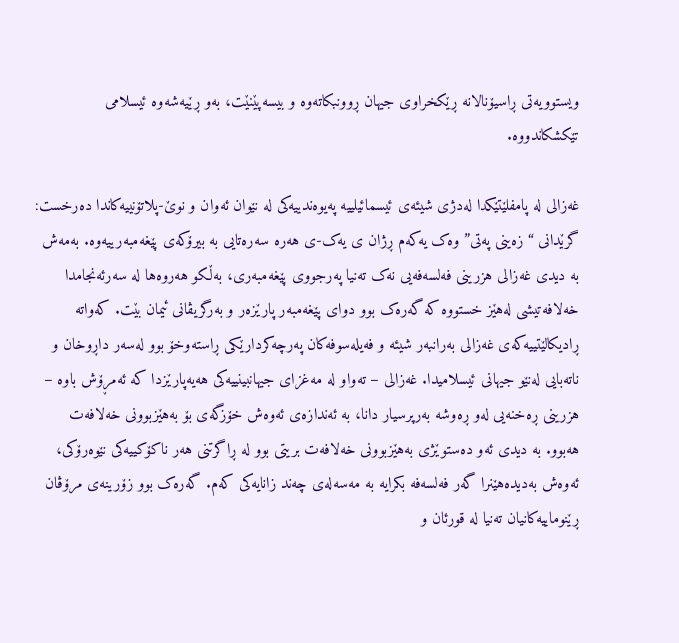ویستوویەتی ڕاسیۆنالانە ڕێکخراوی جیهان ڕوونبکاتەوە و بیسەپێنێت، بەو ڕێیەشەوە ئیسلامی تێکشکاندووە.

غەزالی لە پامفلێتێکدا لەدژی شیئەی ئیسمائیلییە پەیوەندییەکی لە نێوان ئەوان و نوێ-پلاتۆنییەکاندا دەرخست: گرێدانی “زەینی پەتی” وەک یەکەم ڕژان ی یەک-ی هەرە سەرەتایی بە بیرۆکەی پێغەمبەرییەوە. بەمەش بە دیدی غەزالی هزرینی فەلسەفەیی نەک تەنیا پەرجووی پێغەمبەری، بەڵکو هەروەها لە سەرئەنجامدا خەلافەتیشی لەهێز خستووە کە گەرەک بوو دوای پێغەمبەر پارێزەر و بەرگریڤانی ئیمان بێت. کەواتە ڕادیکالێتییەکەی غەزالی بەرانبەر شیئە و فەیلەسوفەکان پەرچەکردارێکی ڕاستەوخۆ بوو لەسەر داڕوخان و ناتەبایی لەنێو جیهانی ئیسلامیدا. غەزالی – تەواو لە مەغزای جیهانبینییەکی هەیەپارێزدا کە ئەمڕۆش باوە – هزرینی ڕەخنەیی لەو ڕەوشە بەرپرسیار دانا، بە ئەندازەی ئەوەش خۆزگەی بۆ بەهێزبوونی خەلافەت هەبوو. بە دیدی ئەو دەستوێژی بەهێزبوونی خەلافەت بریتی بوو لە ڕاگرتنی هەر ناکۆکییەکی نێوەرۆکی، ئەوەش بەدیدەهێنرا گەر فەلسەفە بکرایە بە مەسەلەی چەند زانایەکی کەم. گەرەک بوو زۆرینەی مرۆڤان ڕێنوماییەکانیان تەنیا لە قورئان و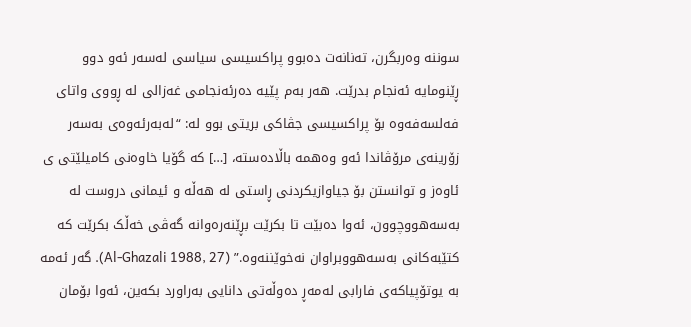سوننە وەربگرن، تەنانەت دەبوو پراکسیسی سیاسی لەسەر ئەو دوو ڕێنومایە ئەنجام بدرێت. هەر بەم پێیە دەرئەنجامی غەزالی لە ڕووی واتای فەلسەفەوە بۆ پراکسیسی جڤاکی بریتی بوو لە: “لەبەرئەوەی بەسەر زۆرینەی مرۆڤاندا ئەو وەهمە باڵادەستە، […] کە گۆیا خاوەنی کامیلێتی ی ئاوەز و توانستن بۆ جیاوازیکردنی ڕاستی لە هەڵە و ئیمانی دروست لە بەسەهووچوون، ئەوا دەبێت تا بکرێت بڕێنەرەوانە گەڤی خەڵک بکرێت کە کتێبەکانی بەسەهووبراوان نەخوێننەوە.” (Al-Ghazali 1988, 27). گەر ئەمە بە یوتۆپیاکەی فارابی لەمەڕ دەوڵەتی دانایی بەراورد بکەین، ئەوا بۆمان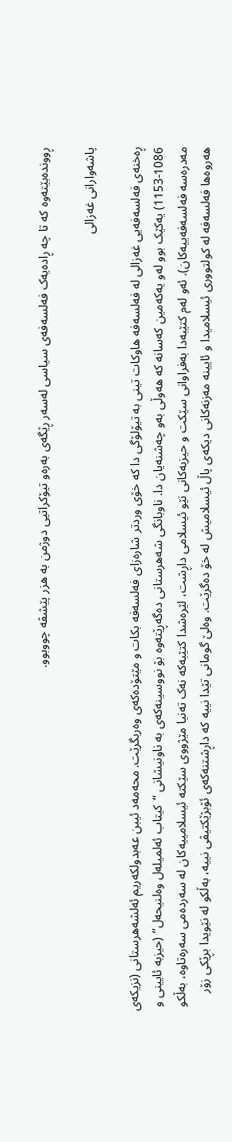ڕووندەبێتەوە کە تا چە ڕادەیەک فەلسەفەی سیاسی لەسەر ڕێگەی بەرەو تیۆکراتیی دوژمن بە هزر پێشڤە چووبوو.

پاشەوارانی غەزالی

ڕەخنەی فەلسەفەیی غەزالی لە فەلسەفە هاوکات تینی بە تیۆلۆگی دا کە خۆی وردتر شارەزای فەلسەفە بکات و مێتۆدەکەی وەربگرێت. محەمەد ئیبن عەبدولکەریم ئەلشەهرستانی (نزیکەی 1086-1153) یەکێک بوو لەو یەکەمین کەسانە کە هەوڵی بەو چەشنەیان دا. ناوبانگی شەهرستانی دەگەڕێتەوە بۆ نووسینەکەی بە ناونیشانی “کیتاب ئەلمیلەل وەلنیحەل” (حیزبە ئایینی و مەدرەسە فەلسەفەییەکان). ئەو لەم کتێبەدا بەفراوانی سێکت و حیزبەکانی نێو ئیسلامی داڕشت، لێرەشدا کتێبەکە نەک تەنیا مێژووی سێکتە ئیسلامییەکان لە سەردەمی سەرەتاوە، بەڵکو هەروەها فەلسەفە لە کولتووری ئیسلامیدا و ئایینە مەزنەکانی دیکەی پاڵ ئیسلامیش لە خۆ دەگرێت. وەلێ گومانی تێدا نییە کە داڕشتنەکەی ئۆبژێکتیڤی نییە، بەڵکو لە نێویدا بڕێکی زۆر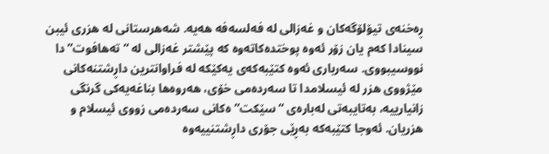ڕەخنەی تیۆلۆگەکان و غەزالی لە فەلسەفە هەیە. شەهرستانی لە هزری ئیبن سینادا کەم یان زۆر ئەوە پوختدەکاتەوە کە پێشتر غەزالی لە “تەهافوت”دا نووسیبووی. سەرباری ئەوە کتێبەکەی یەکێکە لە فراوانترین داڕشتنەکانی مێژووی هزر لە ئیسلامدا تا سەردەمی خۆی، هەروەها بناغەیەکی گرنگی زانیارییە، بەتایبەتی لەبارەی “سێکت”ەکانی سەردەمی زووی ئیسلام و هزریان. ئەوجا کتێبەکە بەڕێی جۆری داڕشتنییەوە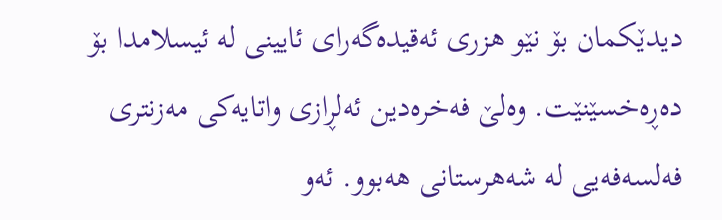دیدێکمان بۆ نێو هزری ئەقیدەگەرای ئایینی لە ئیسلامدا بۆ دەڕەخسێنێت. وەلێ فەخرەدین ئەلڕازی واتایەکی مەزنتری فەلسەفەیی لە شەهرستانی هەبوو. ئەو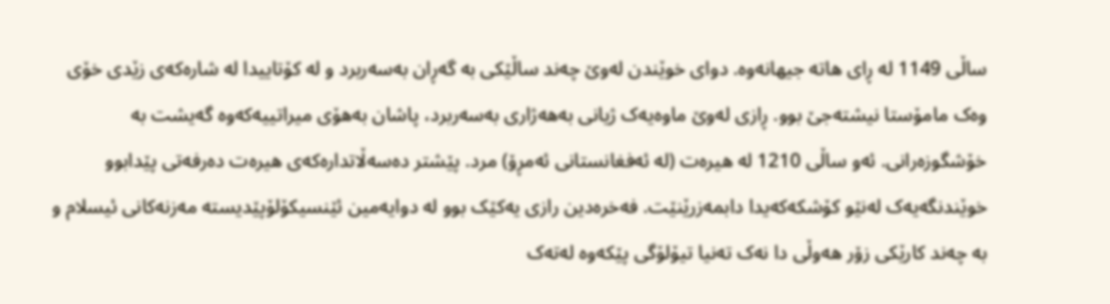ساڵی 1149 لە ڕای هاتە جیهانەوە. دوای خوێندن لەوێ چەند ساڵێکی بە گەڕان بەسەربرد و لە کۆتاییدا لە شارەکەی زێدی خۆی وەک مامۆستا نیشتەجێ بوو. ڕازی لەوێ ماوەیەک ژیانی بەهەژاری بەسەربرد، پاشان بەهۆی میراتییەکەوە گەیشت بە خۆشگوزەرانی. ئەو ساڵی 1210 لە هیرەت (لە ئەفغانستانی ئەمڕۆ) مرد. پێشتر دەسەڵاتدارەکەی هیرەت دەرفەتی پێدابوو خوێندنگەیەک لەنێو کۆشکەکەیدا دابمەزرێنێت. فەخرەدین رازی یەکێک بوو لە دوایەمین ئێنسیکۆلۆپێدیستە مەزنەکانی ئیسلام و بە چەند کارێکی زۆر هەوڵی دا نەک تەنیا تیۆلۆگی پێکەوە لەتەک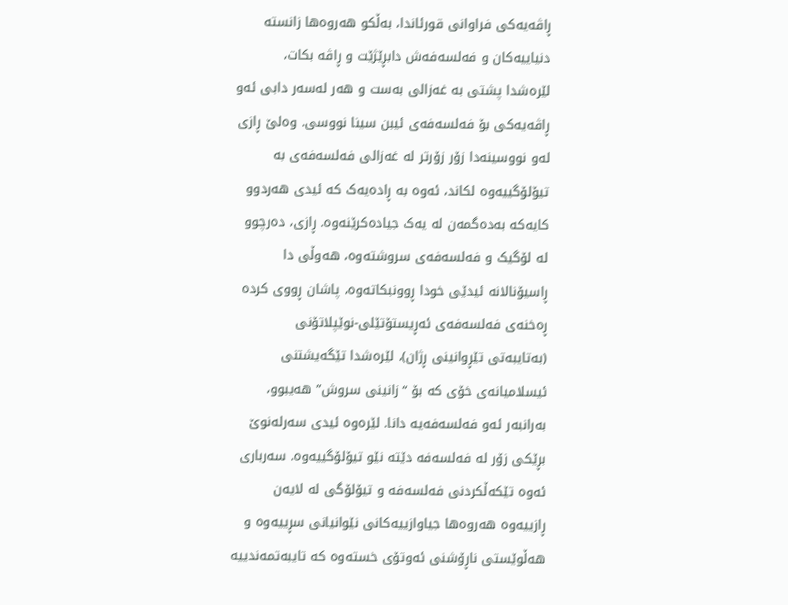ڕاڤەیەکی فراوانی قورئاندا، بەڵکو هەروەها زانستە دنیاییەکان و فەلسەفەش دابڕێژێت و ڕاڤە بکات، لێرەشدا پشتی بە غەزالی بەست و هەر لەسەر دابی ئەو ڕاڤەیەکی بۆ فەلسەفەی ئیبن سینا نووسی. وەلێ ڕازی لەو نووسینەدا زۆر زۆرتر لە غەزالی فەلسەفەی بە تیۆلۆگییەوە لکاند، ئەوە بە ڕادەیەک کە ئیدی هەردوو کایەکە بەدەگمەن لە یەک جیادەکرێنەوە. ڕازی، دەرچوو لە لۆگیک و فەلسەفەی سروشتەوە، هەوڵی دا ڕاسیۆنالانە ئیدێی خودا ڕوونبکاتەوە، پاشان ڕووی کردە ڕەخنەی فەلسەفەی ئەڕیستۆتێلی-نوێپلاتۆنی (بەتایبەتی تێڕوانینی ڕژان)، لێرەشدا تێگەیشتنی ئیسلامیانەی خۆی کە بۆ “زانینی سروش” هەیبوو، بەرانبەر ئەو فەلسەفەیە دانا. لێرەوە ئیدی سەرلەنوێ بڕێکی زۆر لە فەلسەفە دێتە نێو تیۆلۆگییەوە. سەرباری ئەوە تێکەڵکردنی فەلسەفە و تیۆلۆگی لە لایەن ڕازییەوە هەروەها جیاوازییەکانی نێوانیانی سڕییەوە و هەڵوێستی ناڕۆشنی ئەوتۆی خستەوە کە تایبەتمەندییە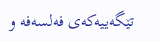تێگەییەکەی فەلسەفە و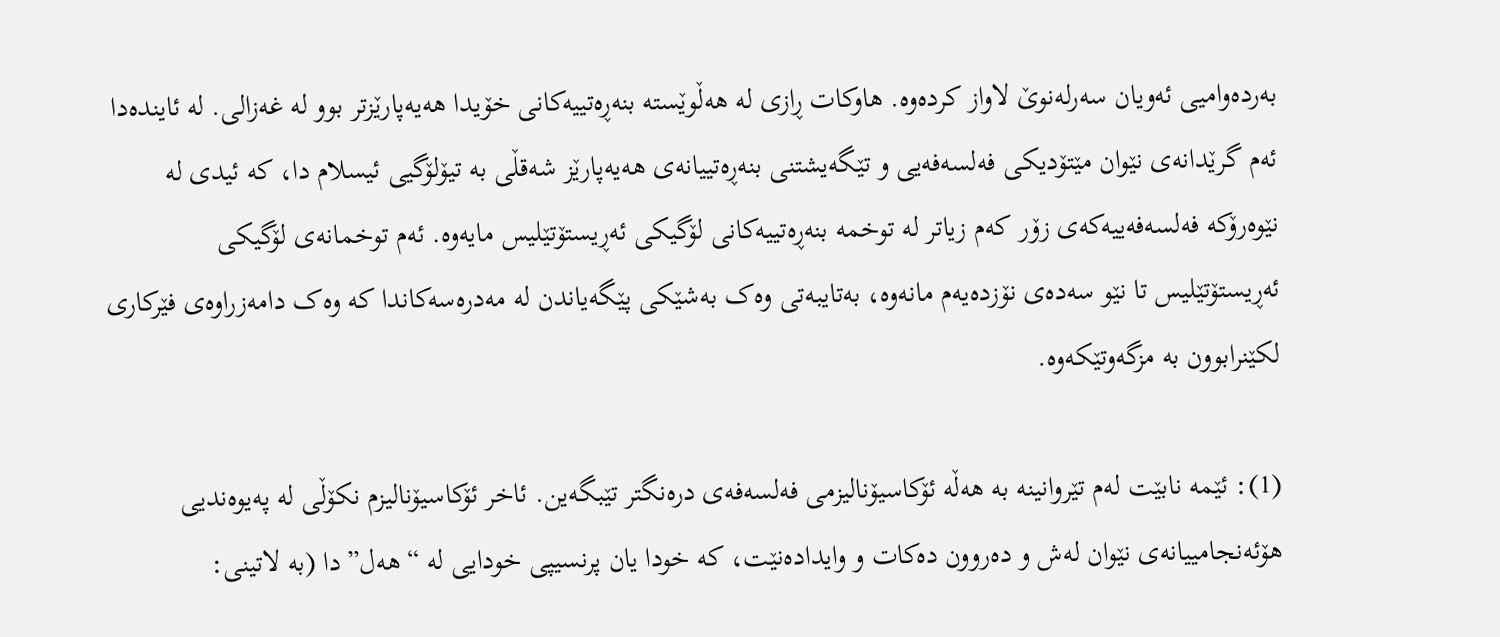بەردەوامیی ئەویان سەرلەنوێ لاواز کردەوە. هاوکات ڕازی لە هەڵوێستە بنەڕەتییەکانی خۆیدا هەیەپارێزتر بوو لە غەزالی. لە ئایندەدا ئەم گرێدانەی نێوان مێتۆدیکی فەلسەفەیی و تێگەیشتنی بنەڕەتییانەی هەیەپارێز شەقڵی بە تیۆلۆگیی ئیسلام دا، کە ئیدی لە نێوەرۆکە فەلسەفەییەکەی زۆر کەم زیاتر لە توخمە بنەڕەتییەکانی لۆگیکی ئەڕیستۆتێلیس مایەوە. ئەم توخمانەی لۆگیکی ئەڕیستۆتێلیس تا نێو سەدەی نۆزدەیەم مانەوە، بەتایبەتی وەک بەشێکی پێگەیاندن لە مەدرەسەکاندا کە وەک دامەزراوەی فێرکاری لکێنرابوون بە مزگەوتێکەوە.

(1): ئێمە نابێت لەم تێروانینە بە هەڵە ئۆکاسیۆنالیزمی فەلسەفەی درەنگتر تێبگەین. ئاخر ئۆکاسیۆنالیزم نکۆڵی لە پەیوەندیی هۆئەنجامییانەی نێوان لەش و دەروون دەکات و وایدادەنێت، کە خودا یان پرنسیپی خودایی لە “هەل”دا (بە لاتینی: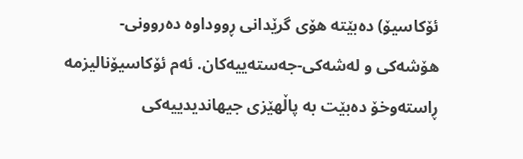ئۆکاسیۆ) دەبێتە هۆی گرێدانی ڕووداوە دەروونی-هۆشەکی و لەشەکی-جەستەییەکان. ئەم ئۆکاسیۆنالیزمە ڕاستەوخۆ دەبێت بە پاڵهێزی جیهاندیدییەکی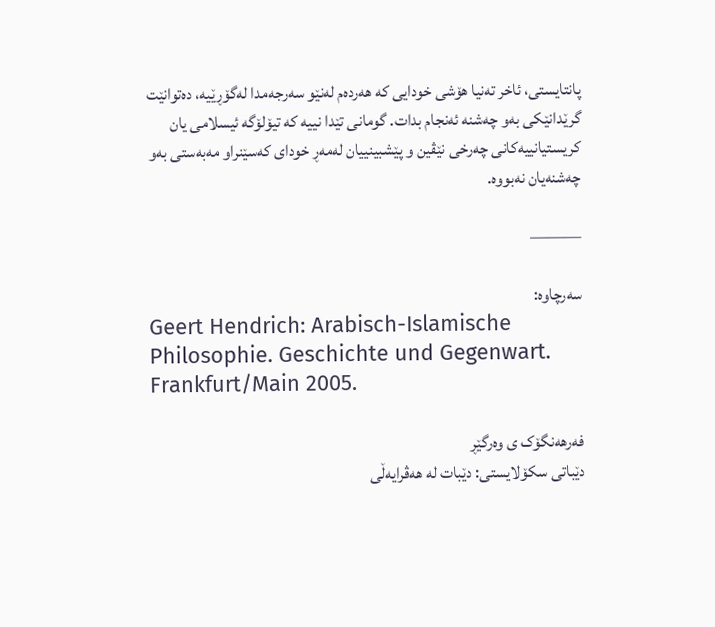پانتایستی، ئاخر تەنیا هۆشی خودایی کە هەردەم لەنێو سەرجەمدا لەگۆڕێیە، دەتوانێت گرێدانێکی بەو چەشنە ئەنجام بدات. گومانی تێدا نییە کە تیۆلۆگە ئیسلامی یان کریستیانییەکانی چەرخی نێڤین و پێشبینییان لەمەڕ خودای کەسێنراو مەبەستی بەو چەشنەیان نەبووە.

———

سەرچاوە:
Geert Hendrich: Arabisch-Islamische Philosophie. Geschichte und Gegenwart. Frankfurt/Main 2005.

فەرهەنگۆک ی وەرگێڕ
دێباتی سکۆلایستی: دێبات لە هەڤرایەڵی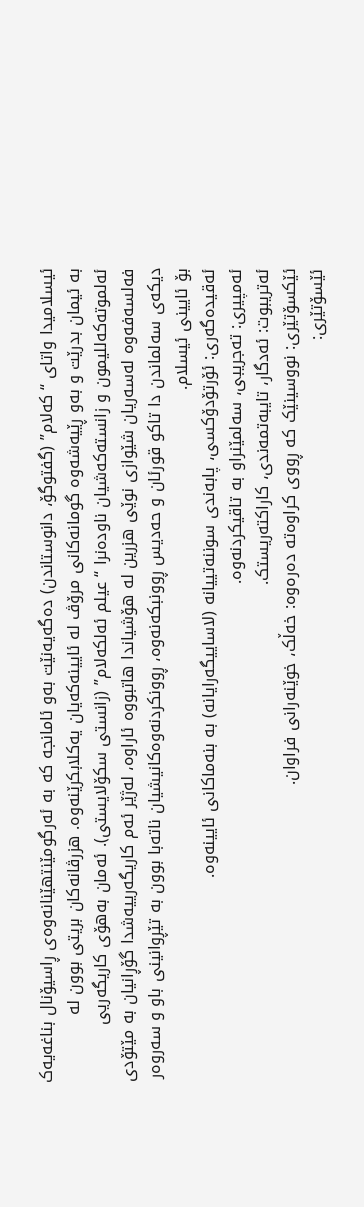ئیسلامیدا واتای “کەلام” (گفتوگۆ، دانوستاندن) دەگەیەنێت بەو ئامانجە کە بە ئەرگومێنتهێنانەوەی ڕاسیۆنال بناغەیەک بە ئیمان بدرێت و بەو ڕێیەشەوە گومانەکانی مرۆڤ لە ئایینەکەیان یەکلابکرێنەوە. هزرڤانەکان بریتی بوون لە ئەلموتەکەللیمون و زانستەکەشیان ناودەنرا “عیلم ئەلکەلام” (زانستی سکۆلایستی). ئەمان بەهۆی کاریگەریی فەلسەفەوە لەسەریان شێوازی نوێی هزرین لە هۆشیاندا هاتبووە ئاراوە، لەژێر ئەم کاریگەرییەشدا گۆڕانیان بە مێتۆدی دیکەی سەلماندن دا تاکو قورئان و حەدیس ڕوونبکەنەوە، ڕوونکردنەوەکانیشیان ناتەبا بوون بە تێڕوانینی باو و سەروەر بۆ ئایینی ئیسلام.
ئەقیدەگەری: ئۆرتۆدۆکسی، پابەندی سوننەتییانە (لاساییگەرایانە) بە بنەماکانی ئایینەوە.
ئەمپیری: تەجریبی، سەلمێنراو بە تاقیکردنەوە.
ئەتریبوت: ئەدگار، تایبەتمەندی، کاراکتەریستک.
ئێکسۆتێری: نووسینێک کە ڕووی کراوەتە دەرەوە: خەڵک، خوێنەرانی فراوان.
ئێسۆتێری: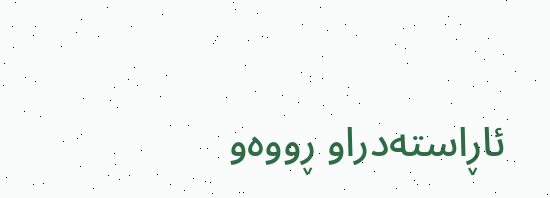ئاڕاستەدراو ڕووەو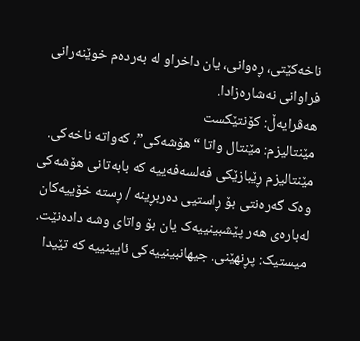ناخەکێتی، ڕەوانی، یان داخراو لە بەردەم خوێنەرانی فراوانی نەشارەزادا.
هەڤرایەڵ: کۆنتێکست
مێنتالیزم: مێنتال واتا “هۆشەکی”، کەواتە ناخەکی. مێنتالیزم ڕێبازێکی فەلسەفەییە کە بابەتانی هۆشەکی وەک گەرەنتی بۆ ڕاستیی دەربڕینە / ڕستە خۆییەکان لەبارەی هەر پێشبینییەک یان بۆ واتای وشە دادەنێت.
میستیک: پڕنهێنی. جیهانبینییەکی ئایینییە کە تێیدا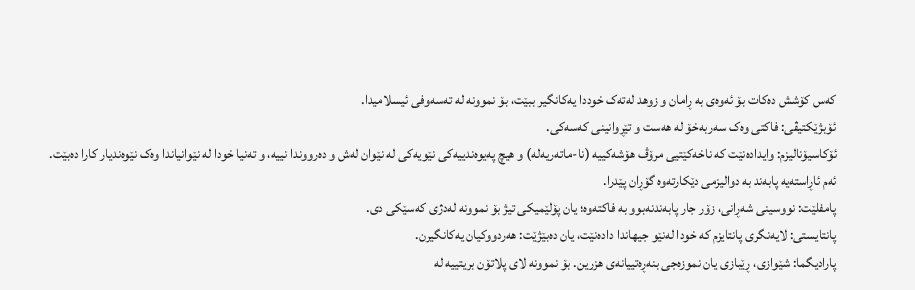کەس کۆشش دەکات بۆ ئەوەی بە ڕامان و زوهد لەتەک خوددا یەکانگیر ببێت، بۆ نموونە لە تەسەوفی ئیسلامیدا.
ئۆبژێکتیڤی: فاکتی وەک سەربەخۆ لە هەست و تێڕوانینی کەسەکی.
ئۆکاسیۆنالیزم: وایدادەنێت کە ناخەکێتیی مرۆڤ هۆشەکییە (نا-ماتەریەلە) و هیچ پەیوەندییەکی نێویەکی لە نێوان لەش و دەرووندا نییە، و تەنیا خودا لە نێوانیاندا وەک نێوەندیار کارا دەبێت. ئەم ئاڕاستەیە پابەند بە دوالیزمی دێکارتەوە گۆڕان پێدرا.
پامفلێت: نووسینی شەڕانی، زۆر جار پابەندنەبوو بە فاکتەوە؛ یان پۆلێمیکی تیژ بۆ نموونە لەدژی کەسێکی دی.
پانتایستی: لایەنگری پانتایزم کە خودا لەنێو جیهاندا دادەنێت، یان دەبێژێت: هەردووکیان یەکانگیرن.
پارادیگما: شێوازی، ڕێبازی یان نموزەجی بنەڕەتییانەی هزرین. بۆ نموونە لای پلاتۆن بریتییە لە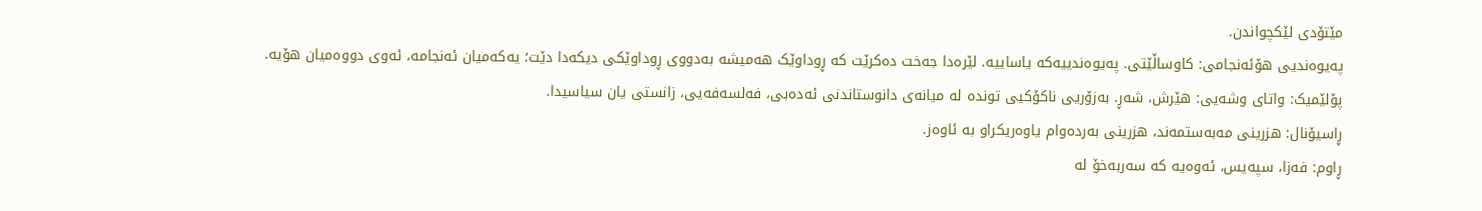مێتۆدی لێکچواندن.
پەیوەندیی هۆئەنجامی: کاوساڵێتی. پەیوەندییەکە یاساییە. لێرەدا جەخت دەکرێت کە ڕوداوێک هەمیشە بەدووی ڕوداوێکی دیکەدا دێت؛ یەکەمیان ئەنجامە، ئەوی دووەمیان هۆیە.
پۆلێمیک: واتای وشەیی: هێرش، شەڕ. بەزۆریی ناکۆکیی توندە لە میانەی دانوستاندنی ئەدەبی، فەلسەفەیی، زانستی یان سیاسیدا.
ڕاسیۆنال: هزرینی مەبەستمەند، هزرینی بەردەوام یاوەریکراو بە ئاوەز.
ڕاوم: فەزا، سپەیس، ئەوەیە کە سەربەخۆ لە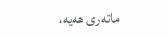ماتەری هەیە،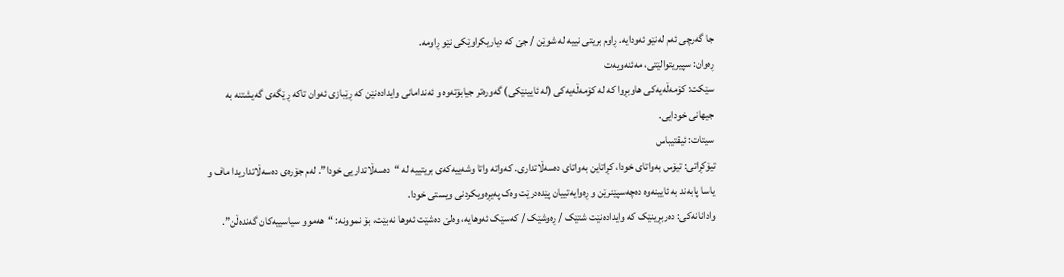جا گەرچی ئەم لەنێو ئەودایە. ڕاوم بریتی نییە لە شوێن / جێ کە دیاریکراوێکی نێو ڕاومە.
ڕەوان: سپیریتوالێتی، مەئنەویەت
سێکت: کۆمەڵەیەکی هاوبڕوا کە لە کۆمەڵەیەکی (لە ئایینێکی) گەورەتر جیابۆتەوە و ئەندامانی وایدادەنێن کە ڕێبازی ئەوان تاکە ڕێگەی گەیشتنە بە جیهانی خودایی.
سیتات: ئیقتیباس
تیۆکڕاتی: تیۆس بەواتای خودا، کڕاتاین بەواتای دەسەڵاتداری. کەواتە واتا وشەییەکەی بریتییە لە “دەسەڵاتداریی خودا”. لەم جۆرەی دەسەڵاتداریدا ماف و یاسا پابەند بە ئایینەوە دەچەسپێنرێن و ڕەوایەتییان پێدەدرێت وەک پەیڕەویکردنی ویستی خودا.
وادانانەکی: دەربڕینێک کە وایدادەنێت شتێک / ڕەوشێک / کەسێک ئەوهایە، وەلێ دەشێت ئەوها نەبێت، بۆ نموونە: “هەموو سیاسییەکان گەندەڵن”.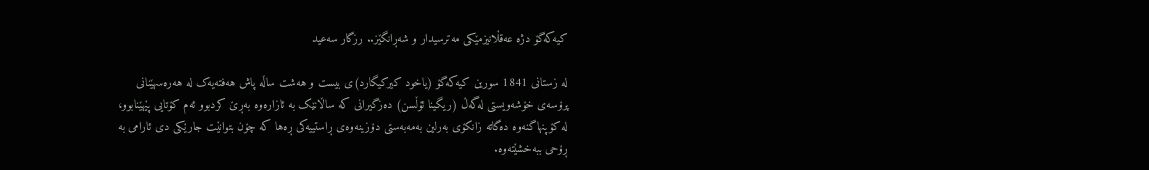كیەكەگۆ دژە عەقڵانیزمێکی مەترسیدار و شەڕانگێز.. رزگار سەعید

لە زستانی 1841 سورین كیەكەگۆ (یاخود کیرکیگارد)ی بیست و هەشت ساڵە پاش هەفتەیەک لە هەرەسهێنانی پرۆسەی خۆشەویستی لەگەڵ (ریگینا ئۆڵسن) دەزگیرانی کە ساڵانێک بە ئازارەوە بەڕێ کردبوو ئەم کۆتایی پێهێنابوو، لە کۆپنهاگنەوە دەگاتە زانکۆی بەرلین بەمەبەستی دۆزینەوەی ڕاستییەکی ڕەها کە چۆن بتوانێت جارێکی دی ئارامی بە ڕۆحی ببەخشێتەوە.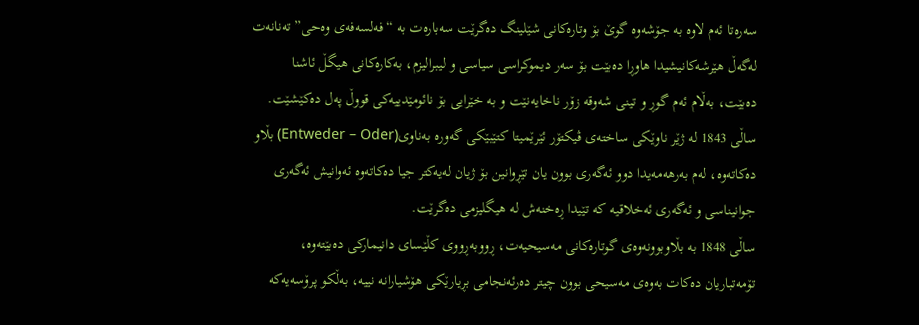سەرەتا ئەم لاوە بە جۆشەوە گوێ بۆ وتارەکانی شێلینگ دەگرێت سەبارەت بە “فەلسەفەی وەحی” تەنانەت لەگەڵ هێرشەکانیشیدا هاوڕا دەبێت بۆ سەر دیموکراسی سیاسی و لیبرالیزم، بەکارەکانی هیگڵ ئاشنا دەبێت، بەڵام ئەم گوڕ و تینی شەوقە زۆر ناخایەنێت و بە خێرایی بۆ نائومێدییەکی قووڵ پەل دەکێشێت.
ساڵی 1843 لە ژێر ناوێکی ساختەی ڤیکتۆر ئێرێمیتا کتێبێکی گەورە بەناوی(Entweder – Oder) بڵاو دەکاتەوە، لەم بەرهەمەیدا دوو ئەگەری بوون یان تێڕوانین بۆ ژیان لەیەکتر جیا دەکاتەوە ئەوانیش ئەگەری جوانیناسی و ئەگەری ئەخلاقیە کە تێیدا ڕەخنەش لە هیگلیزمی دەگرێت.
ساڵی 1848 بە بڵاوبوونەوەی گوتارەکانی مەسیحیەت، ڕووبەڕووی کڵێسای دانیمارکی دەبێتەوە، تۆمەتباریان دەکات بەوەی مەسیحی بوون چیتر دەرئەنجامی بڕیارێکی هۆشیارانە نییە، بەڵکو پرۆسەیەکە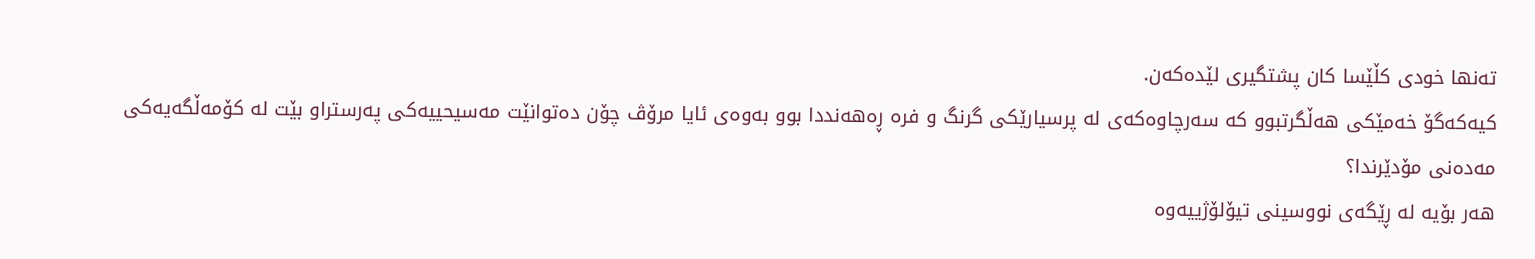تەنها خودی کڵێسا کان پشتگیری لێدەکەن.
كیەكەگۆ خەمێکی هەڵگرتبوو کە سەرچاوەکەی لە پرسیارێکی گرنگ و فرە ڕەهەنددا بوو بەوەی ئایا مرۆڤ چۆن دەتوانێت مەسیحییەکی پەرستراو بێت لە کۆمەڵگەیەکی مەدەنی مۆدێرندا؟
هەر بۆیە لە ڕێگەی نووسینی تیۆلۆژییەوە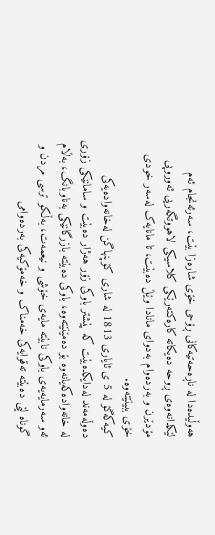هەوڵیدەدا لە ناڕەحەتیەکانی ڕۆحی خۆی شارەزا بێت، سەرئەنجام ئەم لێکدانەوەی ڕوحە دەیکاتە کارەکتەرێکی کلاسیکی لاهووتگەریی ئەوروپی مۆدێرن و بەردەوام بەدوای مانادا وێڵ دەبێت، تا مانایەک لەسەر خودی خۆی ببینێتەوە.
كیەكەگۆ لە 5 ی ئایاری 1813 لە شاری کۆپنهاگن لەخانەوادەیەکی دەوڵەمەند لەدایکدەبێت کە پێشتر باوکی زۆر هەژار دەبێت و سامانێکی زۆری لە خانەوادەکەیانەوە بۆ دەمێنێتەوە، باوکی دەبێتە بازرگانێکی بەناوبانگ، بەڵام ئەو سەرمایەیەی باوکی نابێتە مایەی خۆشی و نیعمەت، بەڵکو ترسی مردن و گوناە لێی دەبێتە تەقوایەکی خەمناک و خەمۆکیەکی بەردەوامی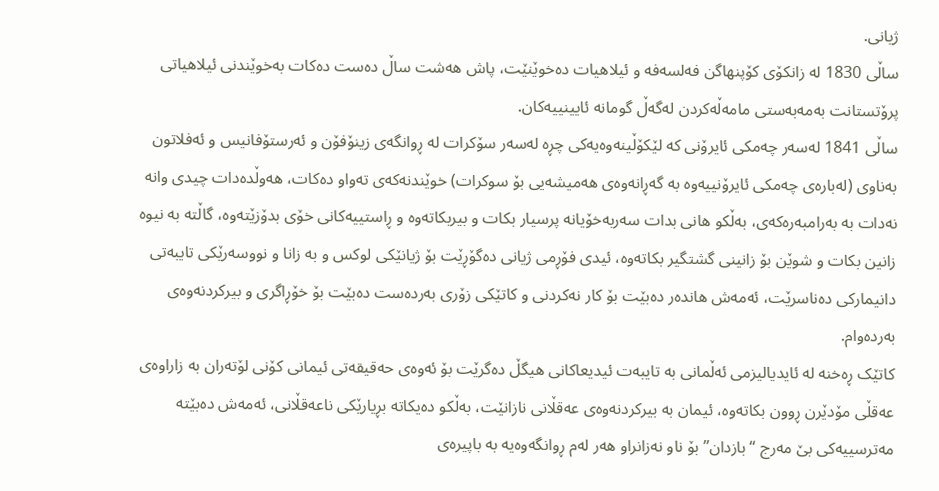ژیانی.
ساڵی 1830 لە زانکۆی کۆپنهاگن فەلسەفە و ئیلاهیات دەخوێنێت، پاش هەشت ساڵ دەست دەکات بەخوێندنی ئیلاهیاتی پرۆتستانت بەمەبەستی مامەڵەکردن لەگەڵ گومانە ئایینییەکان.
ساڵی 1841 لەسەر چەمکی ئایرۆنی کە لێکۆڵینەوەیەکی چڕە لەسەر سۆکرات لە ڕوانگەی زینۆفۆن و ئەرستۆفانیس و ئەفلاتون بەناوی (لەبارەی چەمكی ئایرۆنییەوە بە گەڕانەوەی هەمیشەیی بۆ سوكرات) خوێندنەکەی تەواو دەکات، هەوڵدەدات چیدی وانە نەدات بە بەرامبەرەکەی، بەڵکو هانی بدات سەربەخۆیانە پرسیار بکات و بیربکاتەوە و ڕاستییەکانی خۆی بدۆزێتەوە، گاڵتە بە نیوە زانین بکات و شوێن بۆ زانینی گشتگیر بکاتەوە، ئیدی فۆڕمی ژیانی دەگۆڕێت بۆ ژیانێکی لوکس و بە زانا و نووسەرێکی تایبەتی دانیمارکی دەناسرێت، ئەمەش هاندەر دەبێت بۆ کار نەکردنی و کاتێکی زۆری بەردەست دەبێت بۆ خۆڕاگری و بیرکردنەوەی بەردەوام.
کاتێک ڕەخنە لە ئایدیالیزمی ئەڵمانی بە تایبەت ئیدیعاکانی هیگڵ دەگرێت بۆ ئەوەی حەقیقەتی ئیمانی کۆنی لۆتەران بە زاراوەی عەقڵی مۆدێرن ڕوون بکاتەوە، ئیمان بە بیرکردنەوەی عەقڵانی نازانێت، بەڵکو دەیکاتە بڕیارێکی ناعەقڵانی، ئەمەش دەبێتە مەترسییەکی بێ مەرج “بازدان” بۆ ناو نەزانراو هەر لەم ڕوانگەوەیە بە باپیرەی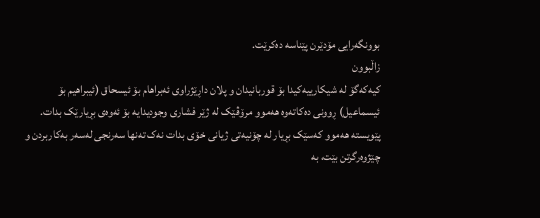بوونگەرایی مۆدێرن پێناسە دەکرێت.
زاڵبوون
كیەكەگۆ لە شیکارییەکیدا بۆ قوربانیدان و پلان داڕێژراوی ئەبراهام بۆ ئیسحاق (ئیبراهیم بۆ ئیسماعیل) ڕوونی دەکاتەوە هەموو مرۆڤێک لە ژێر فشاری وجودیدایە بۆ ئەوەی بڕیارێک بدات.
پێویستە هەموو کەسێک بڕیار لە چۆنیەتی ژیانی خۆی بدات نەک تەنها سەرنجی لەسەر بەکاربردن و چێژوەرگرتن بێت، بە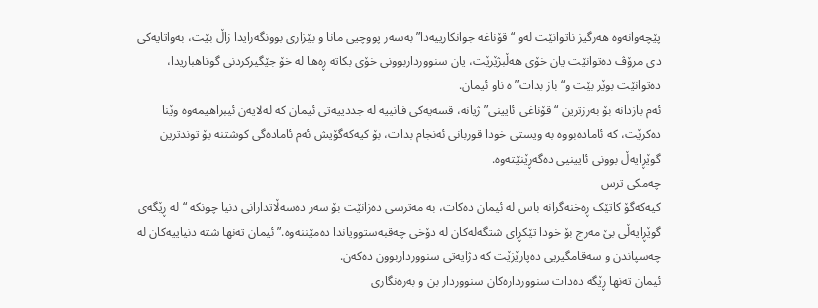پێچەوانەوە هەرگیز ناتوانێت لەو “قۆناغە جوانکارییەدا” بەسەر پووچیی مانا و بێزاری بوونگەرایدا زاڵ بێت، بەواتایەکی دی مرۆڤ دەتوانێت یان خۆی هەڵبژێرێت، یان سنوورداربوونی خۆی بکاتە ڕەها لە خۆ جێگیرکردنی گوناهباریدا، دەتوانێت بوێر بێت و“ باز بدات” ە ناو ئیمان.
ئەم بازدانە بۆ بەرزترین “قۆناغی ئایینی” ژیانە، قسەیەکی فانییە لە جددییەتی ئیمان کە لەلایەن ئیبراهیمەوە وێنا دەکرێت، کە ئامادەبووە بە ویستی خودا قوربانی ئەنجام بدات، بۆ كیەكەگۆیش ئەم ئامادەگی کوشتنە بۆ توندترین گوێڕایەڵ بوونی ئایینیی دەگەڕێنێتەوە.
چەمکی ترس
كیەكەگۆ کاتێک ڕەخنەگرانە باس لە ئیمان دەکات، بە مەترسی دەزانێت بۆ سەر دەسەڵاتدارانی دنیا چونکە “لە ڕێگەی گوێڕایەڵی بێ مەرج بۆ خودا تێکڕای شتگەلەکان لە دۆخی چەقبەستوویاندا دەمێننەوە.” ئیمان تەنها شتە دنیاییەکان لە چەسپاندن و سەقامگیریی دەپارێزێت کە دژایەتی سنوورداربوون دەکەن.
ئیمان تەنها ڕێگە دەدات سنووردارەکان سنووردار بن و بەرەنگاری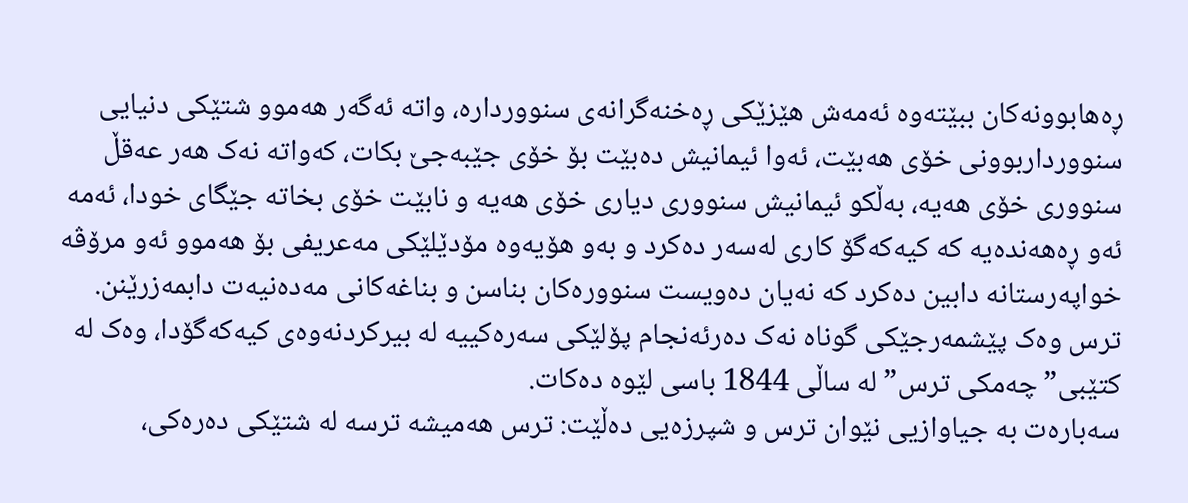ڕەهابوونەکان ببێتەوە ئەمەش هێزێکی ڕەخنەگرانەی سنووردارە، واتە ئەگەر هەموو شتێکی دنیایی سنوورداربوونی خۆی هەبێت، ئەوا ئیمانیش دەبێت بۆ خۆی جێبەجێ بکات، کەواتە نەک هەر عەقڵ سنووری خۆی هەیە، بەڵکو ئیمانیش سنووری دیاری خۆی هەیە و نابێت خۆی بخاتە جێگای خودا، ئەمە ئەو ڕەهەندەیە کە كیەكەگۆ کاری لەسەر دەکرد و بەو هۆیەوە مۆدێلێکی مەعریفی بۆ هەموو ئەو مرۆڤە خواپەرستانە دابین دەکرد کە نەیان دەویست سنوورەکان بناسن و بناغەکانی مەدەنیەت دابمەزرێنن.
ترس وەک پێشمەرجێکی گوناه نەک دەرئەنجام پۆلێکی سەرەکییە لە بیرکردنەوەی كیەكەگۆدا، وەک لە کتێبی”چەمکی ترس” لە ساڵی 1844 باسی لێوە دەکات.
سەبارەت بە جیاوازیی نێوان ترس و شپرزەیی دەڵێت: ترس هەمیشە ترسە لە شتێكی دەرەكی،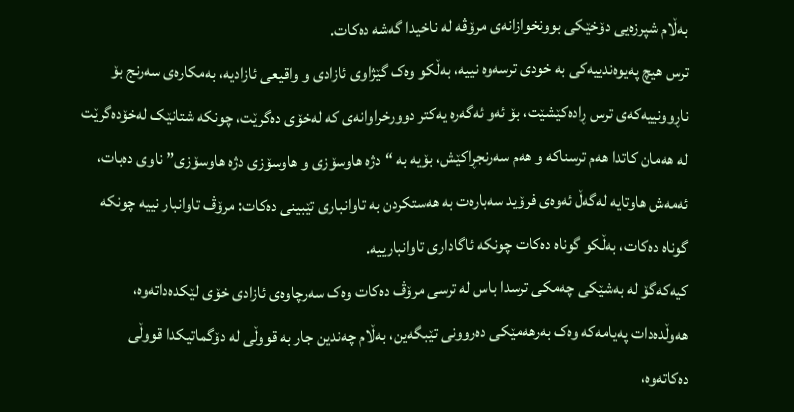بەڵام شپرزەیی دۆخێكی بوونخوازانەی مرۆڤە لە ناخیدا گەشە دەکات.
ترس هیچ پەیوەندییەکی بە خودی ترسەوە نییە، بەڵکو وەک گێژاوی ئازادی و واقیعی ئازادیە، بەمکارەی سەرنج بۆ ناڕوونییەکەی ترس ڕادەکێشێت، بۆ ئەو ئەگەرە یەکتر دوورخراوانەی کە لەخۆی دەگرێت، چونکە شتانێک لەخۆدەگرێت لە هەمان کاتدا هەم ترسناکە و هەم سەرنجڕاکێش، بۆیە بە “دژە هاوسۆزی و هاوسۆزی دژە هاوسۆزی” ناوی دەبات، ئەمەش هاوتایە لەگەڵ ئەوەی فرۆید سەبارەت بە هەستکردن بە تاوانباری تێبینی دەکات: مرۆڤ تاوانبار نییە چونکە گوناه دەکات، بەڵکو گوناه دەکات چونکە ئاگاداری تاوانبارییە.
كیەكەگۆ لە بەشێکی چەمکی ترسدا باس لە ترسی مرۆڤ دەکات وەک سەرچاوەی ئازادی خۆی لێکدەداتەوە، هەوڵدەدات پەیامەکە وەک بەرهەمێکی دەروونی تێبگەین، بەڵام چەندین جار بە قووڵی لە دۆگماتیکدا قووڵی دەکاتەوە،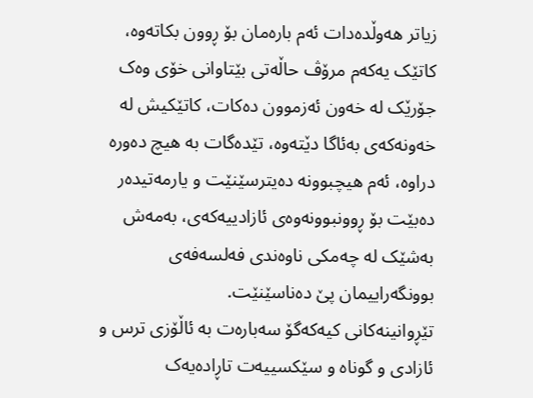زیاتر هەوڵدەدات ئەم بارەمان بۆ ڕوون بکاتەوە، کاتێک یەکەم مرۆڤ حاڵەتی بێتاوانی خۆی وەک جۆرێک لە خەون ئەزموون دەکات، کاتێکیش لە خەونەکەی بەئاگا دێتەوە، تێدەگات بە هیچ دەورە دراوە، ئەم هیچبوونە دەیترسێنێت و یارمەتیدەر دەبێت بۆ ڕوونبوونەوەی ئازادییەکەی، بەمەش بەشێک لە چەمکی ناوەندی فەلسەفەی بوونگەراییمان پێ دەناسێنێت.
تێڕوانینەکانی كیەكەگۆ سەبارەت بە ئاڵۆزی ترس و ئازادی و گوناه و سێکسییەت تاڕادەیەک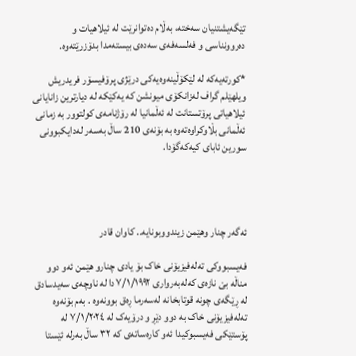تێگەیشتنیان سەختە، بەڵام دەتوانرێت لە ئیلاهیات و دەروونناسی و فەلسەفەی سەدەی بیستەمدا بدۆزرێتەوە.

*کورتەیەکە لە لێکۆڵینەوەیەکی درێژی پرۆفیسۆر فریدریش ویلهێلم گراف لەزانکۆی میونشن کە یەکێکە لە دیارترین زانایانی ئیلاهیاتی پرۆتستانت لە ئەڵمانیا لە رۆژنامەی کولتوور بە زمانی ئەڵمانی بڵاوکراوەتەوە بە بۆنەی 210 ساڵ بەسەر لەدایکبوونی سورین ئابای كیەكەگۆدا.




ئەگەر چنار وهێمن زیندووبونایە.. کاوان قادر

فەیسبووکی تەلەفیزیۆنی خاک بۆ یادی چنارو هێمن ئەو دوو مناڵە بێ نازەی کەلەبەرواری ٧/١/١٩٩٢دا لە ناوچەی سەیدسادق لە ڕێگەی چونە قوتابخانە لەسەرما ڕەق بوونەوە . بەم بۆنەوە تەلەفیزیۆنی خاک بە دوو دێڕ و درۆیەک لە ٧/١/٢٠٢٤ لە پۆستێکی فەیسبوکیدا ئەو کارەساتەی کە ٣٢ ساڵ بەرلە ئێستا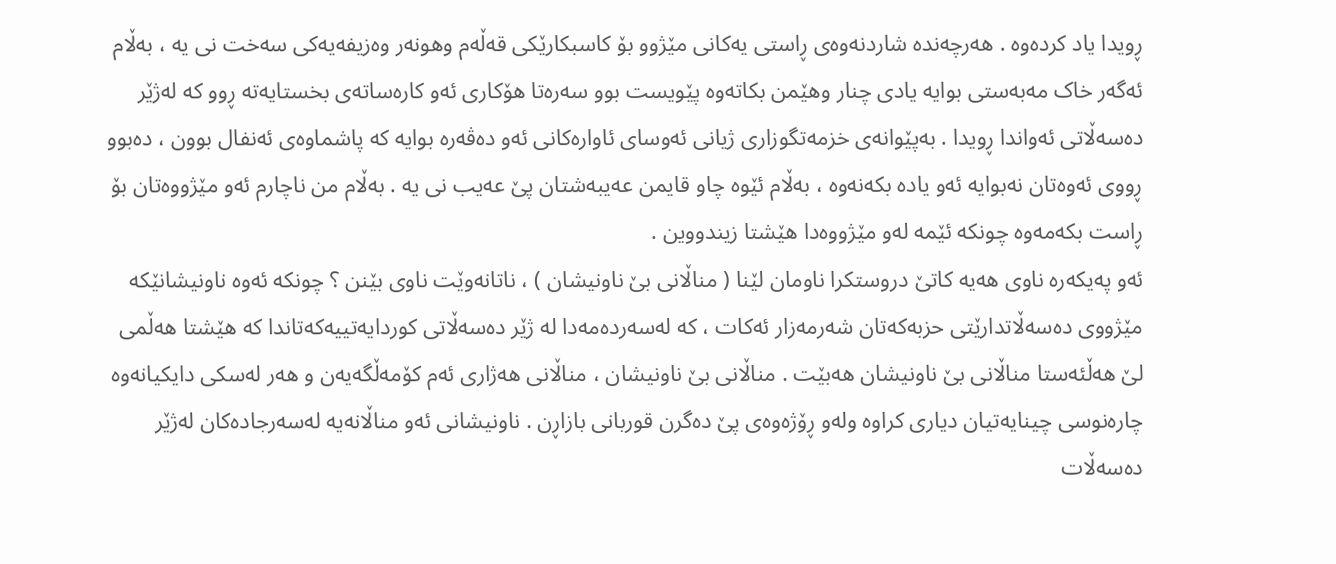ڕویدا یاد کردەوە . هەرچەندە شاردنەوەی ڕاستی یەکانی مێژوو بۆ کاسبکارێکی قەڵەم وهونەر وەزیفەیەکی سەخت نی یە ، بەڵام ئەگەر خاک مەبەستی بوایە یادی چنار وهێمن بکاتەوە پێویست بوو سەرەتا هۆکاری ئەو کارەساتەی بخستایەتە ڕوو کە لەژێر دەسەڵاتی ئەواندا ڕویدا . بەپێوانەی خزمەتگوزاری ژیانی ئەوسای ئاوارەکانی ئەو دەڤەرە بوایە کە پاشماوەی ئەنفال بوون ، دەبوو ڕووی ئەوەتان نەبوایە ئەو یادە بکەنەوە ، بەڵام ئێوە چاو قایمن عەیبەشتان پێ عەیب نی یە . بەڵام من ناچارم ئەو مێژووەتان بۆ ڕاست بکەمەوە چونکە ئێمە لەو مێژووەدا هێشتا زیندووین .
ئەو پەیکەرە ناوی هەیە کاتێ دروستکرا ناومان لێنا ( مناڵانی بێ ناونیشان ) ، ناتانەوێت ناوی بێنن ؟ چونکە ئەوە ناونیشانێکە مێژووی دەسەڵاتدارێتی حزبەکەتان شەرمەزار ئەکات ، کە لەسەردەمەدا لە ژێر دەسەڵاتی کوردایەتییەکەتاندا کە هێشتا هەڵمی لێ هەڵئەستا مناڵانی بێ ناونیشان هەبێت . مناڵانی بێ ناونیشان ، مناڵانی هەژاری ئەم کۆمەڵگەیەن و هەر لەسکی دایکیانەوە چارەنوسی چینایەتیان دیاری کراوە ولەو ڕۆژەوەی پێ دەگرن قوربانی بازاڕن . ناونیشانی ئەو مناڵانەیە لەسەرجادەکان لەژێر دەسەڵات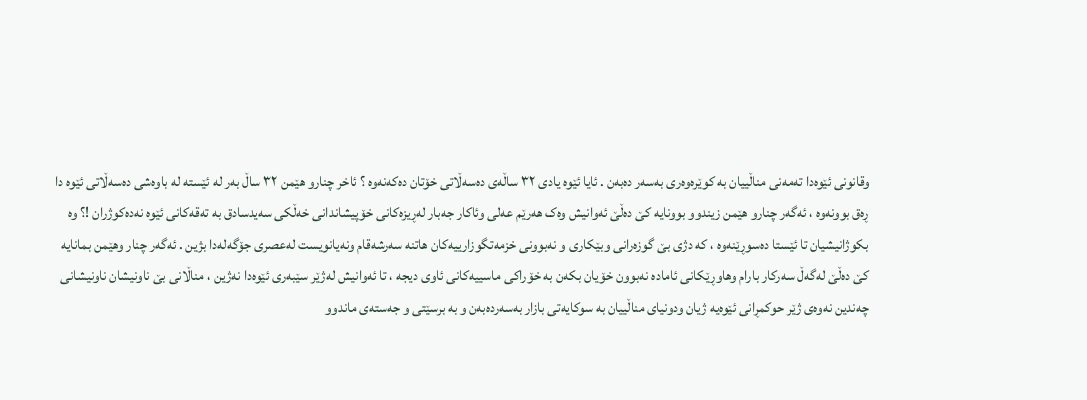وقانونی ئێوەدا تەمەنی مناڵییان بە کوێرەوەری بەسەر دەبەن . ئایا ئێوە یادی ٣٢ ساڵەی دەسەڵاتی خۆتان دەکەنەوە ؟ ئاخر چنارو هێمن ٣٢ ساڵ بەر لە ئێستە لە باوەشی دەسەڵاتی ئێوە دا ڕەق بوونەوە ، ئەگەر چنارو هێمن زیندوو بوونایە کێ دەڵێ ئەوانیش وەک هەرێم عەلی وئاکار جەبار لەڕیزەکانی خۆپیشاندانی خەڵکی سەیدسادق بە تەقەکانی ئێوە نەدەکوژران !؟ وە بکوژانیشیان تا ئێستا دەسوڕێنەوە ، کە دژی بێ گوزەرانی وبێکاری و نەبوونی خزمەتگوزارییەکان هاتنە سەرشەقام ونەیانویست لەعصری جۆگەلەدا بژین . ئەگەر چنار وهێمن بمانایە کێ دەڵێ لەگەڵ سەرکار بارام وهاوڕێکانی ئامادە نەبوون خۆیان بکەن بە خۆراکی ماسییەکانی ئاوی دیجە ، تا ئەوانیش لەژێر سێبەری ئێوەدا نەژین ، مناڵانی بێ ناونیشان ناونیشانی چەندین نەوەی ژێر حوکمڕانی ئێوەیە ژیان ودونیای مناڵییان بە سوکایەتی بازار بەسەردەبەن و بە برسێتی و جەستەی ماندوو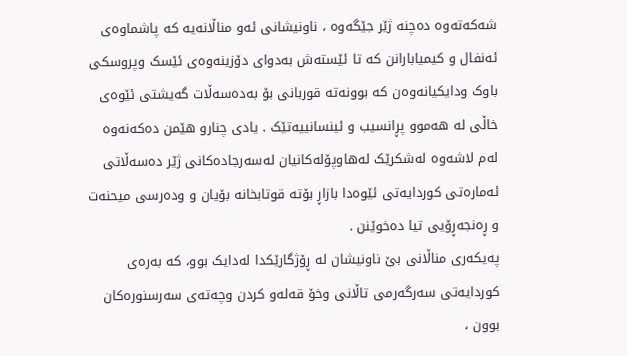شەکەتەوە دەچنە ژێر جێگەوە ، ناونیشانی ئەو مناڵانەیە کە پاشماوەی ئەنفال و کیمیابارانن کە تا ئێستەش بەدوای دۆزینەوەی ئێسک وپروسکی باوک ودایکیانەوەن کە بوونەتە قوربانی بۆ بەدەسەڵات گەیشتی ئێوەی خاڵی لە هەموو پڕانسیب و ئینسانییەتێک . یادی چنارو هێمن دەکەنەوە لەم لاشەوە لەشکرێک لەهاوپۆلەکانیان لەسەرجادەکانی ژێر دەسەڵاتی ئەمارەتی کوردایەتی ئێوەدا بازاڕ بۆتە قوتابخانە بۆیان و ودەرسی میحنەت و ڕەنجەڕۆیی تیا دەخوێنن .
پەیکەری مناڵانی بێ ناونیشان لە ڕۆژگارێکدا لەدایک بوو، کە بەرەی کوردایەتی سەرگەرمی تاڵانی وخۆ قەلەو کردن وچەتەی سەرسنورەکان بوون ،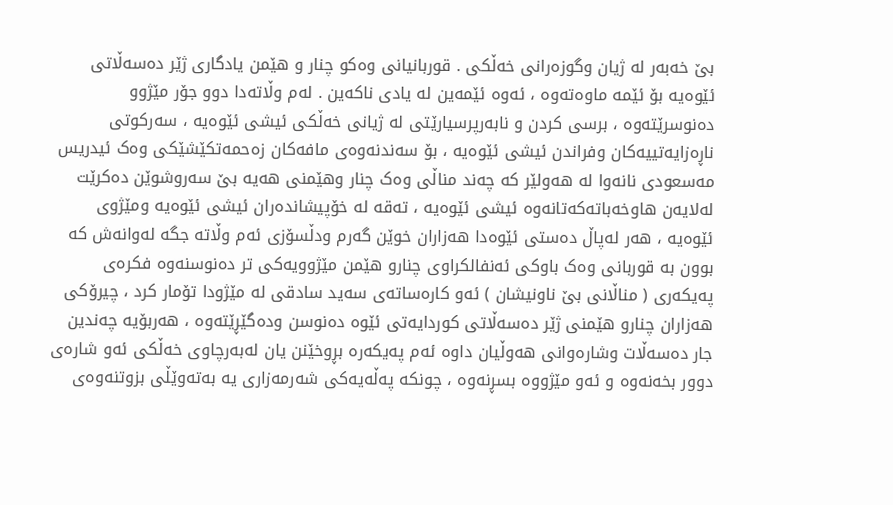بێ خەبەر لە ژیان وگوزەرانی خەڵکی . قوربانیانی وەکو چنار و هێمن یادگاری ژێر دەسەڵاتی ئێوەیە بۆ ئێمە ماوەتەوە ، ئەوە ئێمەین لە یادی ناکەین . لەم وڵاتەدا دوو جۆر مێژوو دەنوسرێتەوە ، برسی کردن و نابەرپرسیارێتی لە ژیانی خەڵکی ئیشی ئێوەیە ، سەرکوتی ناڕەزایەتییەکان وفراندن ئیشی ئێوەیە ، بۆ سەندنەوەی مافەکان زەحمەتکێشێکی وەک ئیدریس مەسعودی نانەوا لە هەولێر کە چەند مناڵی وەک چنار وهێمنی هەیە بێ سەروشوێن دەکرێت لەلایەن هاوخەباتەکەتانەوە ئیشی ئێوەیە ، تەقە لە خۆپیشاندەران ئیشی ئێوەیە ومێژوی ئێوەیە ، هەر لەپاڵ دەستی ئێوەدا هەزاران خوێن گەرم ودڵسۆزی ئەم وڵاتە جگە لەوانەش کە بوون بە قوربانی وەک باوکی ئەنفالکراوی چنارو هێمن مێژوویەکی تر دەنوسنەوە فکرەی پەیکەری ( مناڵانی بێ ناونیشان ) ئەو کارەساتەی سەید سادقی لە مێژودا تۆمار کرد ، چیرۆکی هەزاران چنارو هێمنی ژێر دەسەڵاتی کوردایەتی ئێوە دەنوسن ودەگێڕێتەوە ، هەربۆیە چەندین جار دەسەڵات وشارەوانی هەوڵیان داوە ئەم پەیکەرە بڕوخێنن یان لەبەرچاوی خەڵکی ئەو شارەی دوور بخەنەوە و ئەو مێژووە بسڕنەوە ، چونکە پەڵەیەکی شەرمەزاری یە بەتەوێڵی بزوتنەوەی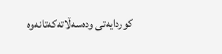کوردایەتی ودەسەڵاتەکەتانەوە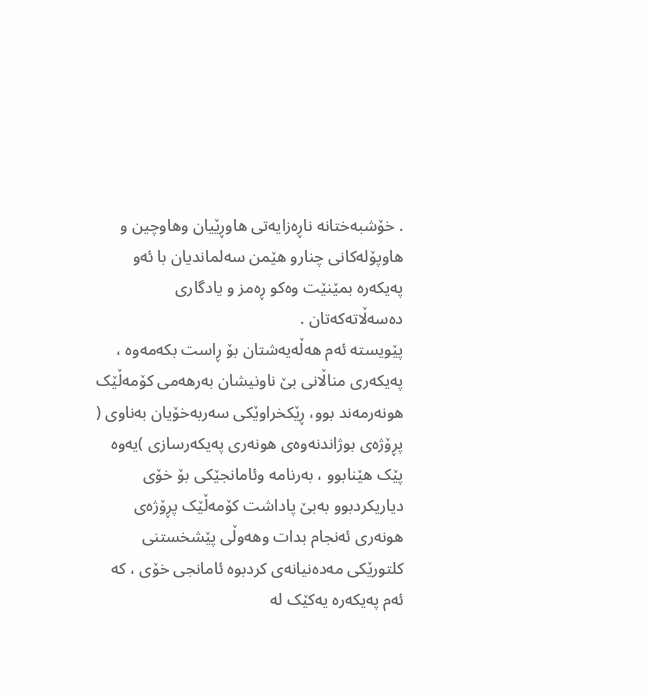. خۆشبەختانە ناڕەزایەتی هاوڕێیان وهاوچین و هاوپۆلەکانی چنارو هێمن سەلماندیان با ئەو پەیکەرە بمێنێت وەکو ڕەمز و یادگاری دەسەڵاتەکەتان .
پێویستە ئەم هەڵەیەشتان بۆ ڕاست بکەمەوە ، پەیکەری مناڵانی بێ ناونیشان بەرهەمی کۆمەڵێک هونەرمەند بوو، ڕێکخراوێکی سەربەخۆیان بەناوی ( پڕۆژەی بوژاندنەوەی هونەری پەیکەرسازی )یەوە پێک هێنابوو ، بەرنامە وئامانجێکی بۆ خۆی دیاریکردبوو بەبێ پاداشت کۆمەڵێک پڕۆژەی هونەری ئەنجام بدات وهەوڵی پێشخستنی کلتورێکی مەدەنیانەی کردبوە ئامانجی خۆی ، کە ئەم پەیکەرە یەکێک لە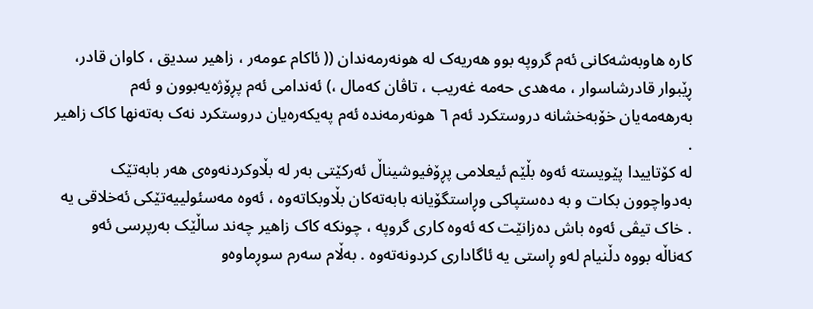کارە هاوبەشەکانی ئەم گروپە بوو هەریەک لە هونەرمەندان (( ئاکام عومەر ، زاهیر سدیق ، کاوان قادر، ڕێبوار قادرشاسوار ، مەهدی حەمە غەریب ، تاڤان کەمال ،) ئەندامی ئەم پڕۆژەیەبوون و ئەم بەرهەمەیان خۆبەخشانە دروستکرد ئەم ٦ هونەرمەندە ئەم پەیکەرەیان دروستکرد نەک بەتەنها کاک زاهیر .
لە کۆتاییدا پێویستە ئەوە بڵێم ئیعلامی پڕۆفیوشیناڵ ئەرکێتی بەر لە بڵاوکردنەوەی هەر بابەتێک بەدواچوون بکات و بە دەستپاکی وڕاستگۆیانە بابەتەکان بڵاوبکاتەوە ، ئەوە مەسئولییەتێکی ئەخلاقی یە . خاک تیڤی ئەوە باش دەزانێت کە ئەوە کاری گروپە ، چونکە کاک زاهیر چەند ساڵێک بەرپرسی ئەو کەناڵە بووە دڵنیام لەو ڕاستی یە ئاگاداری کردونەتەوە . بەڵام سەرم سوڕماوەو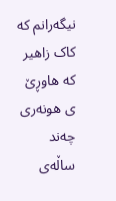نیگەرانم کە کاک زاهیر کە هاوڕێ ی هونەری چەند ساڵەی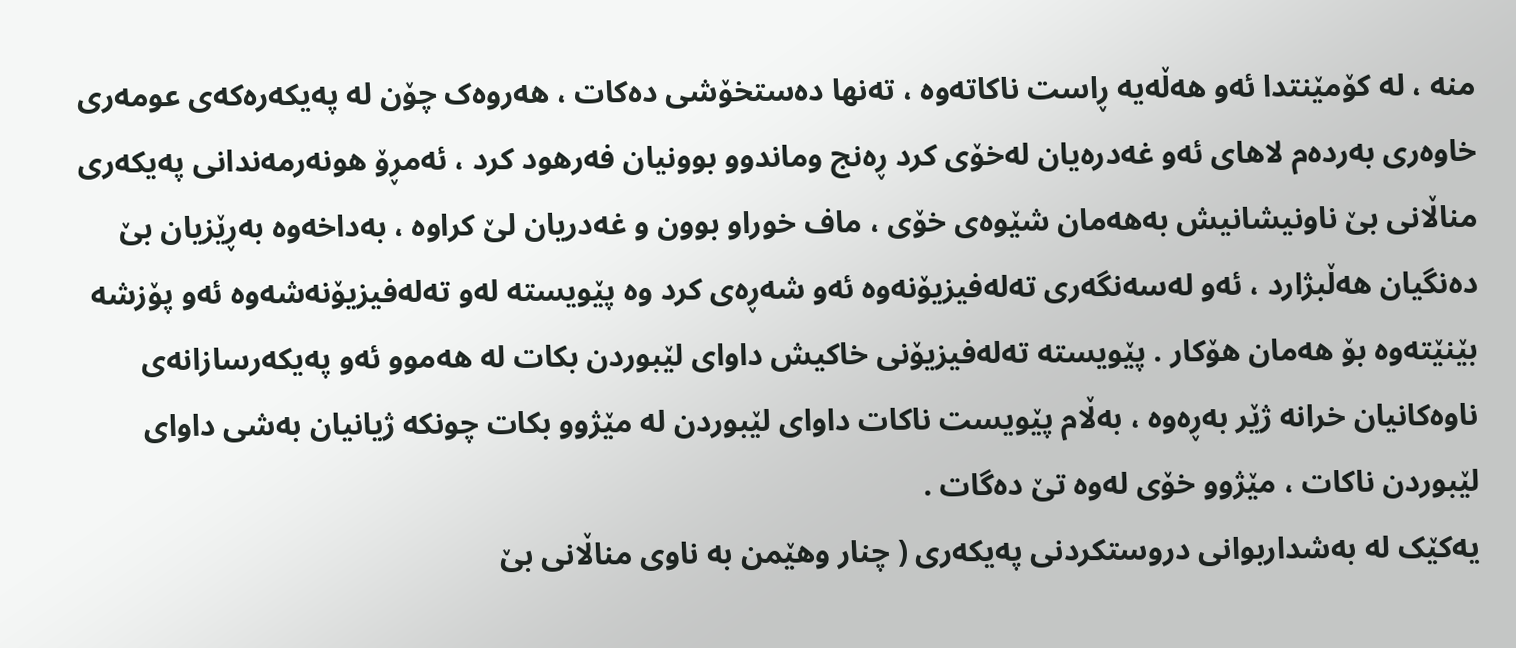منە ، لە کۆمێنتدا ئەو هەڵەیە ڕاست ناکاتەوە ، تەنها دەستخۆشی دەکات ، هەروەک چۆن لە پەیکەرەکەی عومەری خاوەری بەردەم لاهای ئەو غەدرەیان لەخۆی کرد ڕەنج وماندوو بوونیان فەرهود کرد ، ئەمڕۆ هونەرمەندانی پەیکەری مناڵانی بێ ناونیشانیش بەهەمان شێوەی خۆی ، ماف خوراو بوون و غەدریان لێ کراوە ، بەداخەوە بەڕێزیان بێ دەنگیان هەڵبژارد ، ئەو لەسەنگەری تەلەفیزیۆنەوە ئەو شەڕەی کرد وە پێویستە لەو تەلەفیزیۆنەشەوە ئەو پۆزشە بێنێتەوە بۆ هەمان هۆکار . پێویستە تەلەفیزیۆنی خاکیش داوای لێبوردن بکات لە هەموو ئەو پەیکەرسازانەی ناوەکانیان خرانە ژێر بەڕەوە ، بەڵام پێویست ناکات داوای لێبوردن لە مێژوو بکات چونکە ژیانیان بەشی داوای لێبوردن ناکات ، مێژوو خۆی لەوە تێ دەگات .
یەکێک لە بەشداربوانی دروستکردنی پەیکەری ( چنار وهێمن بە ناوی مناڵانی بێ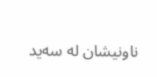ناونیشان لە سەید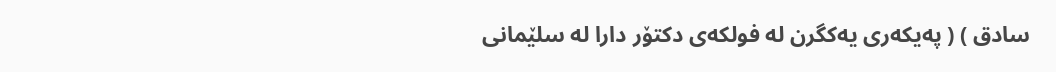سادق ) ( پەیکەری یەکگرن لە فولکەی دکتۆر دارا لە سلێمانی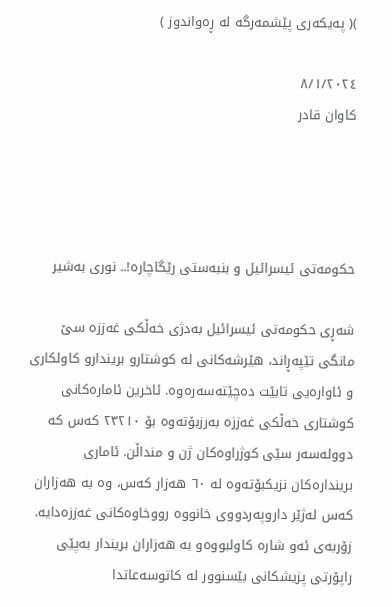)( پەیکەری پێشمەرگە لە ڕەواندوز )

٨/١/٢٠٢٤
کاوان قادر




حکومەتی ئیسرائیل و بنبەستی رێگاچارە!.. نوری بەشیر

شەڕی حکومەتی ئیسرائیل بەدژی خەڵكی غەززە سێ مانگی تێپەڕاند، هێرشەکانی لە کوشتارو بریندارو کاولکاری و ئاوارەیی تابێت دەچێتەسەرەوە. ئاخرین ئامارەکانی کوشتاری خەڵكی غەززە بەرزبۆتەوە بۆ ٢٣٢١٠ کەس کە دوولەسەر سێی کوژراوەکان ژن و منداڵن. ئاماری بریندارەکان نزیکبۆتەوە لە ٦٠ هەزار کەس، وە بە هەزاران کەس لەژێر داروپەردووی خانووە رووخاوەکانی غەززەدایە. زۆربەی ئەو شارە کاولبووەو بە هەزاران بریندار بەپێی راپۆرتی پزیشکانی بێسنوور لە کاتوسەعاتدا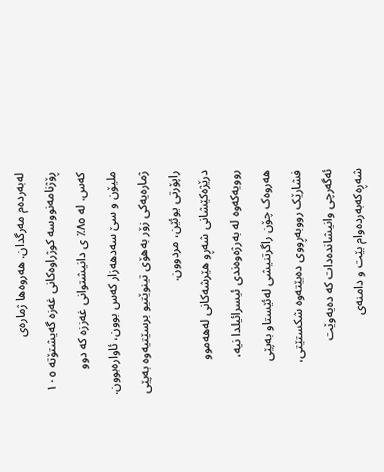لەبەردەم مەرگدان. هەروەها ژمارەی ڕۆژنامەنووسە كوژراوەكانی غەزە گەیشتۆتە ١٠٥ كەس. لە ٨٥٪ ی دانیشتوانی غەززە کە دوو ملیۆن و سێ سەدهەزار کەس بوون، ئاوارەبوون. ژمارەیەکی زۆر بەهۆی تینوێتیو برسێتیەوە بەپێی راپۆرتی یوئێن، مردوون.
درێژەکێشانی شەڕو هێرشەکانی لەهەموو روویەکەوە لە بەرژەوەندی ئیسرائیلدا نیە، هەروەک چۆن راگرتنیشی لەئێستاو بەپێی فشارێک رووبەڕووی دەبێتەوە شکستێتی، ئەگەرچی وانیشاندەدات کە دەیەوێت شەڕەکەبەردەوام بێت و دامنەی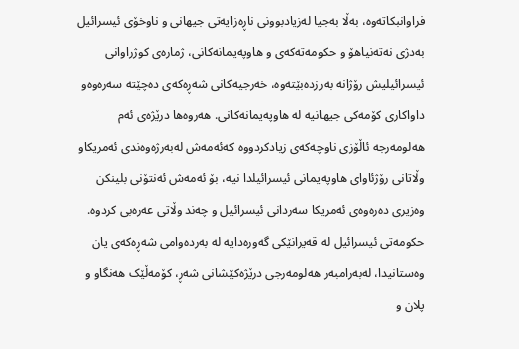فراوانبکاتەوە، بەڵا بەجیا لەزیادبوونی ناڕەزایەتی جیهانی و ناوخۆی ئیسرائیل بەدژی نەتەنیاهۆ و حکومەتەکەی و هاوپەیمانەکانی، ژمارەی کوژراوانی ئیسرائیلیش رۆژانە بەرزدەبێتەوە، خەرجیەکانی شەڕەکەی دەچێتە سەرەوەو داواکاری کۆمەكی جیهانیە لە هاوپەیمانەکانی. هەروەها درێژەی ئەم هەلومەرجە ئاڵۆزی ناوچەکەی زیادکردووە کەئەمەش لەبەرژەوەندی ئەمریکاو وڵاتانی رۆژئاوای هاوپەیمانی ئیسرائیلدا نیە، بۆ ئەمەش ئەنتۆنی بلینکن وەزیری دەرەوەی ئەمریکا سەردانی ئیسرائیل و چەند وڵاتی عەرەبی کردوە.
حکومەتی ئیسرائیل لە قەیرانێکی گەورەدایە لە بەردەوامی شەڕەکەی یان وەستانیدا، لەبەرامبەر هەلومەرجی درێژەکێشانی شەڕ، کۆمەڵێک هەنگاو و پلان و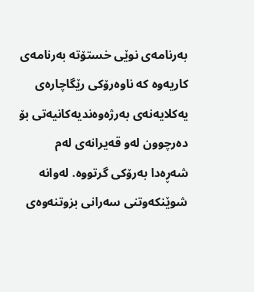بەرنامەی نوێی خستۆتە بەرنامەی کاریەوە کە ناوەرۆکی رێگاچارەی یەکلایەنەی بەرژەوەندیەکانیەتی بۆ دەرچوون لەو قەیرانەی لەم شەڕەدا بەرۆکی گرتووە. لەوانە شوێنکەوتنی سەرانی بزوتنەوەی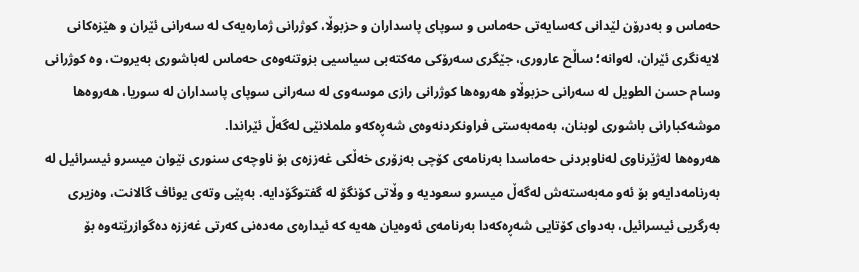حەماس و بەدرۆن لێدانی کەسایەتی حەماس و سوپای پاسداران و حزبوڵا، کوژرانی ژمارەیەک لە سەرانی ئێران و هێزەکانی لایەنگری ئێران، لەوانە؛ ساڵح عاروری، جێگری سەرۆكی مەكتەبی سیاسیی بزوتنەوەی حەماس لەباشوری بەیروت، وە کوژرانی وسام حسن الطویل لە سەرانی حزبوڵاو هەروەها کوژرانی رازی موسەوی لە سەرانی سوپای پاسداران لە سوریا، هەروەها موشەکبارانی باشوری لوبنان، بەمەبەستی فراونکردنەوەی شەڕەکەو ململانێی لەگەڵ ئێراندا.
هەروەها لەژێرناوی لەناوبردنی حەماسدا بەرنامەی کۆچی بەزۆری خەڵكی غەززەی بۆ ناوچەی سنوری نێوان میسرو ئیسرائیل لە بەرنامەدایەو بۆ ئەو مەبەستەش لەگەڵ میسرو سعودیە و وڵاتی کۆنگۆ لە گفتوگۆدایە. بەپێی وتەی یوئاف گالانت، وەزیری بەرگریی ئیسرائیل، بەدوای کۆتایی شەڕەکەدا بەرنامەی ئەوەیان هەیە کە ئیدارەی مەدەنی کەرتی غەززە دەگوازرێتەوە بۆ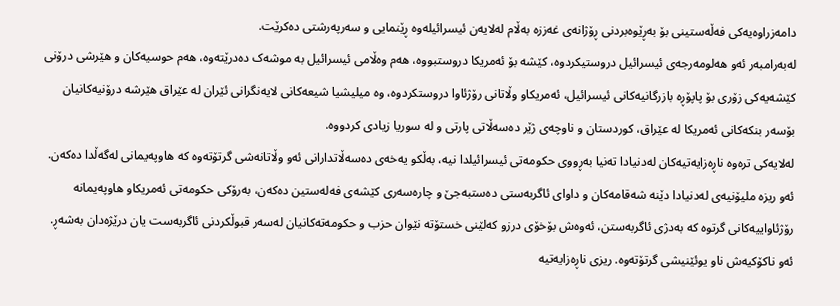دامەزراوەیەکی فەڵەستینی بۆ بەڕێوەبردنی ڕۆژانەی غەززە بەڵام لەلایەن ئیسرائیلەوە ڕێنمایی و سەرپەرشتی دەکرێت.
لەبەرامبەر ئەو هەلومەرجەی ئیسرائیل دروستیکردوە، کێشە بۆ ئەمریکا دروستبووە، هەم وەڵامی ئیسرائیل بە موشەک دەدرێتەوە، هەم حوسیەکان و هێرشی درۆنی کێشەیەکی زۆری بۆ پاپۆڕە بازرگانیەکانی ئیسرائیل، ئەمریکاو وڵاتانی رۆژئاوا دروستکردوە، وە میلیشیا شیعەکانی لایەنگرانی ئێران لە عێراق هێرشە درۆنیەکانیان بۆسەر بنکەکانی ئەمریکا لە عێراق، کوردستان و ناوچەی ژێر دەسەڵاتی پارتی و لە سوریا زیادی کردووە.
لەلایەکی ترەوە ناڕەزایەتیەکان لەدنیادا تەنیا بەڕووی حکومەتی ئیسرائیلدا نیە، بەڵکو یەخەی دەسەڵاتدارانی ئەو وڵاتانەشی گرتۆتەوە کە هاوپەیمانی لەگەڵدا دەکەن. ئەو ریزە ملیۆنیەی لەدنیادا دێنە شەقامەکان و داوای ئاگربەستی دەستبەجێ و چارەسەری کێشەی فەلەستین دەکەن، بەرۆکی حکومەتی ئەمریکاو هاوپەیمانە رۆژئاواییەکانی گرتوە کە بەدژی ئاگربەستن، ئەوەش بۆخۆی درزو کەلێنی خستۆتە نێوان حزب و حکومەتەکانیان لەسەر قبوڵکردنی ئاگربەست یان درێژەدان بەشەڕ. ئەو ناکۆکیەش ناو یوئێنیشی گرتۆتەوە. ریزی ناڕەزایەتیە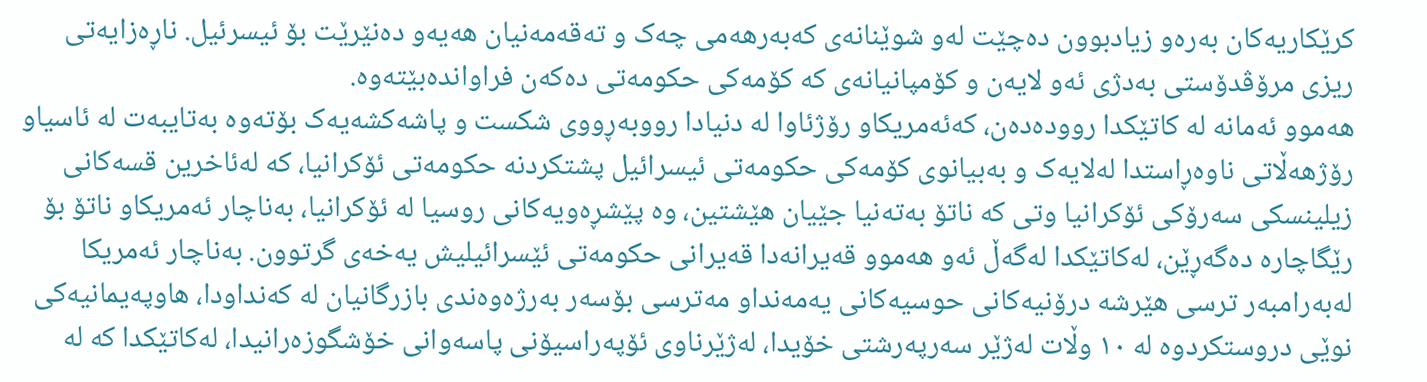کرێکاریەکان بەرەو زیادبوون دەچێت لەو شوێنانەی کەبەرهەمی چەک و تەقەمەنیان هەیەو دەنێرێت بۆ ئیسرئیل. ناڕەزایەتی ریزی مرۆڤدۆستی بەدژی ئەو لایەن و کۆمپانیانەی کە کۆمەكی حکومەتی دەکەن فراواندەبێتەوە.
هەموو ئەمانە لە کاتێکدا روودەدەن، کەئەمریکاو رۆژئاوا لە دنیادا رووبەڕووی شکست و پاشەکشەیەک بۆتەوە بەتایبەت لە ئاسیاو رۆژهەڵاتی ناوەڕاستدا لەلایەک و بەبیانوی کۆمەكی حکومەتی ئیسرائیل پشتکردنە حکومەتی ئۆکرانیا، کە لەئاخرین قسەکانی زیلینسکی سەرۆکی ئۆکرانیا وتی کە ناتۆ بەتەنیا جێیان هێشتین، وە پێشڕەویەکانی روسیا لە ئۆکرانیا، بەناچار ئەمریکاو ناتۆ بۆ رێگاچارە دەگەڕێن، لەکاتێکدا لەگەڵ ئەو هەموو قەیرانەدا قەیرانی حکومەتی ئێسرائیلیش یەخەی گرتوون. بەناچار ئەمریکا لەبەرامبەر ترسی هێرشە درۆنیەکانی حوسیەکانی یەمەنداو مەترسی بۆسەر بەرژەوەندی بازرگانیان لە کەنداودا، هاوپەیمانیەکی نوێی دروستکردوە لە ١٠ وڵات لەژێر سەرپەرشتی خۆیدا، لەژێرناوی ئۆپەراسیۆنی پاسەوانی خۆشگوزەرانیدا، لەکاتێكدا کە لە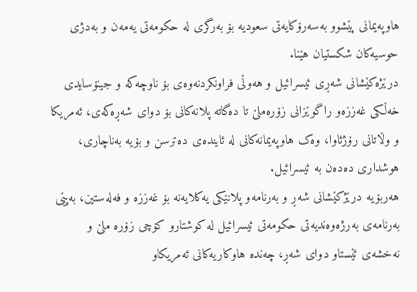هاوپەیمانی پێشوو بەسەرۆکایەتی سعودیە بۆ بەرگری لە حکومەتی یەمەن و بەدژی حوسیەکان شکستیان هێنا.
درێژەکێشانی شەڕی ئیسرائیل و هەوڵی فراونکردنەوەی بۆ ناوچەکە و جینۆسایدی خەڵكی غەززەو راگوێزانی زۆرەملێ تا دەگاتە پلانەکانی بۆ دوای شەڕەکەی، ئەمریکا و وڵاتانی رۆژئاوا، وەک هاوپەیمانەکانی لە ئایندەی دەترسن و بۆیە بەناچاری، هوشداری دەدەن بە ئیسرائیل.
هەربۆیە درێژکێشانی شەڕ و بەرنامەو پلانێکی یەکلایەنە بۆ غەززە و فەلەستین، بەپێی بەرنامەی بەرژەوەندیەتی حکومەتی ئیسرائیل لە کوشتارو کۆچی زۆرە ملێ و نەخشەی ئێستاو دوای شەڕ، چەندە هاوکاریەکانی ئەمریکاو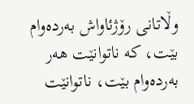وڵاتانی رۆژئاواش بەردەوام بێت، کە ناتوانێت هەر بەردەوام بێت، ناتوانێت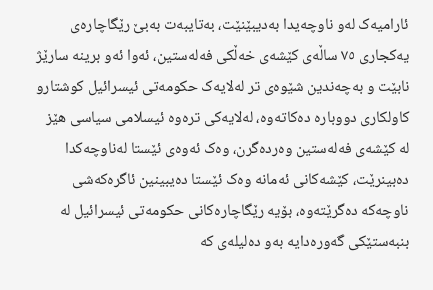ئارامیەک لەو ناوچەیدا بەدیبێنێت، بەتایبەت بەبێ رێگاچارەی یەکجاری ٧٥ ساڵەی کێشەی خەڵكی فەلەستین، ئەوا ئەو برینە سارێژ نابێت و بەچەندین شێوەی تر لەلایەک حکومەتی ئیسرائیل کوشتارو کاولکاری دووبارە دەکاتەوە، لەلایەکی ترەوە ئیسلامی سیاسی هێز لە کێشەی فەلەستین وەردەگرن، وەک ئەوەی ئێستا لەناوچەکدا دەبینرێت، کێشەکانی ئەمانە وەک ئێستا دەیبینین ئاگرەکەشی ناوچەکە دەگرێتەوە، بۆیە رێگاچارەکانی حکومەتی ئیسرائیل لە بنبەستێکی گەورەدایە بەو دەلیلەی کە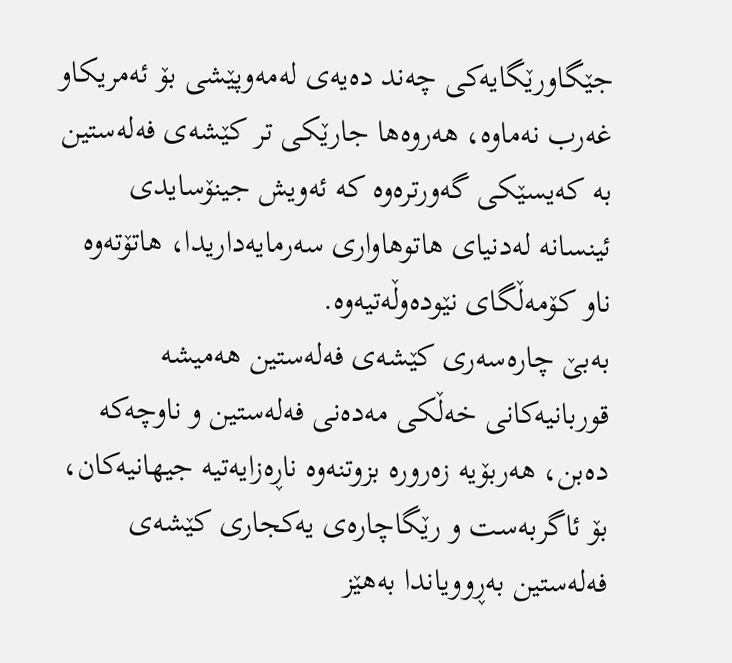جێگاورێگایەکی چەند دەیەی لەمەوپێشی بۆ ئەمریکاو غەرب نەماوە، هەروەها جارێکی تر کێشەی فەلەستین بە کەیسێکی گەورترەوە کە ئەویش جینۆسایدی ئینسانە لەدنیای هاتوهاواری سەرمایەداریدا، هاتۆتەوە ناو کۆمەڵگای نێودەوڵەتیەوە.
بەبێ چارەسەری کێشەی فەلەستین هەمیشە قوربانیەکانی خەڵکی مەدەنی فەلەستین و ناوچەکە دەبن، هەربۆیە زەرورە بزوتنەوە ناڕەزایەتیە جیهانیەکان، بۆ ئاگربەست و رێگاچارەی یەکجاری کێشەی فەلەستین بەڕوویاندا بەهێز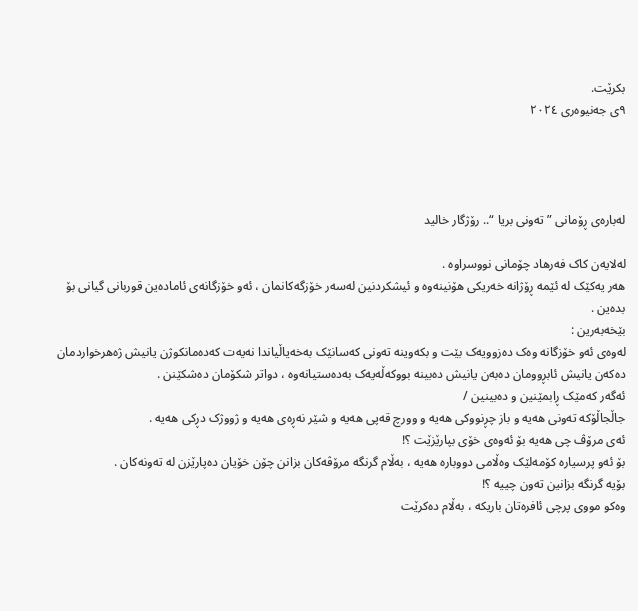بکرێت.
٩ی جەنیوەری ٢٠٢٤




لەبارەی ڕۆمانی ” تەونی بریا “.. رۆژگار خالید

لەلایەن کاک فەرهاد چۆمانی نووسراوە .
هەر یەکێک لە ئێمە ڕۆژانە خەریکی هۆنینەوە و ئیشکردنین لەسەر خۆزگەکانمان ، ئەو خۆزگانەی ئامادەین قوربانی گیانی بۆ بدەین .
بێخەبەرین :
لەوەی ئەو خۆزگانە وەک دەزوویەک بێت و بکەوینە تەونی کەسانێک بەخەیاڵیاندا نەیەت کەدەمانکوژن یانیش ژەهرخواردمان دەکەن یانیش ئابڕوومان دەبەن یانیش دەبینە بووکەڵەیەک بەدەستیانەوە ، دواتر شکۆمان دەشکێنن .
ئەگەر کەمێک ڕابمێنین و دەبینین /
جاڵجاڵۆکە تەونی هەیە و باز چڕنووکی هەیە و وورچ قەپی هەیە و شێر نەڕەی هەیە و ژووژک دڕکی هەیە .
ئەی مرۆڤ چی هەیە بۆ ئەوەی خۆی بپارێزێت ؟!
بۆ ئەو پرسیارە کۆمەلێک وەڵامی دووبارە هەیە ، بەڵام گرنگە مرۆڤەکان بزانن چۆن خۆیان دەپارێزن لە تەونەکان .
بۆیە گرنگە بزانین تەون چییە ؟!
وەکو مووی پرچی ئافرەتان باریکە ، بەڵام دەکرێت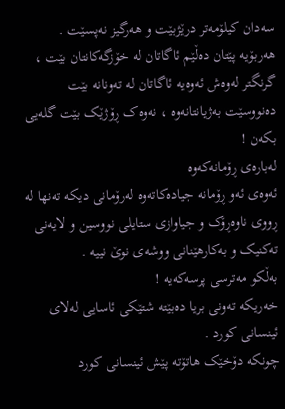سەدان کیلۆمەتر درێژبێت و هەرگیز نەپسێت .
هەربۆیە پێتان دەڵێم ئاگاتان لە خۆزگەکانتان بێت ، گرنگتر لەوەش ئەوەیە ئاگاتان لە تەونانە بێت دەنووسێت بەژیانتانەوە ، نەوەک ڕۆژێک بێت گلەیی بکەن !
لەبارەی ڕۆمانەکەوە
ئەوەی ئەو ڕۆمانە جیادەکاتەوە لەرۆمانی دیکە تەنها لە ڕووی ناوەڕۆک و جیاوازی ستایلی نووسین و لایەنی تەکنیک و بەکارهێنانی ووشەی نوێ نییە .
بەڵکو مەترسی پرسەکەیە !
خەریکە تەونی بریا دەبێتە شتێکی ئاسایی لەلای ئینسانی کورد .
چونکە دۆخێک هاتۆتە پێش ئینسانی کورد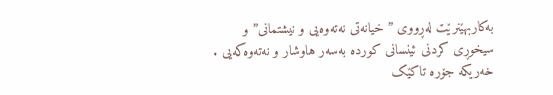بەکاربهێنرێت لەڕووی ” خیانەتی نەتەوەیی و نیشتمانی” و سیخوڕی کردنی ئینسانی کوردە بەسەر هاوشار و نەتەوەکەیی .
خەریکە جۆرە تاکێک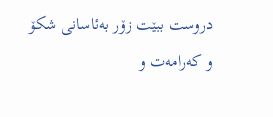دروست ببێت زۆر بەئاسانی شکۆ و کەرامەت و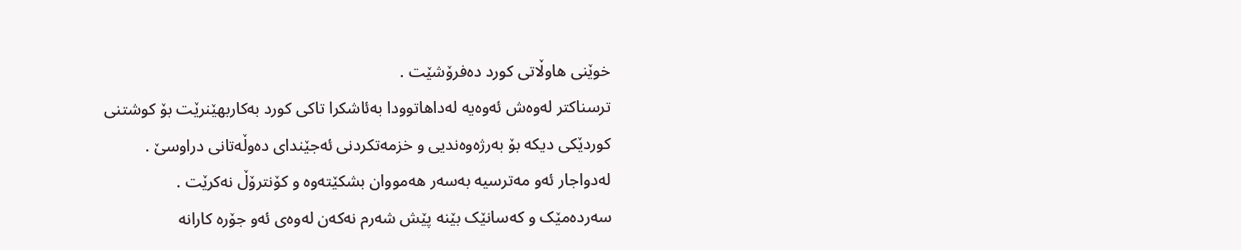خوێنی هاوڵاتی کورد دەفرۆشێت .
ترسناکتر لەوەش ئەوەیە لەداهاتوودا بەئاشکرا تاکی کورد بەکاربهێنرێت بۆ کوشتنی کوردێکی دیکە بۆ بەرژەوەندیی و خزمەتکردنی ئەجێندای دەوڵەتانی دراوسێ .
لەدواجار ئەو مەترسیە بەسەر هەمووان بشکێتەوە و کۆنترۆڵ نەکرێت .
سەردەمێک و کەسانێک بێنە پێش شەرم نەکەن لەوەی ئەو جۆرە کارانە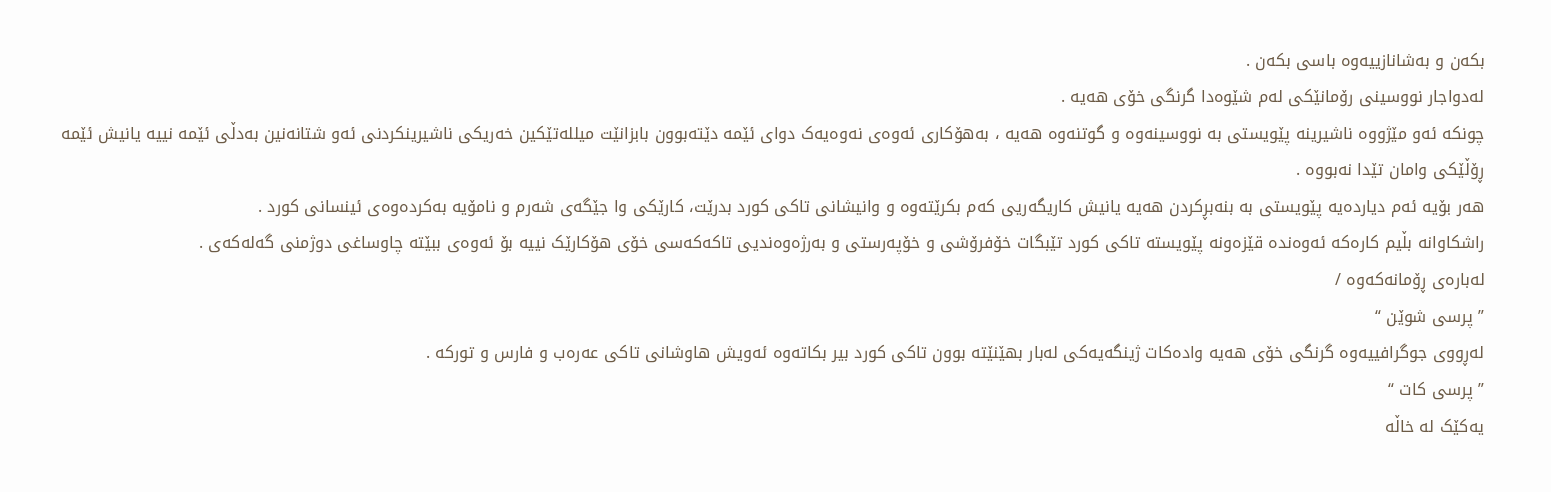بکەن و بەشانازییەوە باسی بکەن .
لەدواجار نووسینی رۆمانێکی لەم شێوەدا گرنگی خۆی هەیە .
چونکە ئەو مێژووە ناشیرینە پێویستی بە نووسینەوە و گوتنەوە هەیە ، بەهۆکاری ئەوەی نەوەیەک دوای ئێمە دێتەبوون بابزانێت میللەتێکین خەریکی ناشیرینکردنی ئەو شتانەنین بەدڵی ئێمە نییە یانیش ئێمە ڕۆڵێکی وامان تێدا نەبووە .
هەر بۆیە ئەم دیاردەیە پێویستی بە بنەبڕکردن هەیە یانیش کاریگەریی کەم بکرێتەوە و وانیشانی تاکی کورد بدرێت، کارێکی وا جێگەی شەرم و نامۆیە بەکردەوەی ئینسانی کورد .
راشکاوانە بڵیم کارەکە ئەوەندە قێزەونە پێویستە تاکی کورد تێبگات خۆفرۆشی و خۆپەرستی و بەرژەوەندیی تاکەکەسی خۆی هۆکارێک نییە بۆ ئەوەی ببێتە چاوساغی دوژمنی گەلەکەی .
لەبارەی ڕۆمانەکەوە /
” پرسی شوێن “
لەڕووی جوگرافییەوە گرنگی خۆی هەیە وادەکات ژینگەیەکی لەبار بهێنێتە بوون تاکی کورد بیر بکاتەوە ئەویش هاوشانی تاکی عەرەب و فارس و تورکە .
” پرسی کات “
یەکێک لە خاڵە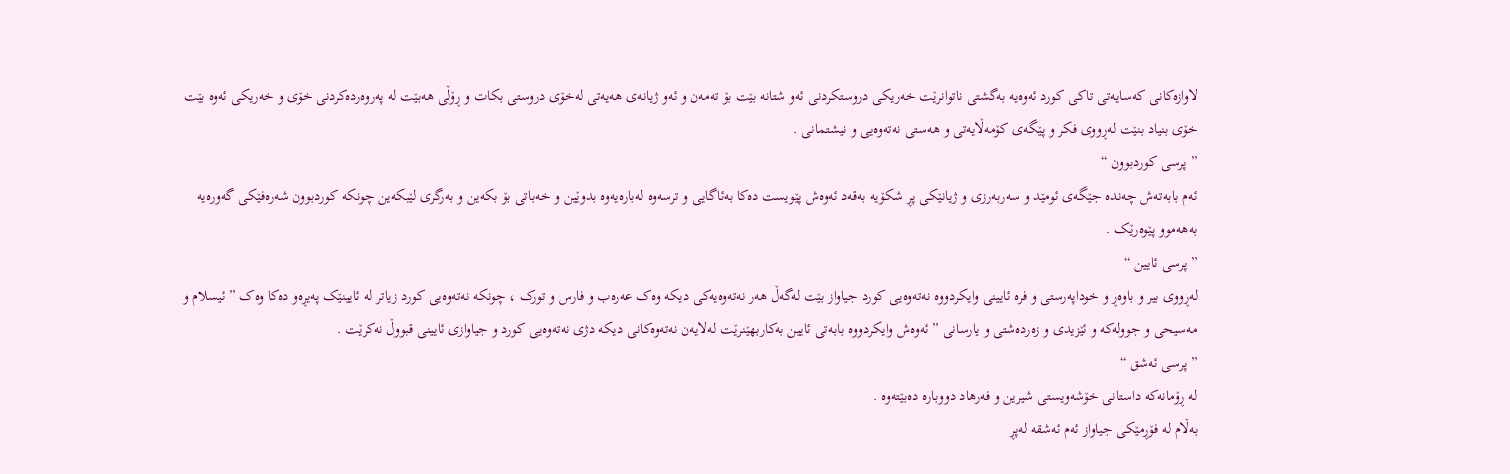لاوازەکانی کەسایەتی تاکی کورد ئەوەیە بەگشتی ناتوانرێت خەریکی دروستکردنی ئەو شتانە بێت بۆ تەمەن و ئەو ژیانەی هەیەتی لەخۆی دروستی بکات و ڕۆڵی هەبێت لە پەروەردەکردنی خۆی و خەریکی ئەوە بێت خۆی بنیاد بنێت لەڕووی فکر و پێگەی کۆمەڵایەتی و هەستی نەتەوەیی و نیشتمانی .
” پرسی کوردبوون “
ئەم بابەتەش چەندە جێگەی ئومێد و سەربەرزی و ژیانێکی پڕ شکۆیە بەقەد ئەوەش پێویست دەکا بەئاگایی و ترسەوە لەبارەیەوە بدوێین و خەباتی بۆ بکەین و بەرگری لێبکەین چونکە کوردبوون شەرەفێکی گەورەیە بەهەموو پێوەرێک .
” پرسی ئایین “
لەڕووی بیر و باوەڕ و خوداپەرستی و فرە ئایینی وایکردووە نەتەوەیی کورد جیاواز بێت لەگەڵ هەر نەتەوەیەکی دیکە وەک عەرەب و فارس و تورک ، چونکە نەتەوەیی کورد زیاتر لە ئایینێک پەیڕەو دەکا وەک ” ئیسلام و مەسیحی و جوولەکە و ئێزیدی و زەردەشتی و یارسانی ” ئەوەش وایکردووە بابەتی ئایین بەکاربهێنرێت لەلایەن نەتەوەکانی دیکە دژی نەتەوەیی کورد و جیاوازی ئایینی قبووڵ نەکرێت .
” پرسی ئەشق “
لە ڕۆمانەکە داستانی خۆشەویستی شیرین و فەرهاد دووبارە دەبێتەوە .
بەڵام لە فۆڕمێکی جیاواز ئەم ئەشقە لەپڕ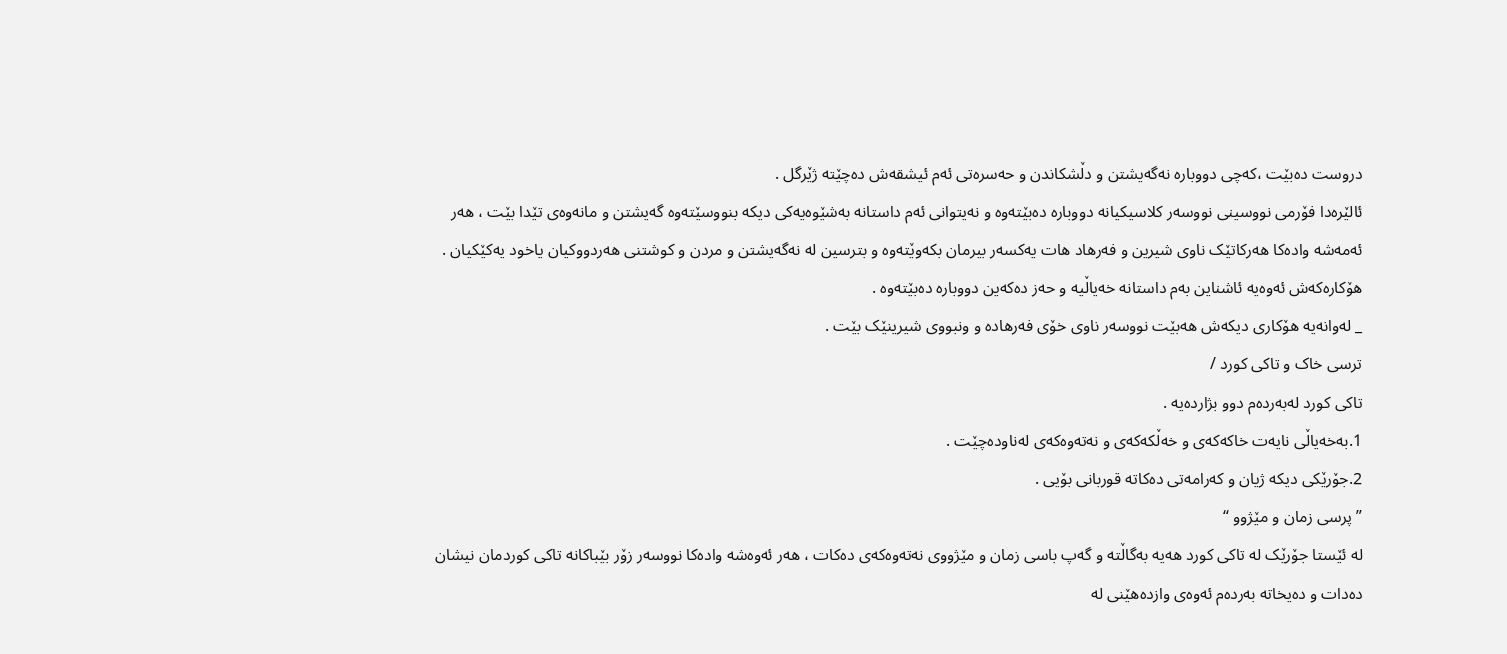دروست دەبێت ،کەچی دووبارە نەگەیشتن و دڵشکاندن و حەسرەتی ئەم ئیشقەش دەچێتە ژێرگل .
ئالێرەدا فۆرمی نووسینی نووسەر کلاسیکیانە دووبارە دەبێتەوە و نەیتوانی ئەم داستانە بەشێوەیەکی دیکە بنووسێتەوە گەیشتن و مانەوەی تێدا بێت ، هەر ئەمەشە وادەکا هەرکاتێک ناوی شیرین و فەرهاد هات یەکسەر بیرمان بکەوێتەوە و بترسین لە نەگەیشتن و مردن و کوشتنی هەردووکیان یاخود یەکێکیان .
هۆکارەکەش ئەوەیە ئاشناین بەم داستانە خەیاڵیە و حەز دەکەین دووبارە دەبێتەوە .
_ لەوانەیە هۆکاری دیکەش هەبێت نووسەر ناوی خۆی فەرهادە و ونبووی شیرینێک بێت .
ترسی خاک و تاکی کورد /
تاکی کورد لەبەردەم دوو بژاردەیە .
1.بەخەیاڵی نایەت خاکەکەی و خەڵکەکەی و نەتەوەکەی لەناودەچێت .
2.جۆرێکی دیکە ژیان و کەرامەتی دەکاتە قوربانی بۆیی .
” پرسی زمان و مێژوو “
لە ئێستا جۆرێک لە تاکی کورد هەیە بەگاڵتە و گەپ باسی زمان و مێژووی نەتەوەکەی دەکات ، هەر ئەوەشە وادەکا نووسەر زۆر بێباکانە تاکی کوردمان نیشان دەدات و دەیخاتە بەردەم ئەوەی وازدەهێنی لە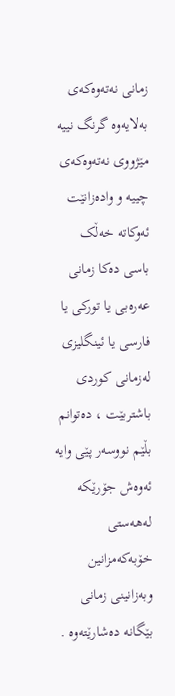زمانی نەتەوەکەی بەلایەوە گرنگ نییە مێژووی نەتەوەکەی چییە و وادەزانێت ئەوکاتە خەڵک باسی دەکا زمانی عەرەبی یا تورکی یا فارسی یا ئینگلیزی لەزمانی کوردی باشتربێت ، دەتوانم بڵێم نووسەر پێی وایە ئەوەش جۆرێکە لەهەستی خۆبەکەمزانین وبەزانینی زمانی بێگانە دەشارێتەوە .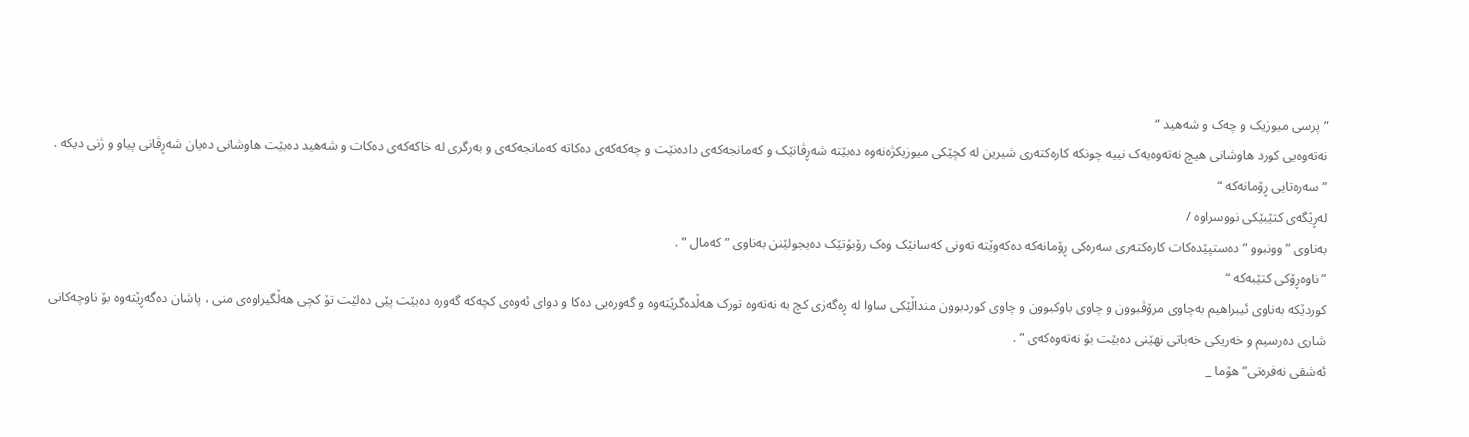” پرسی میوزیک و چەک و شەهید “
نەتەوەیی کورد هاوشانی هیچ نەتەوەیەک نییە چونکە کارەکتەری شیرین لە کچێکی میوزیکژەنەوە دەبێتە شەڕڤانێک و کەمانجەکەی دادەنێت و چەکەکەی دەکاتە کەمانجەکەی و بەرگری لە خاکەکەی دەکات و شەهید دەبێت هاوشانی دەیان شەڕڤانی پیاو و ژنی دیکە .
” سەرەتایی ڕۆمانەکە “
لەڕێگەی کتێبێکی نووسراوە /
بەناوی ” وونبوو ” دەستپێدەکات کارەکتەری سەرەکی ڕۆمانەکە دەکەوێتە تەونی کەسانێک وەک رۆبۆتێک دەیجولێنن بەناوی ” کەمال ” .
” ناوەڕۆکی کتێبەکە “
کوردێکە بەناوی ئیبراهیم بەچاوی مرۆڤبوون و چاوی باوکبوون و چاوی کوردبوون منداڵێکی ساوا لە ڕەگەزی کچ بە نەتەوە تورک هەڵدەگرێتەوە و گەورەیی دەکا و دوای ئەوەی کچەکە گەورە دەبێت پێی دەلێت تۆ کچی هەڵگیراوەی منی ، پاشان دەگەڕێتەوە بۆ ناوچەکانی شاری دەرسیم و خەریکی خەباتی نهێنی دەبێت بۆ نەتەوەکەی ” .
ئەشقی نەفرەتی” هۆما _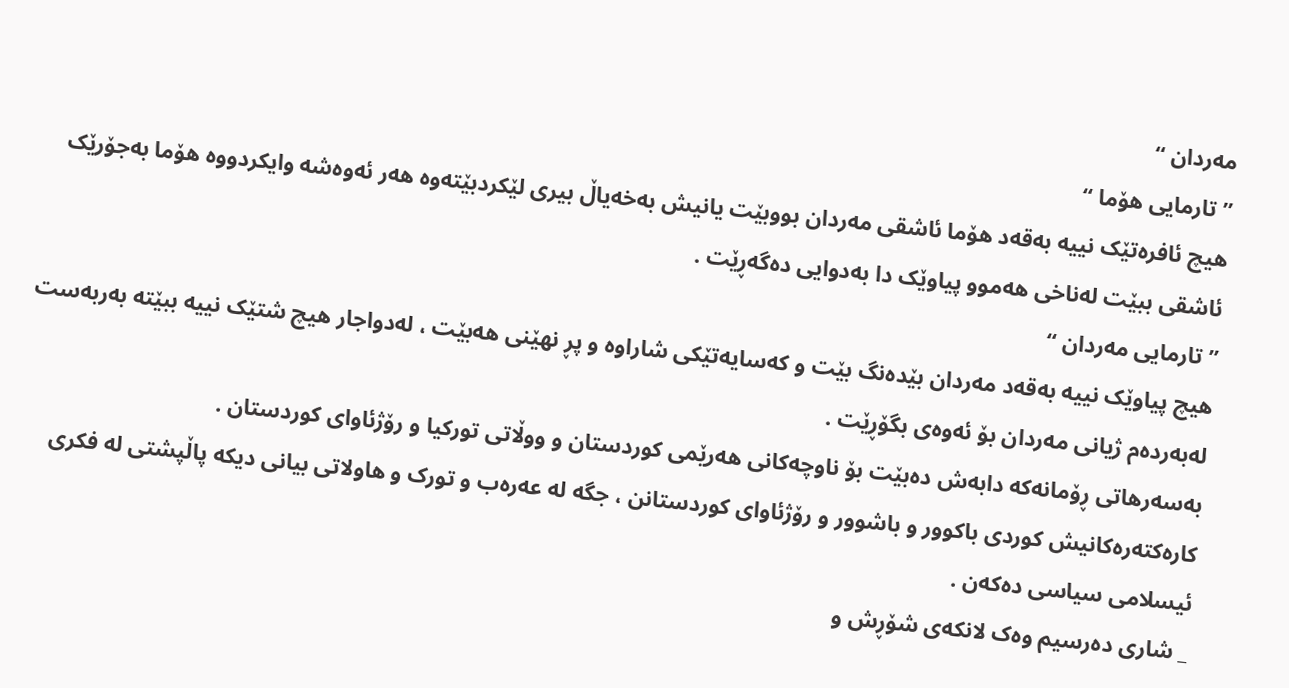مەردان “
” تارمایی هۆما “
هیچ ئافرەتێک نییە بەقەد هۆما ئاشقی مەردان بووبێت یانیش بەخەیاڵ بیری لێکردبێتەوە هەر ئەوەشە وایکردووە هۆما بەجۆرێک ئاشقی ببێت لەناخی هەموو پیاوێک دا بەدوایی دەگەڕێت .
” تارمایی مەردان “
هیچ پیاوێک نییە بەقەد مەردان بێدەنگ بێت و کەسایەتێکی شاراوە و پڕ نهێنی هەبێت ، لەدواجار هیچ شتێک نییە ببێتە بەربەست لەبەردەم ژیانی مەردان بۆ ئەوەی بگۆڕێت .
بەسەرهاتی ڕۆمانەکە دابەش دەبێت بۆ ناوچەکانی هەرێمی کوردستان و ووڵاتی تورکیا و رۆژئاوای کوردستان .
کارەکتەرەکانیش کوردی باکوور و باشوور و رۆژئاوای کوردستانن ، جگە لە عەرەب و تورک و هاولاتی بیانی دیکە پاڵپشتی لە فکری ئیسلامی سیاسی دەکەن .
_ شاری دەرسیم وەک لانکەی شۆڕش و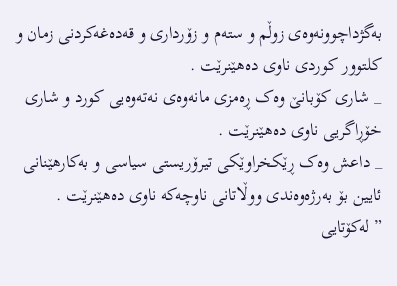بەگژداچوونەوەی زوڵم و ستەم و زۆرداری و قەدەغەکردنی زمان و کلتوور کوردی ناوی دەهێنرێت .
_ شاری کۆبانێ وەک ڕەمزی مانەوەی نەتەوەیی کورد و شاری خۆڕاگریی ناوی دەهێنرێت .
_ داعش وەک ڕێکخراوێکی تیرۆریستی سیاسی و بەکارهێنانی ئایین بۆ بەرژەوەندی ووڵاتانی ناوچەکە ناوی دەهێنرێت .
” لەکۆتایی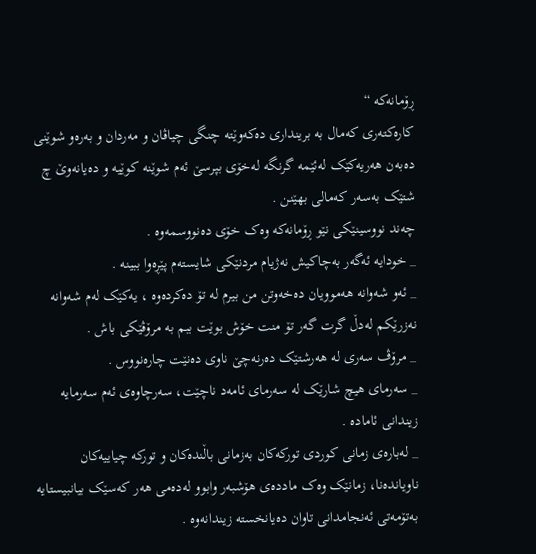ڕۆمانەکە “
کارەکتەری کەمال بە برینداری دەکەوێتە چنگی چیاڤان و مەردان و بەرەو شوێنی دەبەن هەریەکێک لەئێمە گرنگە لەخۆی بپرسێ ئەم شوێنە کوێیە و دەیانەوێ چ شتێک بەسەر کەمالی بهێنن .
چەند نووسینێکی نێو ڕۆمانەکە وەک خۆی دەنووسمەوە .
_ خودایە ئەگەر بەچاکیش نەژیام مردنێکی شایستەم پێڕەوا ببینە .
_ ئەو شەوانە هەموویان دەخەوتن من بیرم لە تۆ دەکردەوە ، یەکێک لەم شەوانە نەزرێکم لەدڵ گرت گەر تۆ منت خۆش بوێت ببم بە مرۆڤێکی باش .
_ مرۆڤ سەری لە هەرشتێک دەرنەچێ ناوی دەنێت چارەنووس .
_ سەرمای هیچ شارێک لە سەرمای ئامەد ناچێت، سەرچاوەی ئەم سەرمایە زیندانی ئامادە .
_ لەبارەی زمانی کوردی تورکەکان بەزمانی باڵندەکان و تورکە چیاییەکان ناویاندەنا، زمانێک وەک ماددەی هۆشبەر وابوو لەدەمی هەر کەسێک بیانبیستایە بەتۆمەتی ئەنجامدانی تاوان دەیانخستە زیندانەوە .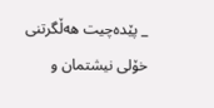_ پێدەچیت هەڵگرتنی خۆلی نیشتمان و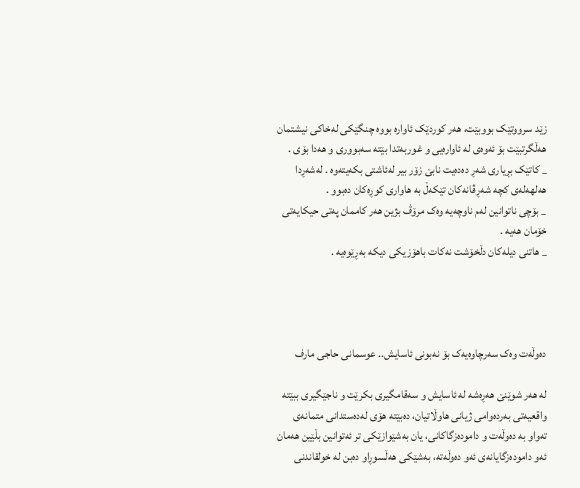زێد سرووتێک بووبێت، هەر کوردێک ئاوارە بووە چنگێکی لەخاکی نیشتمان هەڵگرتبێت بۆ ئەوەی لە ئاوارەیی و غوربەتدا بێتە سەبووری و هەدا بۆی .
_ کاتێک بڕیاری شەڕ دەدەیت نابێ زۆر بیر لەئاشتی بکەیتەوە . لەشەڕدا هەلهەلەی کچە شەڕڤانەکان تێکەڵ بە هاواری کوڕەکان دەبوو .
_ بۆچی ناتوانین لەم ناوچەیە وەک مرۆڤ بژین هەر کاممان پەتی حیکایەتی خۆمان هەیە .
_ هاتنی دیلەکان دڵخۆشت نەکات باهۆزیکی دیکە بەڕێوەیە .




دەوڵەت وەک سەرچاوەیەک بۆ نەبونی ئاسایش.. عوسمانی حاجی مارف

لە هەر شوێنێ هەڕەشە لە ئاسایش و سەقامگیری بکرێت و ناجێگیری ببێتە واقعیەتی بەردەوامی ژیانی هاوڵاتیان، دەبێتە هۆی لەدەستدانی متمانەی تەواو بە دەوڵەت و دامودەزگاکانی، یان بەشێوازێكی تر ئەتوانین بڵێین هەمان ئەو دامودەزگایانەی ئەو دەوڵەتە، بەشێکی هەڵسوڕاو دەبن لە خولقاندنی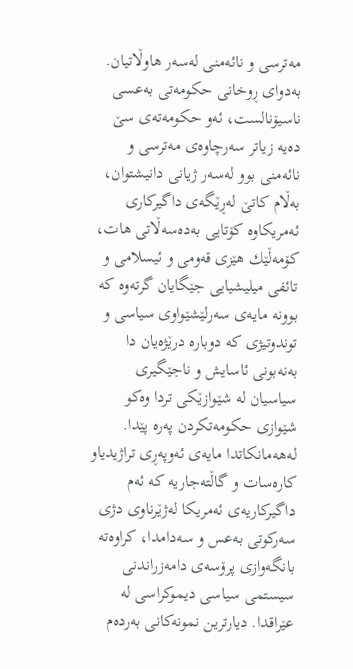مەترسی و نائەمنی لەسەر هاوڵاتیان.
بەدوای ڕوخانی حکومەتی بەعسی ناسیۆنالست، ئەو حکومەتەی سێ دەیە زیاتر سەرچاوەی مەترسی و نائەمنی بوو لەسەر ژیانی دانیشتوان، بەڵام کاتێ لەڕێگەی داگیرکاری ئەمریکاوە کۆتایی بەدەسەڵاتی هات، کۆمەڵێك هێزی قەومی و ئیسلامی و تائفی میلیشیایی جێگایان گرتەوە کە بوونە مایەی سەرلێشێواوی سیاسی و توندوتیژی کە دوبارە درێژەیان دا بەنەبونی ئاسایش و ناجێگیری سیاسیان لە شێوازێکی تردا وەکو شێوازی حکومەتکردن پەرە پێدا. لەهەمانکاتدا مایەی ئەوپەڕی تراژیدیاو کارەسات و گاڵتەجاریە کە ئەم داگیرکاریەی ئەمریکا لەژێرناوی دژی سەرکوتی بەعس و سەدامدا، کراوەتە بانگەوازی پرۆسەی دامەزراندنی سیستمی سیاسی دیموکراسی لە عێراقدا. دیارترین نمونەکانی بەردەم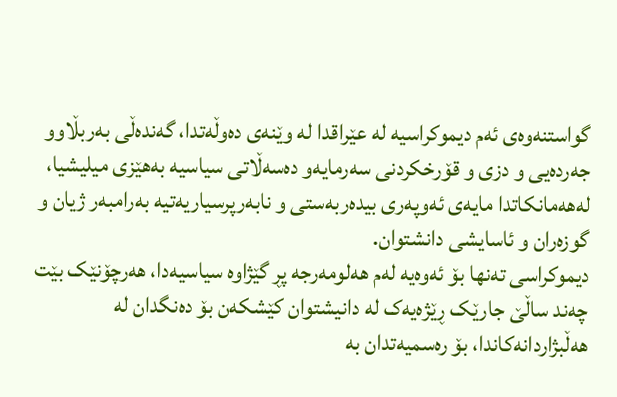گواستنەوەی ئەم دیموکراسیە لە عێراقدا لە وێنەی دەوڵەتدا، گەندەڵی بەربڵاوو جەردەیی و دزی و قۆرخکردنی سەرمایەو دەسەڵاتی سیاسیە بەهێزی میلیشیا، لەهەمانکاتدا مایەی ئەوپەری بیدەربەستی و نابەرپرسیاریەتیە بەرامبەر ژیان و گوزەران و ئاسایشی دانشتوان.
دیموکراسی تەنها بۆ ئەوەیە لەم هەلومەرجە پڕ گێژاوە سیاسیەدا، هەرچۆنێک بێت چەند ساڵێ جارێک ڕێژەیەک لە دانیشتوان کێشکەن بۆ دەنگدان لە هەڵبژاردانەکاندا، بۆ رەسمیەتدان بە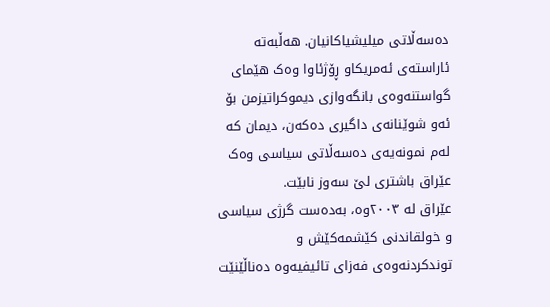دەسەڵاتی میلیشیاکانیان. هەڵبەتە ئاراستەی ئەمریکاو ڕۆژئاوا وەک ‌هێمای گواستنەوەی بانگەوازی دیموکراتیزمن بۆ ئەو شوێنانەی داگیری دەکەن، دیمان کە لەم نمونەیەی دەسەڵاتی سیاسی وەک عێراق باشتری لێ سەوز نابێت.
عێراق لە ٢٠٠٣وە، بەدەست گرژی سیاسی و خولقاندنی کێشمەکێش و توندکردنەوەی فەزای تائیفیەوە دەناڵێنێت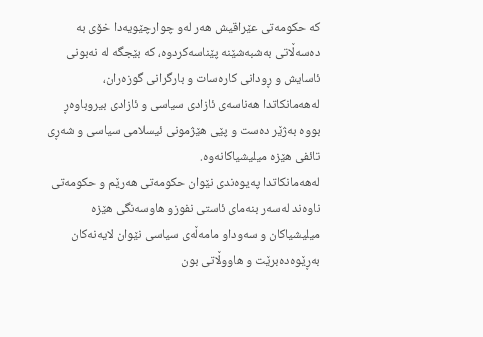کە حکومەتی عێراقیش هەر لەو چوارچێویەدا خۆی بە دەسەڵاتی بەشبەشێنە پێناسەکردوە، کە بێجگە لە نەبونی ئاسایش و ڕودانی کارەسات و بارگرانی گوزەران، لەهەمانکاتدا هەناسەی ئازادی سیاسی و ئازادی بیروباوەڕ بووە بەژێر دەست و پێی هێژمونی ئیسلامی سیاسی و شەڕی تائفی هێزە میلیشیاکانەوە.
لەهەمانکاتدا پەیوەندی نێوان حکومەتی هەرێم و حکومەتی ناوەند لەسەر بنەمای ئاستی نفوزو هاوسەنگی هێزە میلیشیاکان و سەوداو مامەڵەی سیاسی نێوان لایەنەکان بەڕێوەدەبرێت و هاووڵاتی بون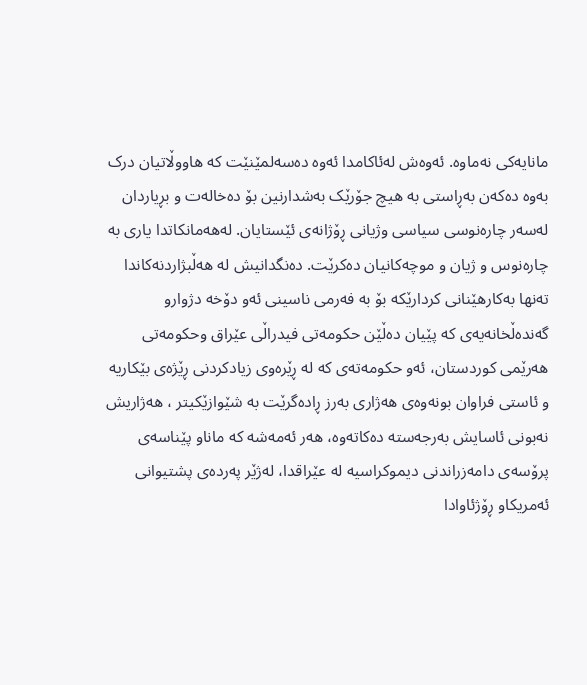مانایەکی نەماوە. ئەوەش لەئاکامدا ئەوە دەسەلمێنێت کە هاووڵاتیان درک بەوە دەکەن بەڕاستی بە هیچ جۆرێک بەشدارنین بۆ دەخالەت و بڕیاردان لەسەر چارەنوسی سیاسی وژیانی ڕۆژانەی ئێستایان. لەهەمانکاتدا یاری بە چارەنوس و ژیان و موچەکانیان دەکرێت. دەنگدانیش لە هەڵبژاردنەکاندا تەنها بەکارهێنانی کردارێکە بۆ بە فەرمی ناسینی ئەو دۆخە دژوارو گەندەڵخانەیەی کە پێیان دەڵێن حکومەتی فیدراڵی عێراق وحکومەتی هەرێمی کوردستان، ئەو حکومەتەی کە لە ڕێرەوی زیادکردنی ڕێژەی بێکاریە و ئاستی فراوان بونەوەی هەژاری بەرز ڕادەگرێت بە شێوازێکیتر ، هەژاریش نەبونی ئاسایش بەرجەستە دەکاتەوە، هەر ئەمەشە کە ماناو پێناسەی پرۆسەی دامەزراندنی دیموکراسیە لە عێراقدا، لەژێر پەردەی پشتیوانی ئەمریکاو ڕۆژئاوادا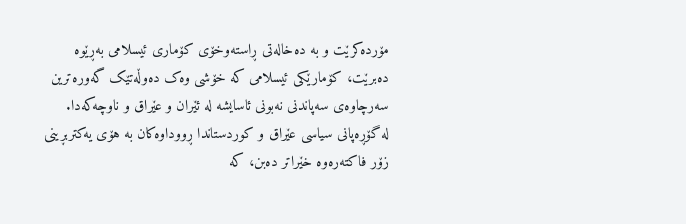مۆردەکرێت و بە دەخالەتی ڕاستەوخۆی کۆماری ئیسلامی بەڕێوە دەبرێت، کۆمارێکی ئیسلامی کە خۆشی وەک دەوڵەتێک گەورەترین سەرچاوەی سەپاندنی نەبونی ئاسایشە لە ئێران و عێراق و ناوچەکەدا.
لە گۆڕەپانی سیاسی عێراق و کوردستاندا ڕووداوەکان بە هۆی یەکتربڕینی زۆر فاکتەرەوە خێراتر دەبن، کە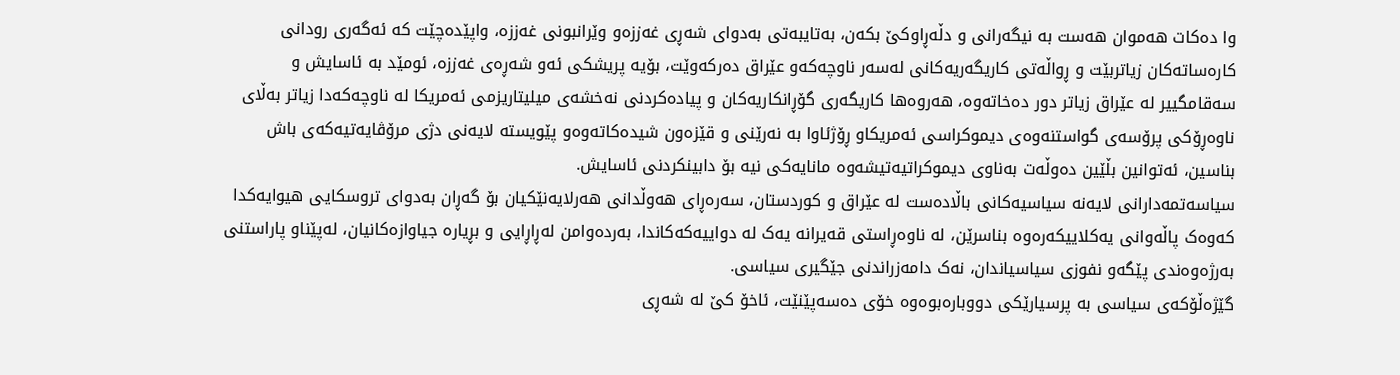وا دەکات هەموان هەست بە نیگەرانی و دڵەڕاوکێ بکەن، بەتایبەتی بەدوای شەڕی غەززەو وێرانبونی غەززە، واپێدەچێت کە ئەگەری رودانی کارەساتەکان زیاتربێت و ڕواڵەتی کاریگەریەکانی لەسەر ناوچەکەو عێراق دەرکەوێت، بۆیە پریشکی ئەو شەڕەی غەززە، ئومێد بە ئاسایش و سەقامگییر لە عێراق زیاتر دور دەخاتەوە، هەروەها کاریگەری گۆڕانکاریەکان و پیادەکردنی نەخشەی میلیتاریزمی ئەمریکا لە ناوچەکەدا زیاتر بەڵای ناوەڕۆکی پرۆسەی گواستنەوەی دیموکراسی ئەمریکاو ڕۆژئاوا بە نەرێنی و قێزەون شیدەکاتەوەو پێویستە لایەنی دژی مرۆڤایەتیەکەی باش بناسین، ئەتوانین بڵێین دەوڵەت بەناوی دیموکراتیەتیشەوە مانایەکی نیە بۆ دابینکردنی ئاسایش.
سیاسەتمەدارانی لایەنە سیاسیەکانی باڵادەست لە عێراق و کوردستان، سەرەڕای هەوڵدانی هەرلایەنێکیان بۆ گەڕان بەدوای تروسکایی هیوایەکدا کەوەک پاڵەوانی یەکلاییکەرەوە بناسرێن، لە ناوەڕاستی قەیرانە یەک لە دواییەکەکاندا، بەردەوامن لەڕاڕایی و بڕیارە جیاوازەکانیان، لەپێناو پاراستنی بەرژەوەندی پێگەو نفوزی سیاسیاندان، نەک دامەزراندنی جێگیری سیاسی.
گێژەڵۆکەی سیاسی بە پرسیارێکی دووبارەبوەوە خۆی دەسەپێنێت، ئاخۆ کێ لە شەڕی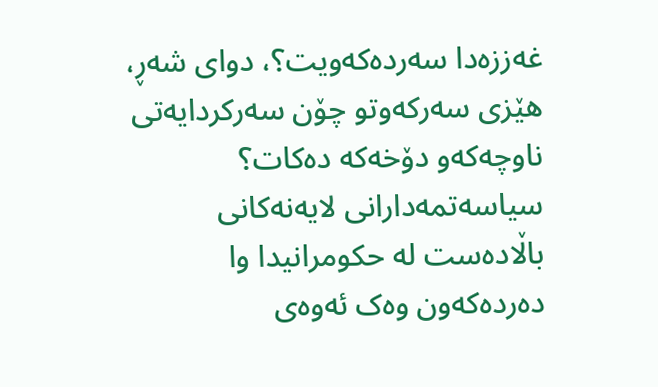غەززەدا سەردەکەویت؟، دوای شەڕ، هێزی سەرکەوتو چۆن سەرکردایەتی ناوچەکەو دۆخەکە دەکات؟ سیاسەتمەدارانی لایەنەکانی باڵادەست لە حکومرانیدا وا دەردەکەون وەک ئەوەی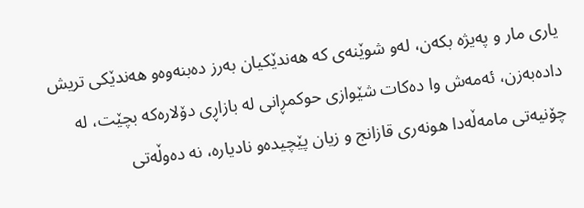یاری مار و پەیژە بکەن، لەو شوێنەی کە هەندێکیان بەرز دەبنەوەو هەندێکی تریش دادەبەزن، ئەمەش وا دەکات شێوازی حوکمڕانی لە بازاڕی دۆلارەکە بچێت، لە چۆنیەتی مامەڵەدا هونەری قازانج و زیان پێچیدەو نادیارە، نە دەوڵەتی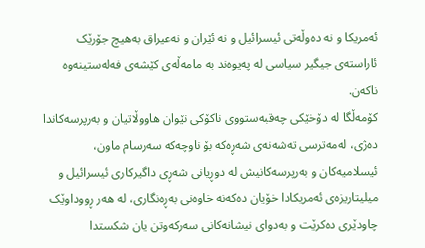ئەمریکا و نە دەوڵەتی ئیسرائیل و نە ئێران و نەعیراق بەهیچ جۆرێک ئاراستەی جیگیر سیاسی لە پەیوەند بە مامەڵەی کێشەی فەلەستینەوە ناکەن.
کۆمەڵگا لە دۆخێکی چەقبەستووی ناکۆکی نێوان هاووڵاتیان و بەرپرسەکاندا دەژی، لەمەترسی تەشەنەی شەڕەکە بۆ ناوچەکە سەرسام ماون، ئیسلامیەکان و بەرپرسەکانیش لە دوڕیانی شەڕی داگیرکاری ئیسرائیل و میلیتاریزەی ئەمریکادا خۆیان دەکەنە خاوەنی بەڕەنگاری، لە هەر ڕووداوێک چاودێری دەکرێت و بەدوای نیشانەکانی سەرکەوتن یان شکستدا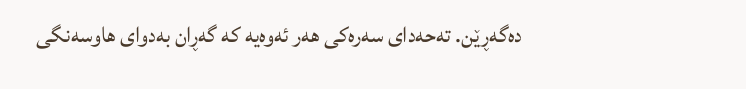دەگەڕێن. تەحەدای سەرەکی هەر ئەوەیە کە گەڕان بەدوای هاوسەنگی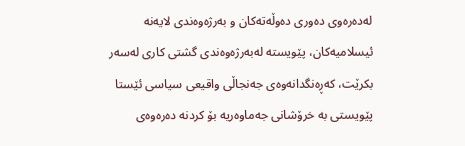لەدەرەوی دەوری دەوڵەتەکان و بەرژەوەندی لایەنە ئیسلامیەکان، پێویستە لەبەرژەوەندی گشتی کاری لەسەر بکرێت، کەڕەنگدانەوەی جەنجاڵی واقیعی سیاسی ئێستا پێویستی بە خرۆشانی جەماوەریە بۆ کردنە دەرەوەی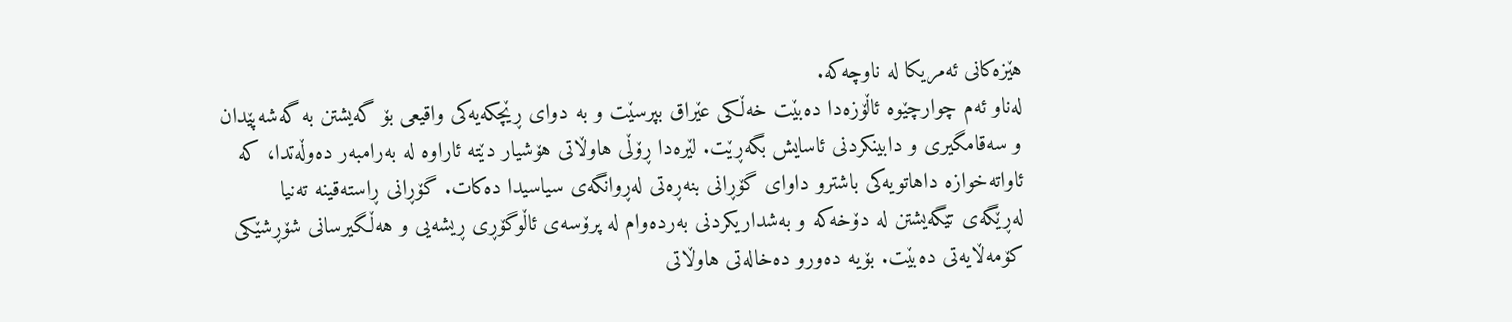هێزەکانی ئەمریکا لە ناوچەکە.
لەناو ئەم چوارچێوە ئاڵۆزەدا دەبێت خەڵکی عێراق بپرسێت و بە دوای ڕێچکەیەکی واقیعی بۆ گەیشتن بە گەشەپێدان و سەقامگیری و دابینکردنی ئاسایش بگەڕێت. لێرەدا ڕۆڵی هاوڵاتی هۆشیار دێتە ئاراوە لە بەرامبەر دەوڵەتدا، کە ئاواتەخوازە داهاتویەکی باشترو داوای گۆڕانی بنەڕەتی لەڕوانگەی سیاسیدا دەکات. گۆڕانی ڕاستەقینە تەنیا لەڕێگەی تێگەیشتن لە دۆخەکە و بەشداریکردنی بەردەوام لە پرۆسەی ئاڵوگۆڕی ڕیشەیی و هەڵگیرسانی شۆڕشێکی کۆمەڵایەتی دەبێت. بۆیە دەورو دەخالەتی هاوڵاتی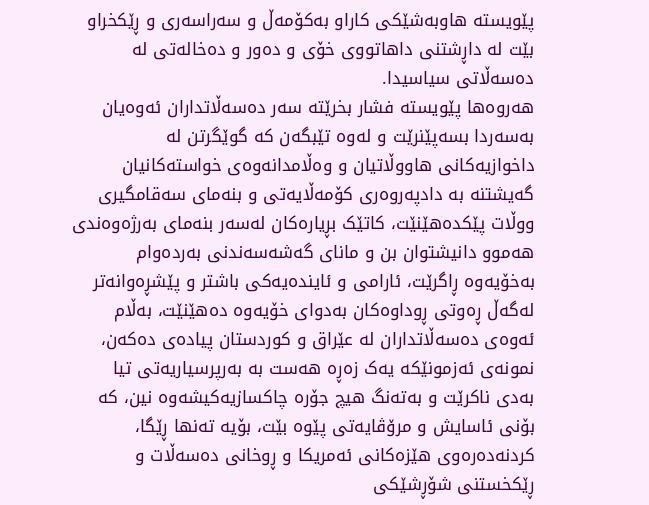پێویستە هاوبەشێکی کاراو بەکۆمەڵ و سەراسەری و ڕێکخراو بێت لە داڕشتنی داهاتووی خۆی و دەور و دەخالەتی لە دەسەڵاتی سیاسیدا.
هەروەها پێویستە فشار بخرێتە سەر دەسەڵاتداران ئەوەیان بەسەردا بسەپێنرێت و لەوە تێبگەن کە گوێگرتن لە داخوازیەکانی هاووڵاتیان و وەڵامدانەوەی خواستەکانیان گەیشتنە بە دادپەروەری کۆمەڵایەتی و بنەمای سەقامگیری ووڵات پێکدەهێنێت، کاتێک بڕیارەکان لەسەر بنەمای بەرژەوەندی هەموو دانیشتوان بن و مانای گەشەسەندنی بەردەوام بەخۆیەوە ڕاگرێت، ئارامی و ئایندەیەکی باشتر و پێشڕەوانەتر لەگەڵ ڕەوتی ڕوداوەکان بەدوای خۆیەوە دەهێنێت، بەڵام ئەوەی دەسەڵاتداران لە عێراق و کوردستان پیادەی دەکەن، نمونەی ئەزمونێکە یەک زەڕە هەست بە بەرپرسیاریەتی تیا بەدی ناکرێت و بەتەنگ هیچ جۆرە چاکسازیەکیشەوە نین، کە بۆنی ئاسایش و مرۆڤایەتی پێوە بێت، بۆیە تەنها ڕێگا، کردنەدەرەوی هێزەکانی ئەمریکا و ڕوخانی دەسەڵات و ڕێکخستنی شۆڕشێکی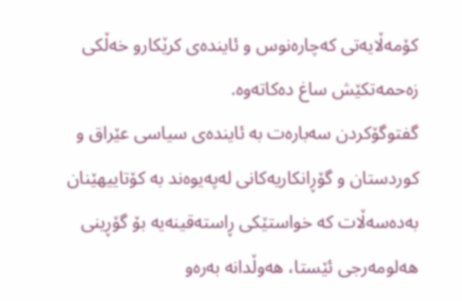کۆمەڵایەتی کەچارەنوس و ئایندەی کرێکارو خەڵکی زەحمەتکێش ساغ دەکاتەوە.
گفتوگۆکردن سەبارەت بە ئایندەی سیاسی عێراق و کوردستان و گۆڕانکاریەکانی لەپەیوەند بە کۆتاییهێنان بەدەسەڵات کە خواستێکی ڕاستەقینەیە بۆ گۆڕینی هەلومەرجی ئێستا، هەوڵدانە بەرەو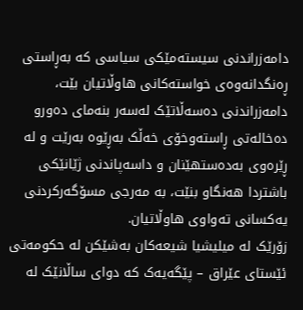دامەزراندنی سیستەمێکی سیاسی کە بەڕاستی ڕەنگدانەوەی خواستەکانی هاوڵاتیان بێت، دامەزراندنی دەسەڵاتێک لەسەر بنەمای دەورو دەخالەتی ڕاستەوخۆی خەڵک بەڕێوە بەرێت و لە ڕێرەوی بەدەستهێنان و داسەپاندنی ژێانێکی باشتردا هەنگاو بنێت، بە مەرجی مسۆگەرکردنی یەکسانی تەواوی هاوڵاتیان.
زۆرێک لە میلیشیا شیعەکان بەشێکن لە حکومەتی ئێستای عێراق – پێگەیەک کە دوای ساڵانێک لە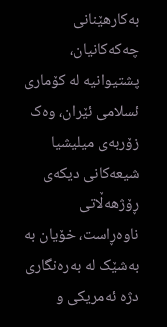بەکارهێنانی چەکەکانیان، پشتیوانیە لە کۆماری ئسلامی ئێران، وەک زۆربەی میلیشیا شیعەکانی دیکەی ڕۆژهەڵاتی ناوەڕاست، خۆیان بە بەشێک لە بەرەنگاری دژە ئەمریکی و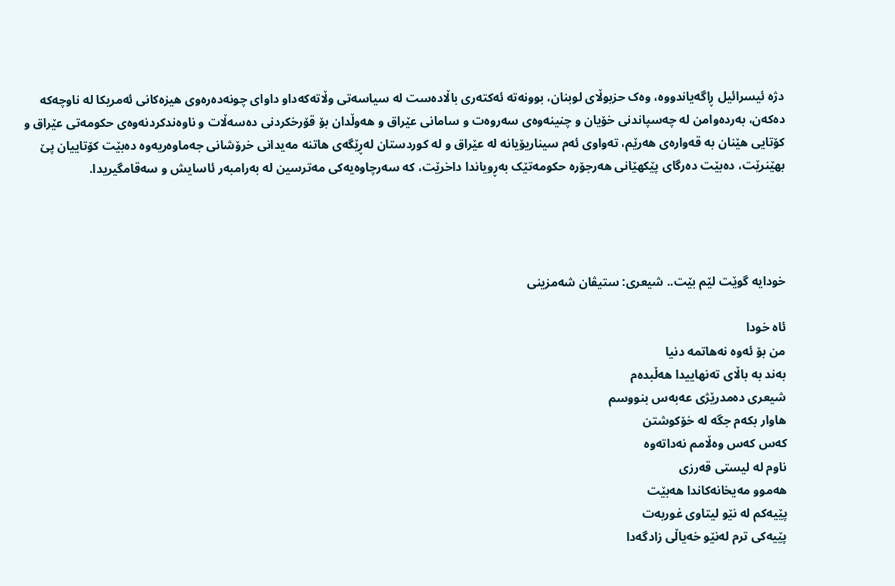دژە ئیسرائیل ڕاگەیاندووە، وەک حزبوڵای لوبنان، بوونەتە ئەکتەری باڵادەست لە سیاسەتی وڵاتەکەداو داوای چونەدەرەوی هیزەکانی ئەمریکا لە ناوچەکە دەکەن، بەردەوامن لە چەسپاندنی خۆیان و چنینەوەی سەروەت و سامانی عێراق و هەوڵدان بۆ قۆرخکردنی دەسەڵات و ناوەندکردنەوەی حکومەتی عێراق و کۆتایی هێنان بە قەوارەی هەرێم، تەواوی ئەم سیناریۆیانە لە عێراق و لە کوردستان لەڕێگەی هاتنە مەیدانی خرۆشانی جەماوەریەوە دەبێت کۆتاییان پێ بهێنرێت، دەبێت دەرگای پێکهێانی هەرجۆرە حکومەتێک بەڕویاندا داخرێت، کە سەرچاوەیەکی مەترسین لە بەرامبەر ئاسایش و سەقامگیریدا.




خودایە گوێت لێم بێت.. شیعری: ستیڤان شەمزینی

ئاە خودا
من بۆ ئەوە نەھاتمە دنیا
بەند بە باڵای تەنھاییدا ھەڵبدەم
شیعری دەمدرێژی عەبەس بنووسم
ھاوار بکەم جگە لە خۆکوشتن
کەس کەس وەڵامم نەداتەوە
ناوم لە لیستی قەرزی
ھەموو مەیخانەکاندا ھەبێت
پێیەکم لە نێو لیتاوی غوربەت
پێیەکی ترم لەنێو خەیاڵی زادگەدا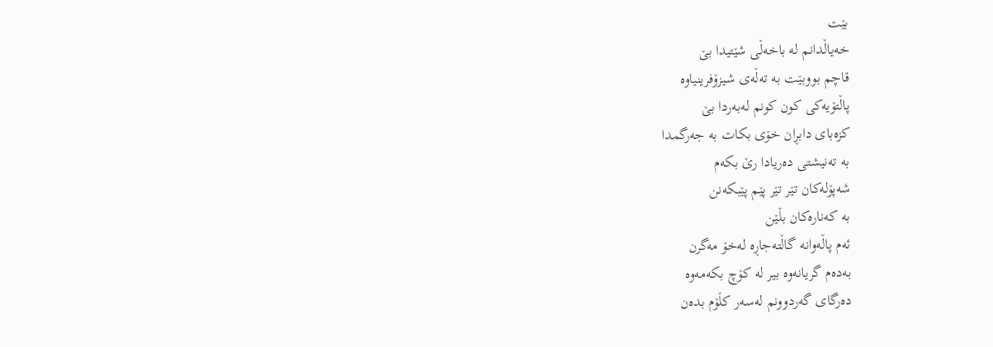بێت
خەیاڵدانم لە باخەڵی شێتیدا بێ
قاچم بووبێت بە تەڵەی شیزۆفرینیاوە
پاڵتۆیەکی کون کونم لەبەردا بێ
کزەبای دابڕان خۆی بکات بە جەرگمدا
بە تەنیشتی دەریادا رێ بکەم
شەپۆلەکان تێر تێر پێم پێبکەنن
بە کەنارەکان بڵێن
ئەم پاڵەوانە گاڵتەجاڕە لەخۆ مەگرن
بەدەم گریانەوە بیر لە کۆچ بکەمەوە
دەرگای گەردوونم لەسەر کڵۆم بدەن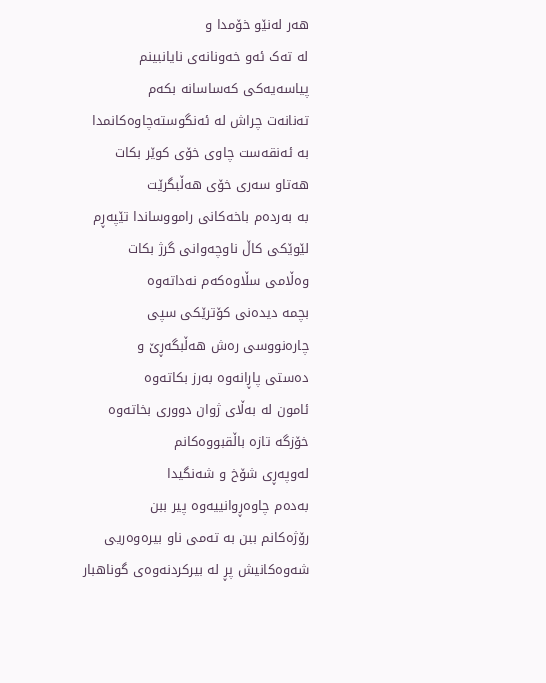ھەر لەنێو خۆمدا و
لە تەک ئەو خەونانەی نایانبینم
پیاسەیەکی کەساسانە بکەم
تەنانەت چراش لە ئەنگوستەچاوەکانمدا
بە ئەنقەست چاوی خۆی کوێر بکات
ھەتاو سەری خۆی ھەڵبگرێت
بە بەردەم باخەکانی رامووساندا تێپەڕم
لێوێکی کاڵ ناوچەوانی گرژ بکات
وەڵامی سڵاوەکەم نەداتەوە
بچمە دیدەنی کۆترێکی سپی
چارەنووسی رەش ھەڵبگەڕێ و
دەستی پاڕانەوە بەرز بکاتەوە
ئامون لە بەڵای ژوان دووری بخاتەوە
خۆزگە تازە باڵقبووەکانم
لەوپەڕی شۆخ و شەنگیدا
بەدەم چاوەڕوانییەوە پیر ببن
رۆژەکانم ببن بە تەمی ناو بیرەوەریی
شەوەکانیش پڕ لە بیرکردنەوەی گوناھبار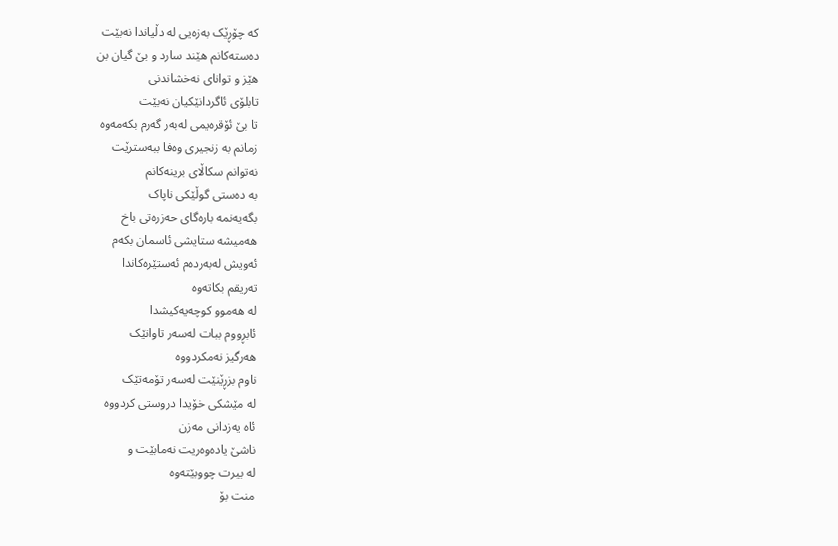کە چۆڕێک بەزەیی لە دڵیاندا نەبێت
دەستەکانم ھێند سارد و بێ گیان بن
ھێز و توانای نەخشاندنی
تابلۆی ئاگردانێکیان نەبێت
تا بێ ئۆقرەیمی لەبەر گەرم بکەمەوە
زمانم بە زنجیری وەفا ببەسترێت
نەتوانم سکاڵای برینەکانم
بە دەستی گوڵێکی ناپاک
بگەیەنمە بارەگای حەزرەتی باخ
ھەمیشە ستایشی ئاسمان بکەم
ئەویش لەبەردەم ئەستێرەکاندا
تەریقم بکاتەوە
لە ھەموو کوچەیەکیشدا
ئابڕووم ببات لەسەر تاوانێک
ھەرگیز نەمکردووە
ناوم بزڕێنێت لەسەر تۆمەتێک
لە مێشکی خۆیدا دروستی کردووە
ئاە یەزدانی مەزن
ناشێ یادەوەریت نەمابێت و
لە بیرت چووبێتەوە
منت بۆ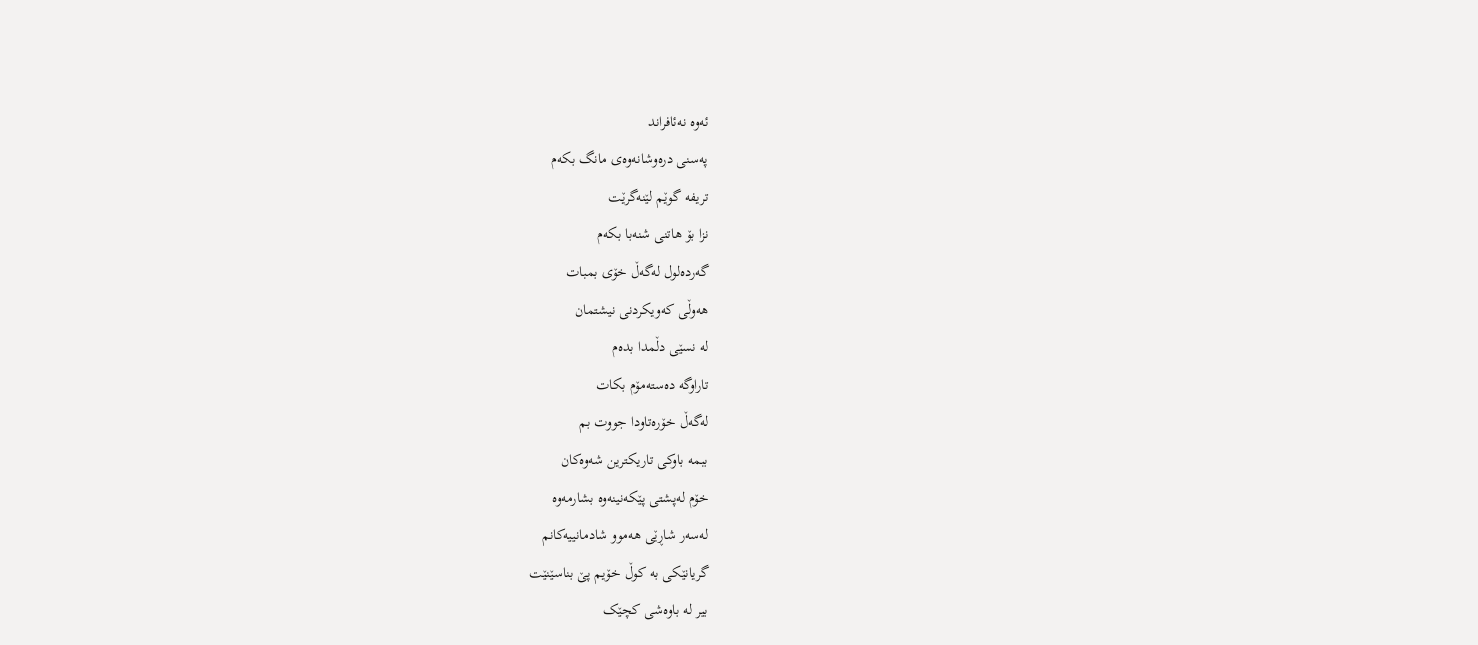ئەوە نەئافراند
پەسنی درەوشانەوەی مانگ بکەم
تریفە گوێم لێنەگرێت
نزا بۆ ھاتنی شنەبا بکەم
گەردەلول لەگەڵ خۆی بمبات
ھەوڵی کەویکردنی نیشتمان
لە نسێی دڵمدا بدەم
تاراوگە دەستەمۆم بکات
لەگەڵ خۆرەتاودا جووت بم
ببمە باوکی تاریکترین شەوەکان
خۆم لەپشتی پێکەنینەوە بشارمەوە
لەسەر شاڕێی ھەموو شادمانییەکانم
گریانێکی بە کوڵ خۆیم پێ بناسێنێت
بیر لە باوەشی کچێک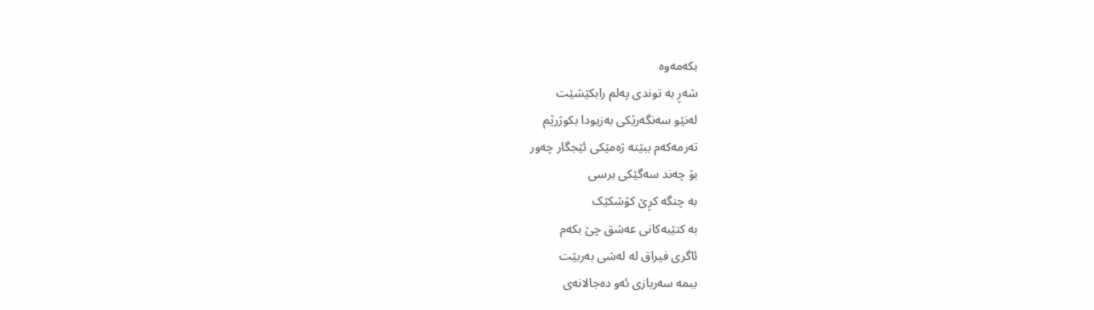بکەمەوە
شەڕ بە توندی پەلم رابکێشێت
لەنێو سەنگەرێکی بەزیودا بکوژرێم
تەرمەکەم ببێتە ژەمێکی ئێجگار چەور
بۆ چەند سەگێکی برسی
بە چنگە کڕێ کۆشکێک
بە کتێبەکانی عەشق چێ بکەم
ئاگری فیراق لە لەشی بەربێت
ببمە سەربازی ئەو دەجالانەی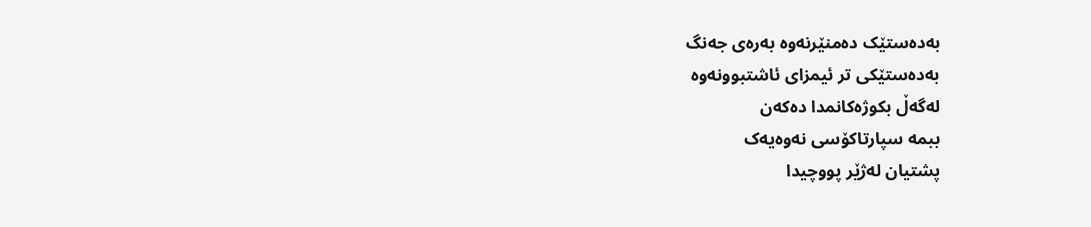بەدەستێک دەمنێرنەوە بەرەی جەنگ
بەدەستێکی تر ئیمزای ئاشتبوونەوە
لەگەڵ بکوژەکانمدا دەکەن
ببمە سپارتاکۆسی نەوەیەک
پشتیان لەژێر پووچیدا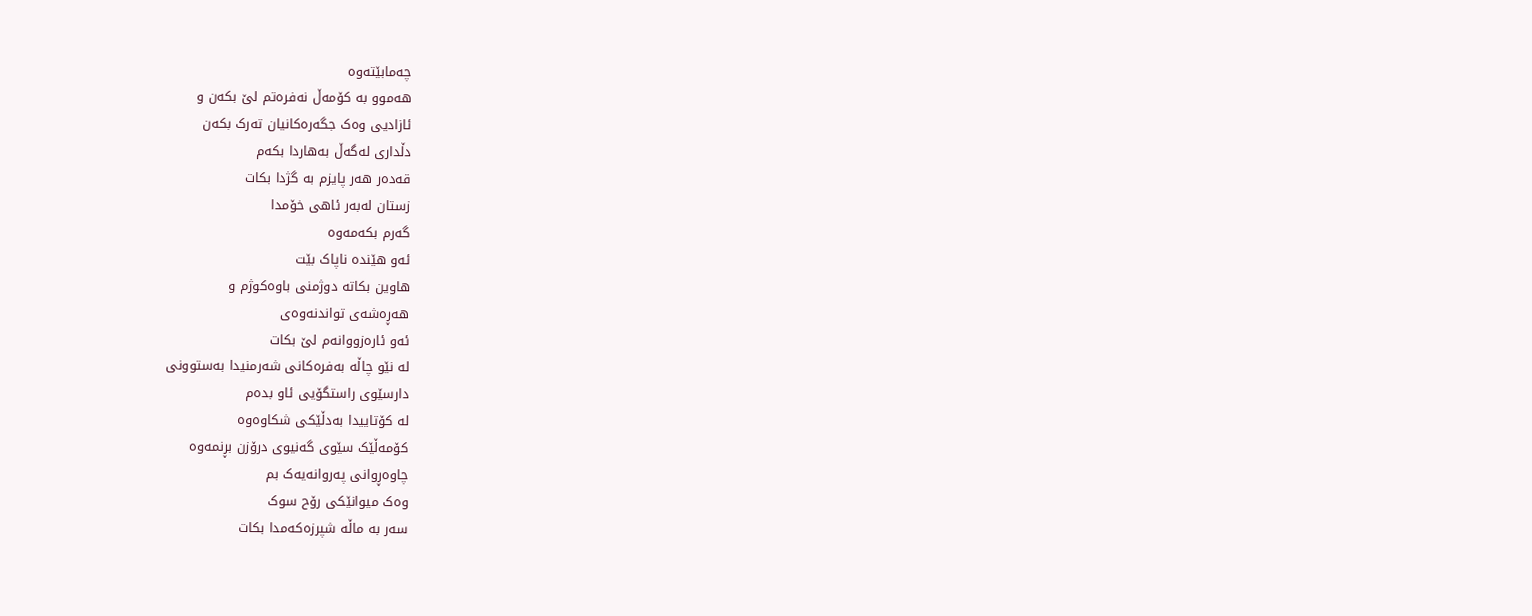چەمابێتەوە
ھەموو بە کۆمەڵ نەفرەتم لێ بکەن و
ئازادیی وەک جگەرەکانیان تەرک بکەن
دڵداری لەگەڵ بەھاردا بکەم
قەدەر ھەر پایزم بە گژدا بکات
زستان لەبەر ئاھی خۆمدا
گەرم بکەمەوە
ئەو ھێندە ناپاک بێت
ھاوین بکاتە دوژمنی باوەکوژم و
ھەڕەشەی تواندنەوەی
ئەو ئارەزووانەم لێ بکات
لە نێو چاڵە بەفرەکانی شەرمنیدا بەستوونی
دارسێوی راستگۆیی ئاو بدەم
لە کۆتاییدا بەدڵێکی شکاوەوە
کۆمەڵێک سێوی گەنیوی درۆزن بڕنمەوە
چاوەڕوانی پەروانەیەک بم
وەک میوانێکی رۆح سوک
سەر بە ماڵە شپرزەکەمدا بکات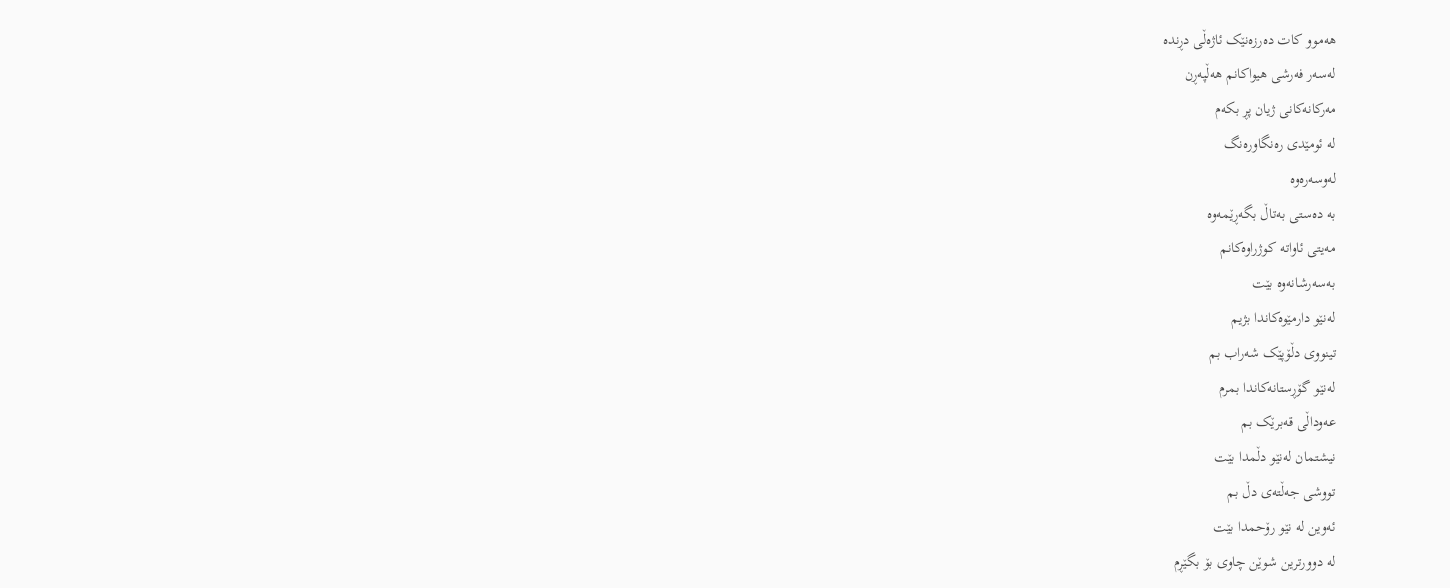ھەموو کات دەرزەنێک ئاژەڵی دڕندە
لەسەر فەرشی ھیواکانم ھەڵپەڕن
مەرکانەکانی ژیان پڕ بکەم
لە ئومێدی رەنگاورەنگ
لەوسەرەوە
بە دەستی بەتاڵ بگەڕێمەوە
مەیتی ئاواتە کوژراوەکانم
بەسەرشانەوە بێت
لەنێو دارمێوەکاندا بژیم
تینووی دڵۆپێک شەراب بم
لەنێو گۆڕستانەکاندا بمرم
عەوداڵی قەبرێک بم
نیشتمان لەنێو دڵمدا بێت
تووشی جەڵتەی دڵ بم
ئەوین لە نێو رۆحمدا بێت
لە دوورترین شوێن چاوی بۆ بگێڕم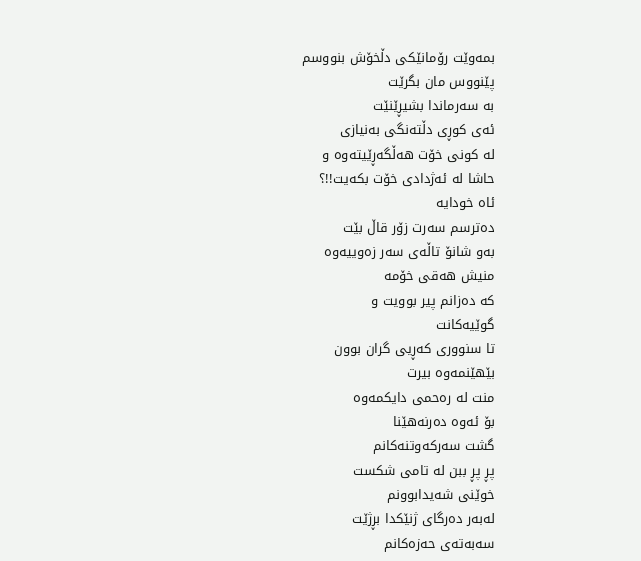بمەوێت رۆمانێکی دڵخۆش بنووسم
پێنووس مان بگرێت
بە سەرماندا بشیڕێنێت
ئەی کوڕی دڵتەنگی بەنیازی
لە کونی خۆت ھەڵگەڕێیتەوە و
حاشا لە ئەژدادی خۆت بکەیت!!؟
ئاە خودایە
دەترسم سەرت زۆر قاڵ بێت
بەو شانۆ تاڵەی سەر زەوییەوە
منیش ھەقی خۆمە
کە دەزانم پیر بوویت و
گوێیەکانت
تا سنووری کەڕیی گران بوون
بێھێنمەوە بیرت
منت لە رەحمی دایکمەوە
بۆ ئەوە دەرنەھێنا
گشت سەرکەوتنەکانم
پڕ پڕ ببن لە تامی شکست
خوێنی شەیدابوونم
لەبەر دەرگای ژنێکدا بڕژێت
سەبەتەی حەزەکانم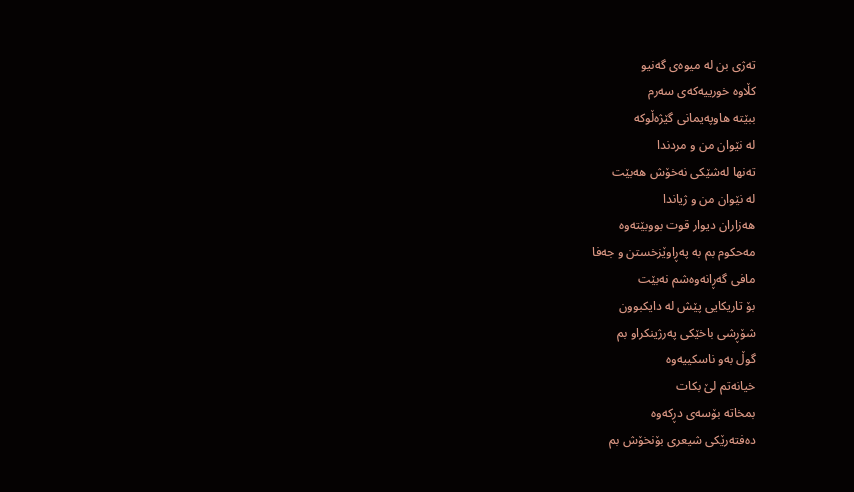تەژی بن لە میوەی گەنیو
کڵاوە خورییەکەی سەرم
ببێتە ھاوپەیمانی گێژەڵوکە
لە نێوان من و مردندا
تەنھا لەشێکی نەخۆش ھەبێت
لە نێوان من و ژیاندا
ھەزاران دیوار قوت بووبێتەوە
مەحکوم بم بە پەڕاوێزخستن و جەفا
مافی گەڕانەوەشم نەبێت
بۆ تاریکایی پێش لە دایکبوون
شۆڕشی باخێکی پەرژینکراو بم
گوڵ بەو ناسکییەوە
خیانەتم لێ بکات
بمخاتە بۆسەی دڕکەوە
دەفتەرێکی شیعری بۆنخۆش بم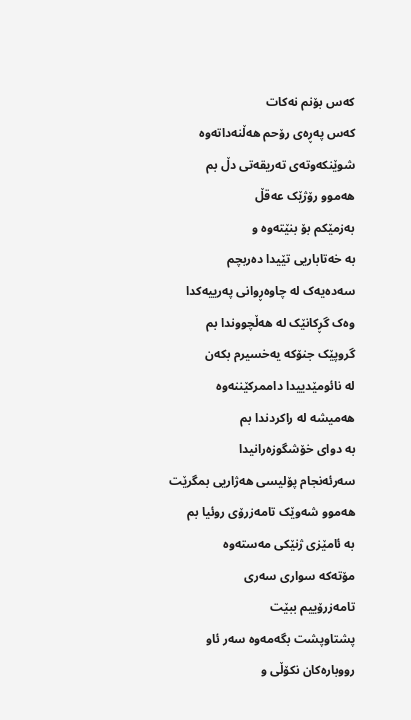کەس بۆنم نەکات
کەس پەڕەی رۆحم ھەڵنەداتەوە
شوێنکەوتەی تەریقەتی دڵ بم
ھەموو رۆژێک عەقڵ
بەزمێکم بۆ بنێتەوە و
بە خەتاباریی تێیدا دەربچم
سەدەیەک لە چاوەڕوانی پەرییەکدا
وەک گڕکانێک لە ھەڵچووندا بم
گروپێک جنۆکە یەخسیرم بکەن
لە نائومێدییدا داممرکێننەوە
ھەمیشە لە راکردندا بم
بە دوای خۆشگوزەرانیدا
سەرئەنجام پۆلیسی ھەژاریی بمگرێت
ھەموو شەوێک تامەزرۆی روئیا بم
بە ئامێزی ژنێکی مەستەوە
مۆتەکە سواری سەری
تامەزرۆییم ببێت
پشتاوپشت بگەمەوە سەر ئاو
رووبارەکان نکۆڵی و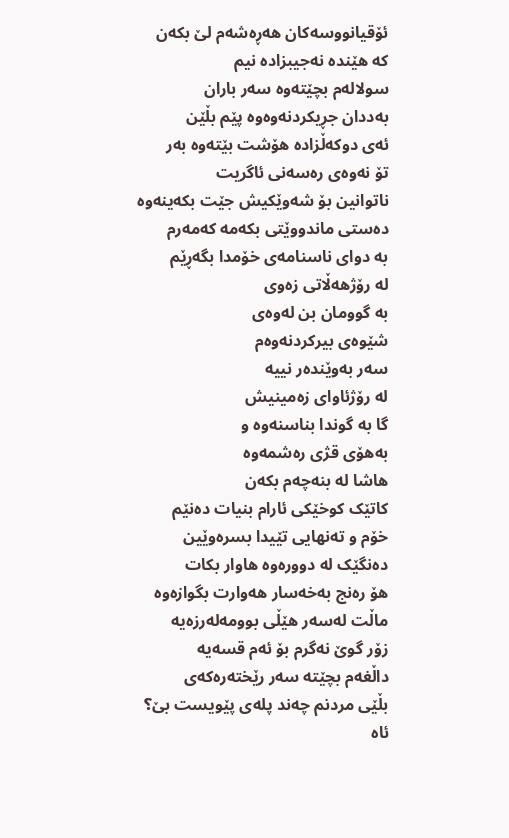ئۆقیانووسەکان ھەڕەشەم لێ بکەن
کە ھێندە نەجیبزادە نیم
سولالەم بچێتەوە سەر باران
بەددان جڕیکردنەوەوە پێم بڵێن
ئەی دوکەڵزادە ھۆشت بێتەوە بەر
تۆ نەوەی رەسەنی ئاگریت
ناتوانین بۆ شەوێکیش جێت بکەینەوە
دەستی ماندووێتی بکەمە کەمەرم
بە دوای ناسنامەی خۆمدا بگەڕێم
لە رۆژھەڵاتی زەوی
بە گوومان بن لەوەی
شێوەی بیرکردنەوەم
سەر بەوێندەر نییە
لە رۆژئاوای زەمینیش
گا بە گوندا بناسنەوە و
بەھۆی قژی رەشمەوە
ھاشا لە بنەچەم بکەن
کاتێک کوخێکی ئارام بنیات دەنێم
خۆم و تەنھایی تێیدا بسرەوێین
دەنگێک لە دوورەوە ھاوار بکات
ھۆ رەنج بەخەسار ھەوارت بگوازەوە
ماڵت لەسەر ھێڵی بوومەلەرزەیە
زۆر گوێ نەگرم بۆ ئەم قسەیە
داڵغەم بچێتە سەر رێختەرەکەی
بڵێی مردنم چەند پلەی پێویست بێ؟
ئاە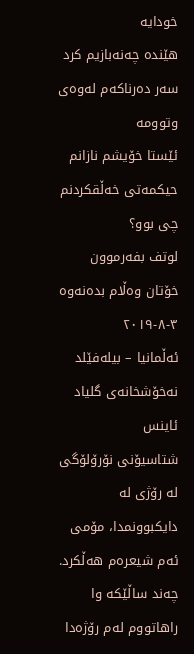خودایە
ھێندە چەنەبازیم کرد
سەر دەرناکەم لەوەی وتوومە
ئێستا خۆیشم نازانم
حیکمەتی خەڵقکردنم چی بوو؟
لوتف بفەرموون
خۆتان وەڵام بدەنەوە
٣-٨-٢٠١٩
ئەڵمانیا – بیلەفێلد
نەخۆشخانەی گلیاد ئاینس
شتاسیۆنی نۆرۆلۆگی
لە رۆژی لە دایکبوونمدا، مۆمی ئەم شیعرەم ھەڵکرد. چەند ساڵێکە وا راھاتووم لەم رۆژەدا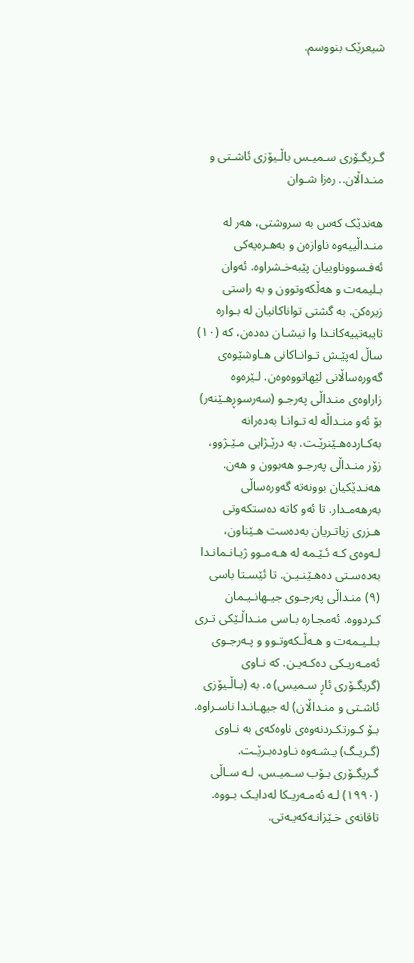شیعرێک بنووسم.




گـریگـۆری سـمیـس باڵـیۆزی ئاشـتی و منـداڵان.. رەزا شـوان

هەندێک کەس بە سروشتی، هەر لە منـداڵییەوە ناوازەن و بەهـرەیەکی ئەفـسووناوییان پێبەخـشراوە. ئەوان بـلیمەت و هەڵکەوتوون و بە راستی زیرەکن. بە گشتی تواناکانیان لە بـوارە تایبەتییەکانـدا وا نیشـان دەدەن، کە (١٠) ساڵ لەپێـش تـوانـاکانی هـاوشێوەی گەورەساڵانی لێهاتووەوەن. لـێرەوە زاراوەی منـداڵی پەرجـو (سەرسوڕهـێنەر) بۆ ئەو منـداڵە لە تـوانـا بەدەرانە بەکـاردەهـێنرێـت. بە درێـژایی مـێـژوو، زۆر منـداڵی پەرجـو هەبوون و هەن. هەنـدێکیان بوونەتە گەورەساڵی بەرهەمـدار. تا ئەو کاتە دەستکەوتی هـزری زیاتـریان بەدەست هـێناون، لـەوەی کـە ئـێـمە لە هـەمـوو ژیـانـمانـدا بەدەسـتی دەهـێنـیـن. تا ئێسـتا باسی (٩) منـداڵی پەرجـوی جیـهانـیـمان کـردووە. ئەمجـارە بـاسی منـداڵـێکی تـری بـلـیـمەت و هـەڵـکەوتـوو و پـەرجـوی ئەمـەریـکی دەکـەیـن. کە نـاوی (گریگـۆری ئاڕ سـمیس) ە. بە (بـاڵـیۆزی ئاشـتی و منـداڵان) لە جیهـانـدا ناسـراوە. بـۆ کـورتکـردنەوەی ناوەکەی بە نـاوی (گـریـگ) یـشـەوە نـاودەبـرێـت.
گـریگـۆری بـۆب سـمیـس، لـە سـاڵی (١٩٩٠) لـە ئەمـەریـکا لەدایـک بـووە. تاقانەی خـێزانـەکەیـەتی.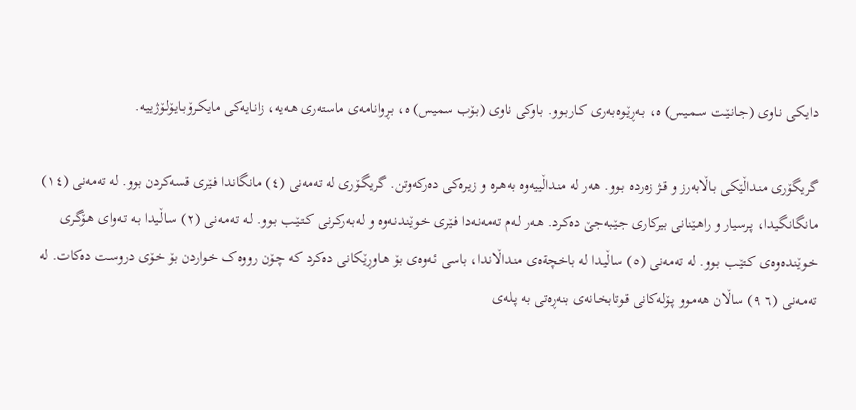دایـکی نـاوی (جـانـێـت سـمـیس) ە، بـەڕێـوەبـەری کـاربـوو. بـاوکی ناوی (بـۆب سمیس) ە، بـڕوانامەی ماستەری هـەیە، زانـایەکی مایکـرۆبـایـۆلـۆژییـە.

گریگۆری منـداڵێکی بـاڵابەرز و قـژ زەردە بـوو. هەر لە منـداڵییەوە بەهـرە و زیـرەکی دەرکەوتن. گریگـۆری لە تەمەنی (٤) مانگانـدا فـێری قسەکردن بوو. لە تەمەنی (١٤)
مانگانگـیدا، پـرسیار و راهـێنانی بیرکاری جـێـبەجێ دەکـرد. هـەر لـەم تەمەنـەدا فـێری خـوێنـدنـەوە و لەبـەرکـرنی کـتـێـب بـوو. لـە تەمـەنی (٢) سـاڵـیدا بـە تـەوای هـۆگـری خـوێنـدەوەی کـتێـب بـوو. لە تەمەنی (٥) ساڵیـدا لە باخچةەی منـداڵانـدا، باسی ئـەوەی بۆ هـاوڕێکانی دەکرد کە چـۆن رووەک خـواردن بۆ خـۆی دروسـت دەکات. لە تەمـەنی (٦ ٩) ساڵان هەمـوو پـۆلـەکانی قـوتابخـانەی بنەڕەتی بە پـلەی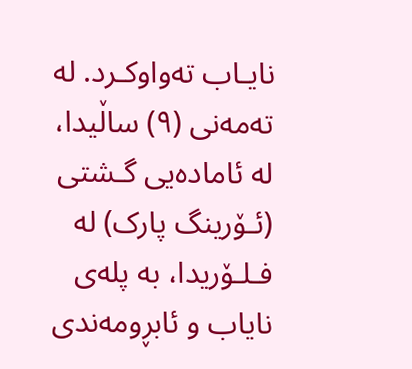نایـاب تەواوکـرد. لە تەمەنی (٩) ساڵیدا، لە ئامادەیی گـشتی (ئـۆرینگ پارک) لە فـلـۆریدا، بە پلەی نایاب و ئابڕومەندی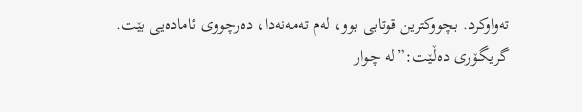تەواوکرد. بچووکترین قوتابی بوو، لەم تەمەنەدا، دەرچووی ئامادەیی بێت.
گریگـۆری دەڵـێت:”لە چـوار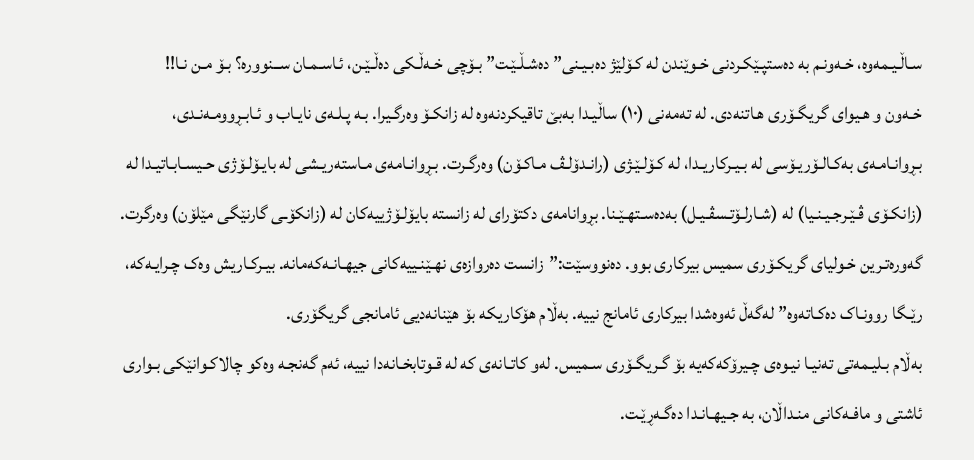سـاڵـیـمەوە، خـەونـم بە دەستپـێکـردنی خـوێندن لە کـۆلێژ دەبـیـنی” دەشـڵـێـت” بـۆچی خـەڵـکی دەڵـێـن، ئـاسـمـان ســنوورە؟ بـۆ مـن نـا!!
خـەون و هـیوای گریگـۆری هـاتنەدی. لە تەمەنی (١٠) ساڵیـدا بەبێ تاقیکردنەوە لە زانکـۆ وەرگـیرا. بـە پـلـەی نایـاب و ئـابـڕوومـەنـدی، بـڕوانـامـەی بەکـالـۆریـۆسی لە بـیـرکاریـدا، لە کـۆلـێـژی (رانـدۆلـڤ مـاکـۆن) وەرگـرت. بـڕوانـامەی مـاستەریـشی لە بایـۆلـۆژی حـیسـابـاتیـدا لە (زانکـۆی ڤـێـرجـیـنـیا) لە (شـارلـۆتـسڤـیـل) بەدەسـتهـێـنا. بڕوانامەی دکتۆرای لە زانستە بایۆلـۆژییەکان لە (زانکۆـی گارنێگی مێلۆن) وەرگرت.
گەورەتـرین خـولیای گریکـۆری سمیس بیرکاری بوو. دەنووسێت:”زانست دەروازەی نهـێنـییەکانی جیهـانـەکەمانە. بیـرکـاریش وەک چـرایـەکە، رێـگا روونـاک دەکـاتەوە” لەگەڵ ئەوەشدا بیرکاری ئامانج نییە. بەڵام هۆکاریکە بۆ هێنانەدیی ئامانجی گریگۆری.
بەڵام بـلیـمەتی تەنیـا نیـوەی چـیرۆکەکەیە بۆ گـریگـۆری سـمیس. لەو کاتـانەی کە لە قـوتابخـانەدا نییە، ئەم گەنجـە وەکو چالاکـوانێکی بـواری ئاشتی و مافـەکانی منـداڵان، بە جـیهـانـدا دەگـەڕێـت.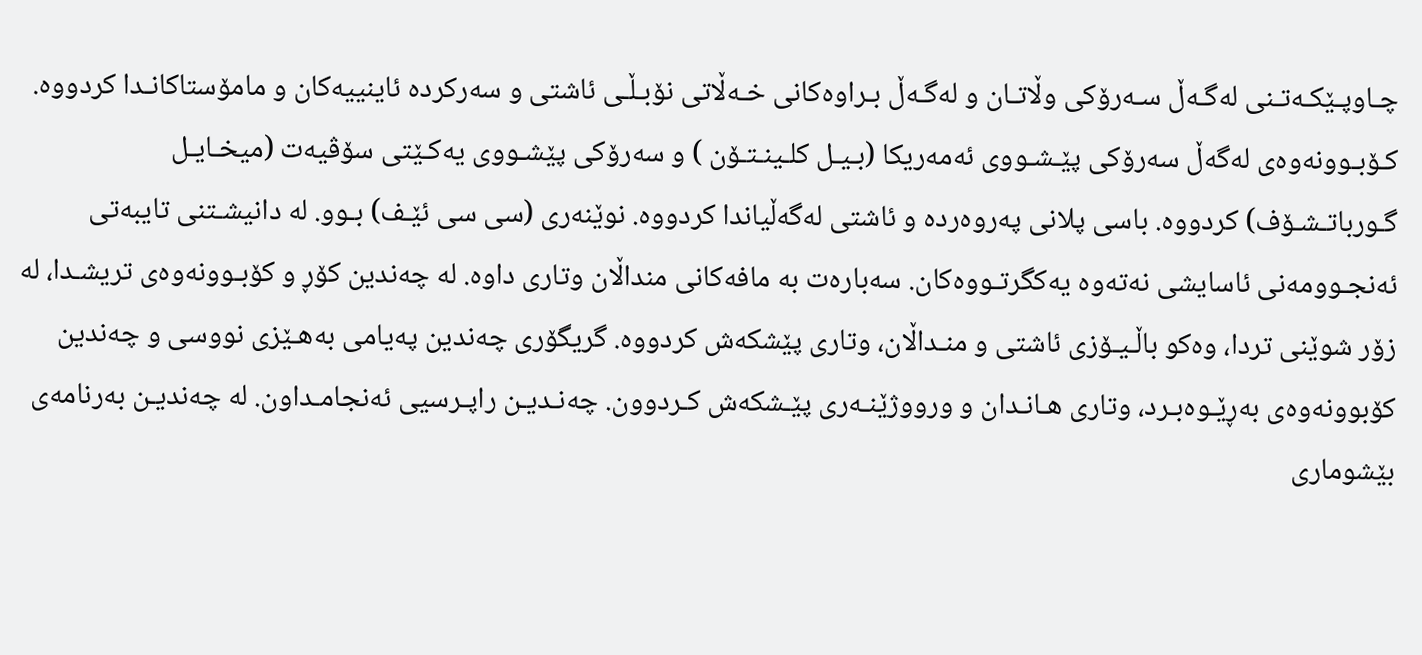چـاوپـێکـەتـنی لەگـەڵ سـەرۆکی وڵاتـان و لەگـەڵ بـراوەکانی خـەڵاتی نۆبـڵـی ئاشتی و سەرکردە ئاینییەکان و مامۆستاکانـدا کردووە. کـۆبـوونەوەی لەگەڵ سەرۆکی پێـشـووی ئەمەریکا (بـیـل کلـینـتـۆن ) و سەرۆکی پێشـووی یەکـێتی سۆڤیەت (میخـایـل گـورباتـشـۆف) کردووە. باسی پلانی پەروەردە و ئاشتی لەگەڵیاندا کردووە. نوێنەری (سی سی ئێـف) بـوو. لە دانیشـتنی تایبەتی ئەنجـوومەنی ئاسایشی نەتەوە یەکگرتـووەکان. سەبارەت بە مافەکانی منداڵان وتاری داوە. لە چەندین کۆڕ و کۆبـوونەوەی تریشـدا، لە زۆر شوێنی تردا، وەکو باڵـیـۆزی ئاشتی و منـداڵان، وتاری پێشکەش کردووە. گریگۆری چەندین پەیامی بەهـێزی نووسی و چەندین کۆبوونەوەی بەڕێـوەبـرد، وتاری هـانـدان و ورووژێنـەری پێـشکەش کـردوون. چەنـدیـن راپـرسیی ئەنجامـداون. لە چەندیـن بەرنامەی بێشوماری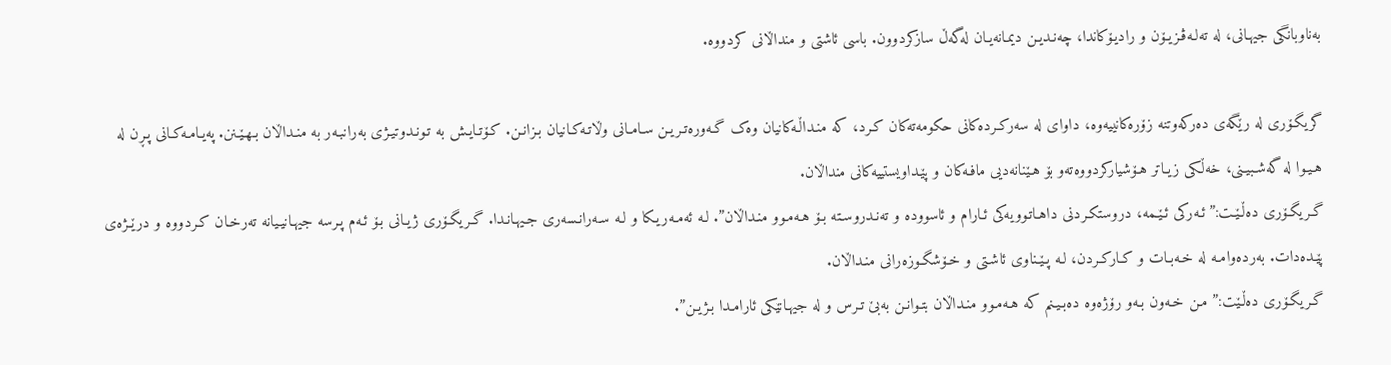بەناوبانگی جیهـانی، لە تەلـەڤـزیـۆن و رادیـۆکاندا، چەنـدیـن دیمـانەیـان لەگەڵ سازکردوون. باسی ئاشتی و منداڵانی کردووە.

گریگـۆری لە رێگەی دەرکەوتنە زۆرەکانییەوە، داوای لە سەرکـردەکانی حکومەتەکان کـرد، کە منـداڵـەکانیان وەک گـەورەتـریـن سـامـانی وڵاتـەکـانیان بـزانـن. کـۆتـایـش بە تـونـدوتیـژی بەرانبـەر بە منـداڵان بـهـێـنن. پەیـامـەکـانی پـڕن لە هـيـوا لە گەشـبیـنی، خەڵکی زیـاتر هـۆشیارکردووەتەو بۆ هـێنانەدیی مافـەکان و پێـداویستییەکانی منداڵان.
گـریگـۆری دەڵـێـت:”ئـەرکی ئـێـمە، دروستکـردنی داهـاتـوویەکی ئـارام و ئاسوودە و تەنـدروسـتە بـۆ هـەمـوو منـداڵان”. لـە ئەمـەریـکا و لـە سـەرانـسەری جـیهـانـدا. گـریگـۆری ژیـانی بـۆ ئـەم پـرسە جیهـانیـیانە تەرخـان کـردووە و درێـژەی پێـدەدات. بەردەوامـە لە خـەبـات و کـارکـردن، لـە پـێـناوی ئاشـتی و خـۆشگـوزەرانی منـداڵان.
گـریگـۆری دەڵـێت:” مـن خـەون بـەو رۆژەوە دەبـیـنم کە هـەمـوو منـداڵان بتـوانـن بەبێ تـرس و لە جیهـانێکی ئارامـدا بـژیـن”.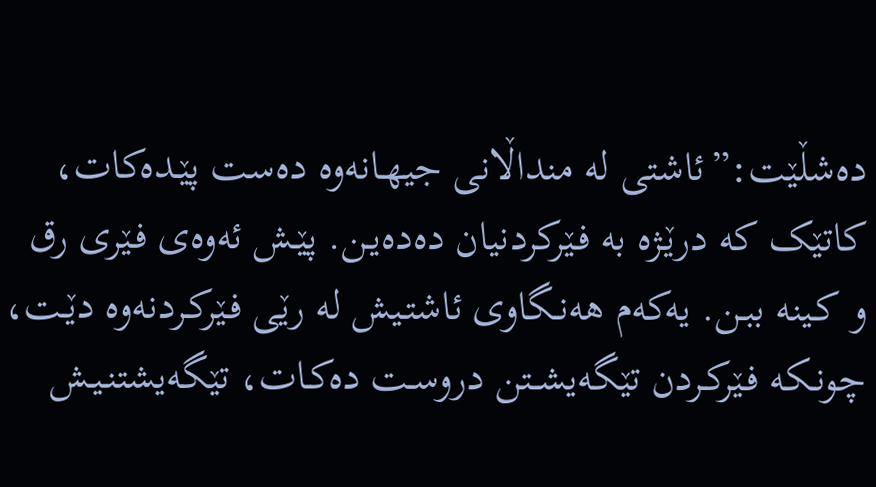دەشڵێت:”ئاشتی لە منداڵانی جیهـانەوە دەست پێـدەکات، کاتێک کە درێـژە بە فـێرکردنیان دەدەیـن. پێـش ئەوەی فـێری رق و کـینە ببـن. یەکەم هەنـگاوی ئاشتـیش لە رێی فـێرکـردنەوە دێـت، چونـکە فـێرکـردن تێگەیشــتن دروسـت دەکـات، تێگەیشتنـیـش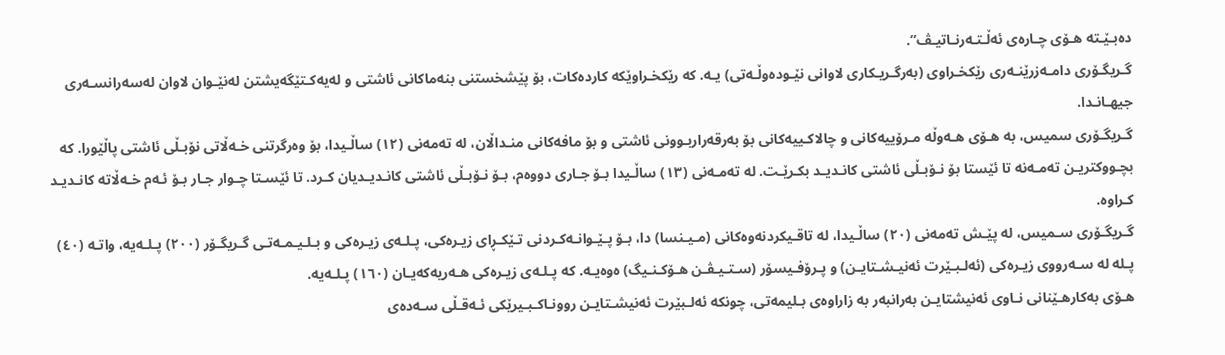دەبـێـتە هـۆی چـارەی ئەڵـتـەرنـاتیـڤ”.
گـریگـۆری دامـەزرێنـەری رێکخـراوی (بەرگـریـکاری لاوانی نێـودەوڵـەتی) یـە. کە رێکخـراوێکە کاردەکات، بۆ پێشخستنی بنەماکانی ئاشتی و لەیەکـتێگەیشتن لەنێـوان لاوان لەسەرانسـەری جیهـانـدا.
گـریگـۆری سمیس، بە هـۆی هـەوڵە مـرۆییەکانی و چالاکـییەکانی بۆ بەرقەراربـوونی ئاشتی و بۆ مافەکانی منـداڵان، لە تەمەنی (١٢) ساڵـیدا، بۆ وەرگرتنی خـەڵاتی نۆبـڵی ئاشتی پاڵێورا. کە بچـووکتریـن تەمـەنە تا ئێستا بۆ نـۆبـڵی ئاشتی کانـدیـد بکـرێـت. لە تەمـەنی (١٣) ساڵـیدا بـۆ جـاری دووەم، بـۆ نـۆبـڵی ئاشتی کانـدیـدیان کـرد. تا ئێسـتا چـوار جـار بـۆ ئـەم خـەڵاتە کانـدیـد کـراوە.
گـریگـۆری سـمیس، لە پێـش تەمەنی (٢٠) ساڵـیدا، لە تاقـیکردنەوەکانی (مـیـنسا) دا، بـۆ پـێـوانـەکـردنی تـێکـڕای زیـرەکی، پـلـەی زیـرەکی و بـلـیـمـەتـی گـریگـۆر (٢٠٠) پـلـەیە، واتـە (٤٠) پـلە لە سـەرووی زیـرەکی (ئەلـبـێرت ئەنیـشـتایـن) و پـرۆفـیسۆر (سـتـیـڤـن هـۆکـنـیگ) ەوەیـە. كە پـلـەی زیـرەکی هـەریەکەیـان (١٦٠) پـلـەیە.
هـۆی بەکارهـێنانی نـاوی ئەنیشتایـن بەرانبەر بە زاراوەی بـلیمەتی، چونکە ئەلـبێرت ئەنیشـتایـن روونـاکـبـیرێکی ئـەقـڵی سـەدەی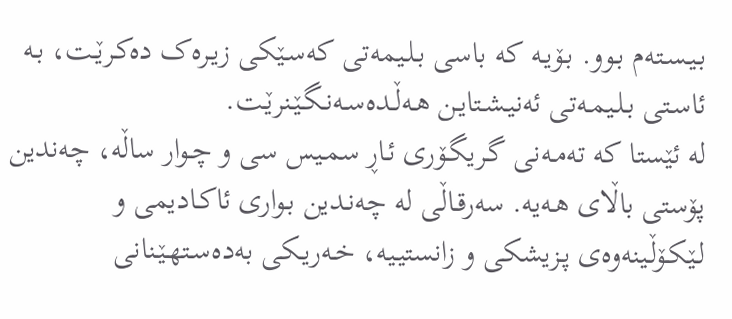بـیـسـتەم بـوو. بـۆیـە کە باسی بـلـیمەتی کەسـێکی زیـرەک دەکـرێـت، بـە ئاسـتی بـلـیمـەتی ئەنیـشـتایـن هـەڵـدەسـەنـگـێـنرێـت.
لە ئێستا کە تەمـەنی گـریگـۆری ئـاڕ سمـیس سی و چـوار ساڵە، چەندین پۆستی باڵای هـەیە. سەرقـاڵی لە چەنـدین بـواری ئاکـادیمی و لـێکـۆڵـینەوەی پـزیشکی و زانستیـیە، خـەریـکی بەدەسـتهـێـنانی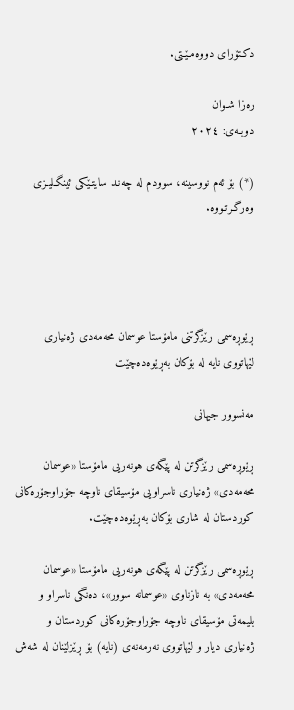دکـتۆرای دووەمـێـتی.

رەزا شـوان
دوبـەی: ٢٠٢٤

(*) بۆ ئەم نووسینە، سوودم لە چەنـد سایتـێکی ئینگـلیـزی وەرگـرتـووە.




ڕێوڕه‌سمی رێزگرتنی مامۆستا عوسمان محەمەدی ژه‌نیاری لێهاتووی نایه‌ لە بۆکان بەڕێوەدەچێت

مه‌نسوور جیهانی

ڕێوڕەسمی رێزگرتن له‌ پێگەی هونەریی مامۆستا «عوسمان محەمەدی» ژه‌نیاری ناسراویی مۆسیقای ناوچە جۆراوجۆره‌کانی کوردستان لە شاری بۆکان به‌ڕێوه‌ده‌چێت.

ڕێوڕەسمی رێزگرتن له‌ پێگەی هونەریی مامۆستا «عوسمان محەمەدی» بە نازناوی «عوسمانە سوور»، دەنگی ناسراو و بلیمه‌تی مۆسیقای ناوچە جۆراوجۆره‌کانی کوردستان و ژه‌نیاری دیار و لێهاتووی نه‌رمه‌نه‌ی (نایە) بۆ ڕێزلێنان لە شەش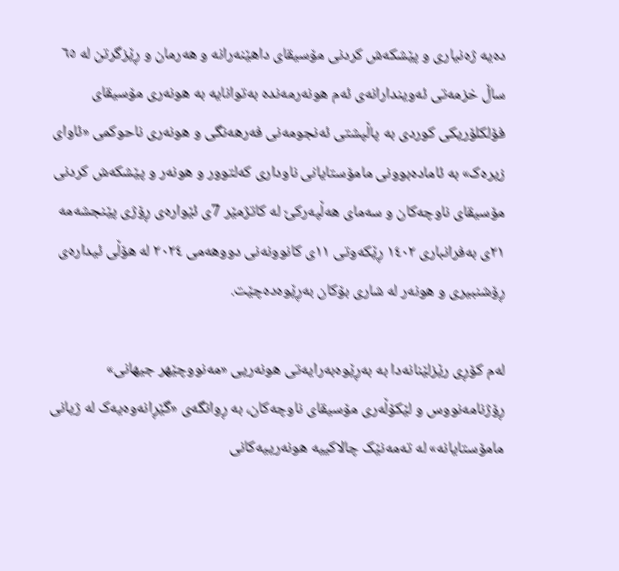دەیە ژه‌نیاری و پێشکه‌ش کردنی مۆسیقای داهێنەرانە و هه‌رمان و ڕێزگرتن لە ٦٥ ساڵ خزمەتی ئه‌ویندارانه‌ی ئەم هونەرمەندە به‌توانایه‌ بە هونەری مۆسیقای فۆلکلۆریکی کوردی به‌ پاڵپشتی ئه‌نجومه‌نی فه‌رهه‌نگی و هونه‌ری ناحوکمی «ئاوای زیره‌ک» به‌ ئاماده‌بوونی مامۆستایانی ناوداری که‌لتوور و هونه‌ر و پێشکه‌ش کردنی مۆسیقای ناوچه‌کان و سه‌مای هه‌ڵپه‌رکێ له‌ کاتژمێر 7ی ئێواره‌ی ڕۆژی پێنجشەمە ٢١ی به‌فرانباری ١٤٠٢ ڕێکه‌وتی ١١ی کانوونه‌نی دووهه‌می ٢٠٢٤ لە هۆڵی ئیداره‌ی ڕۆشنبیری و هونه‌ر لە شاری بۆکان به‌ڕێوه‌ده‌چێت.

لەم کۆڕی رێزلێنانه‌دا به‌ بەڕێوەبەرایەتی هونەریی «مه‌نووچێهر جیهانی» ڕۆژنامەنووس و لێکۆڵەری مۆسیقای ناوچەکان، بە ڕوانگەی «گێڕانەوەیه‌ک له‌ ژیانی مامۆستایانه» لە تەمەنێک چالاکییە هونەرییەکانی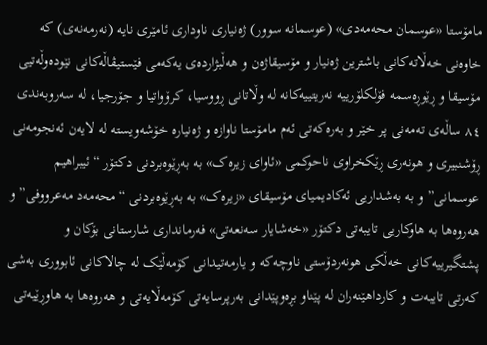مامۆستا «عوسمان محەمەدی» (عوسمانە سوور) ژەنیاری ناوداری ئامێری نایە (نه‌رمه‌نه‌ی) کە خاوەنی خەڵاته‌کانی باشترین ژه‌نیار و مۆسیقاژەن و هەڵبژاردەی یەکەمی فێستیڤاڵەکانی نێوده‌وڵه‌تیی مۆسیقا و ڕێوڕەسمە فۆلکلۆرییە نەریتییەکانە لە وڵاتانی ڕووسیا، کرۆواتیا و جۆرجیا، لە سەروبەندی ٨٤ ساڵەی ته‌مه‌نی پر خێر و به‌ره‌که‌تی ئەم مامۆستا ناوازە و ژه‌نیاره‌ خۆشه‌ویسته‌ له‌ لایه‌ن ئه‌نجومه‌نی ڕۆشنبیری و هونەری ڕێکخراوی ناحوکمی «ئاوای زیره‌ک» به‌ بەڕێوەبردنی دکتۆر “ئیبراهیم عوسمانی” و بە بەشداریی ئەکادیمیای مۆسیقای «زیرەک» به‌ بەڕێوەبردنی “محەمەد مەعرووفی” و هەروەها به‌ هاوکاریی تایبەتی دکتۆر «خه‌شایار سه‌نعه‌تی» فه‌رمانداری شارستانی بۆکان و پشتگیرییه‌کانی خه‌ڵکی هونه‌ردۆستی ناوچه‌که‌ و یارمه‌تیدانی کۆمه‌ڵێک له‌ چالاکانی ئابووری به‌شی که‌رتی تایبه‌ت و کارداهێنه‌ران له‌ پێناو بڕه‌وپێدانی به‌رپرسایه‌تی کۆمه‌ڵایه‌تی و هه‌روه‌ها به‌ هاوڕێیه‌تی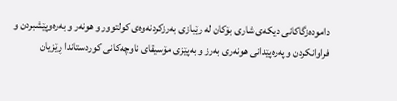داموده‌زگاکانی دیکه‌ی شاری بۆکان له‌ رێبازی بەرزکردنەوەی کولتوور و هونەر و بەرەوپێشبردن و فراوانکردن و په‌ره‌پێدانی هونەری بەرز و به‌پێزی مۆسیقای ناوچەکانی کوردستاندا ڕێزیان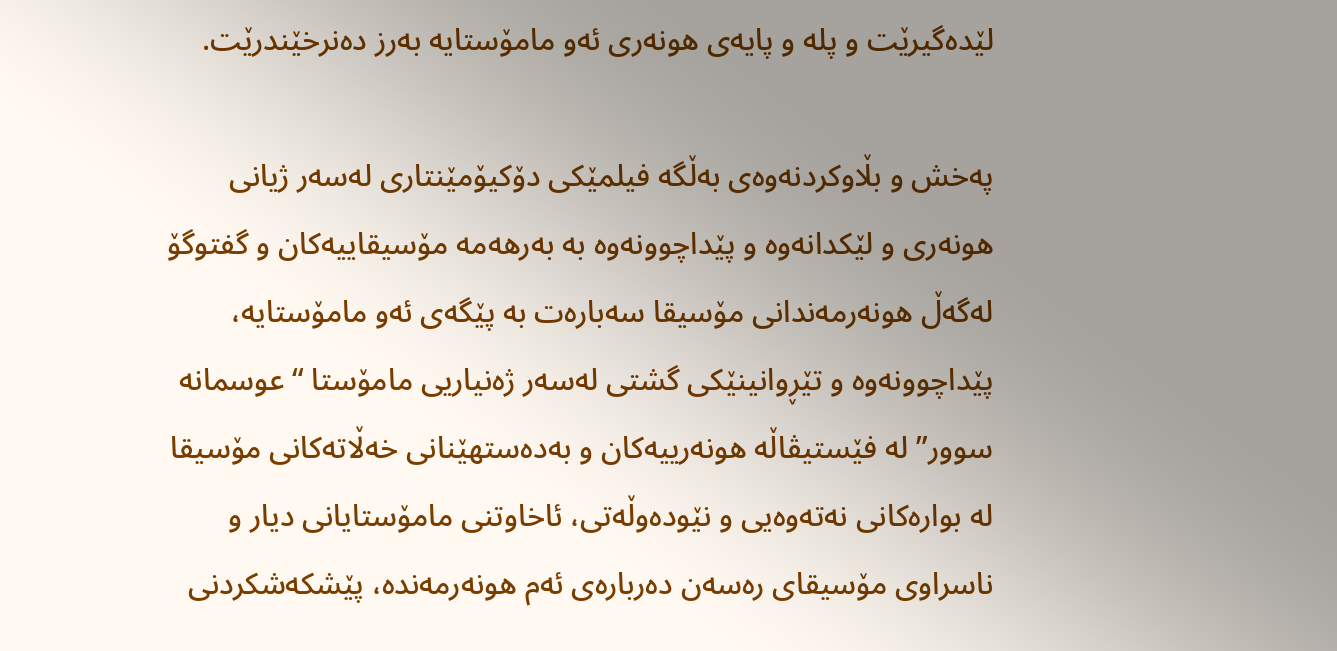لێدەگیرێت و پله‌ و پایه‌ی هونه‌ری ئه‌و مامۆستایه‌ بەرز دەنرخێندرێت.

پەخش و بڵاوکردنه‌وه‌ی به‌ڵگه‌ فیلمێکی دۆکیۆمێنتاری لەسەر ژیانی هونەری و لێکدانه‌وه‌ و پێداچوونەوە بە بەرهەمە مۆسیقاییەکان و گفتوگۆ لەگەڵ هونەرمەندانی مۆسیقا سەبارەت بە پێگەی ئەو مامۆستایه‌، پێداچوونه‌وه‌ و تێڕوانینێکی گشتی له‌سه‌ر ژه‌نیاریی مامۆستا “عوسمانە سوور” لە فێستیڤاڵە هونەرییەکان و بەدەستهێنانی خەڵاته‌کانی مۆسیقا لە بواره‌کانی نه‌ته‌وه‌یی و نێودەوڵەتی، ئاخاوتنی مامۆستایانی دیار و ناسراوی مۆسیقای ره‌سه‌ن دەربارەی ئەم هونەرمەندە، پێشکەشکردنی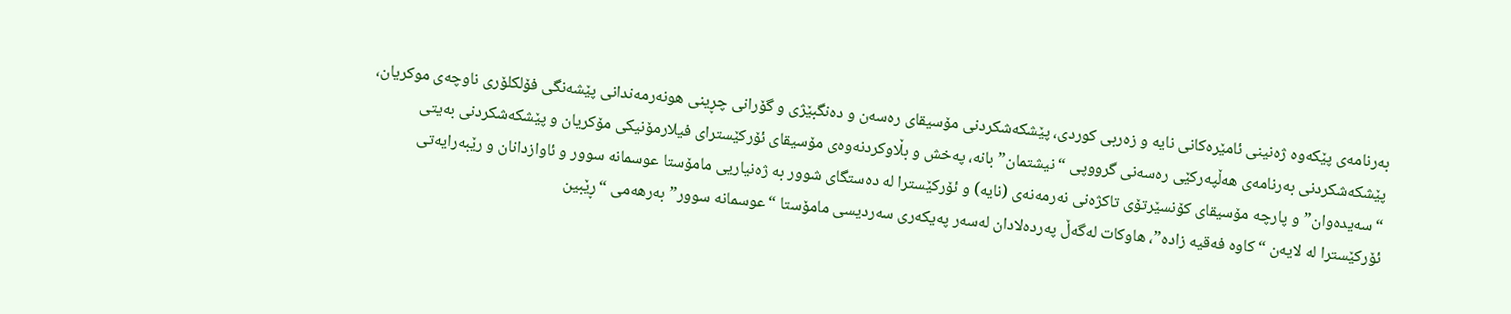به‌رنامه‌ی پێکه‌وه‌ ژه‌نینی ئامێره‌کانی نایه‌ و زه‌ربی کوردی، پێشکەشکردنی مۆسیقای ره‌سه‌ن و ده‌نگبێژی و گۆرانی چڕینی هونه‌رمه‌ندانی پێشه‌نگی فۆلکلۆری ناوچه‌ی موکریان، پێشکەشکردنی به‌رنامه‌ی هه‌ڵپه‌رکێی ره‌سه‌نی گرووپی “نیشتمان” بانه، ‌پەخش و بڵاوکردنه‌وه‌ی مۆسیقای ئۆرکێسترای فیلارمۆنیکی مۆکریان و پێشکەشکردنی به‌یتی “سه‌یدەوان” و پارچە مۆسیقای کۆنسێرتۆی تاکژه‌نی نه‌رمه‌نه‌ی (نایه‌) و ئۆرکێسترا له‌ ده‌ستگای شوور به‌ ژه‌نیاریی مامۆستا عوسمانە سوور و ئاوازدانان و رێبه‌رایه‌تی ئۆرکێسترا له‌ لایه‌ن “کاوە فەقیه زادە”، هاوکات لەگەڵ پەردەلادان لەسەر پەیکەری سەردیسی مامۆستا “عوسمانە سوور” به‌رهه‌می “ڕێبین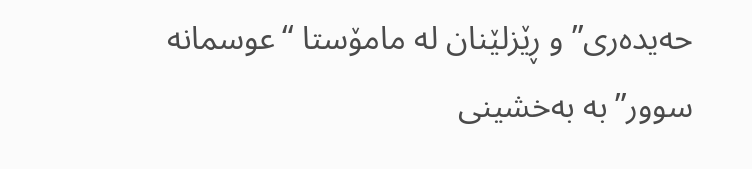حه‌یدەری” و ڕێزلێنان لە مامۆستا “عوسمانە سوور” بە بەخشینی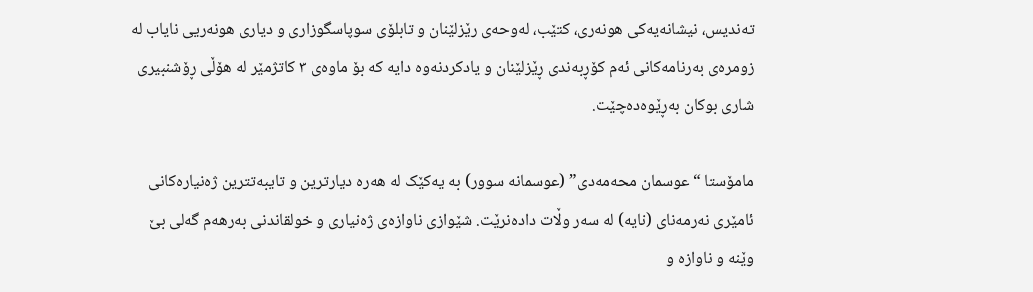ته‌ندیس، نیشانەیەکی هونەری، کتێب، له‌وحه‌ی رێزلێنان و تابلۆی سوپاسگوزاری و دیاری هونەریی نایاب لە زومره‌ی بەرنامەکانی ئەم کۆڕبەندی ڕێزلێنان و یادکردنەوە دایە کە بۆ ماوەی ٣ کاتژمێر لە هۆڵی ڕۆشنبیری شاری بوکان به‌ڕێوه‌ده‌چێت.

مامۆستا “عوسمان محەمەدی” (عوسمانە سوور) بە یەکێک لە هه‌ره‌ دیارترین و تایبه‌تترین ژه‌نیاره‌کانی ئامێری نه‌رمه‌نای (نایه‌) له‌ سه‌ر وڵات دادەنرێت. شێوازی ناوازەی ژه‌نیاری و خولقاندنی بەرهەم گه‌لی بێ وێنه‌ و ناوازە و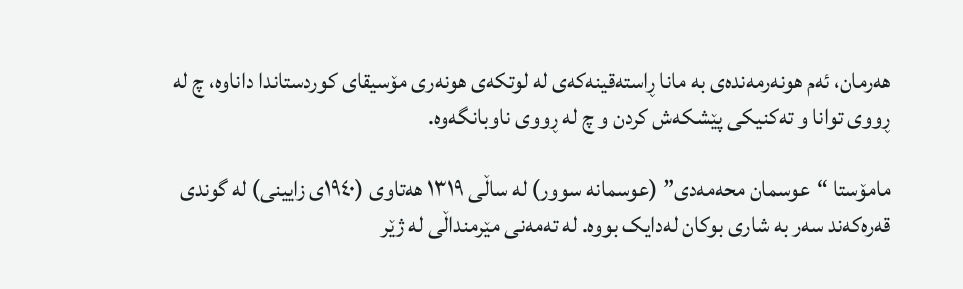هه‌رمان، ئەم هونەرمەندەی بە مانا ڕاستەقینەکەی لە لوتکەی هونەری مۆسیقای کوردستاندا داناوە، چ لە ڕووی توانا و تەکنیکی پێشکه‌ش کردن و چ لە ڕووی ناوبانگەوە.

مامۆستا “عوسمان محەمەدی” (عوسمانە سوور) لە ساڵی ١٣١٩ هه‌تاوی (١٩٤٠ی زایینی) لە گوندی قەرەکەند سه‌ر به‌ شاری بوکان لەدایک بووە. لە تەمەنی مێرمنداڵی لە ژێر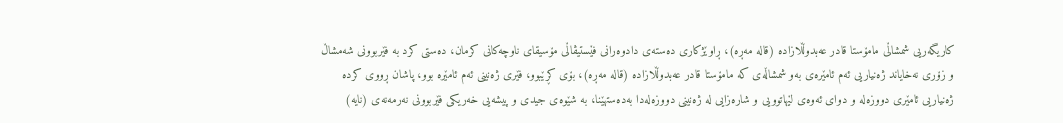کاریگەریی شمشاڵی مامۆستا قادر عەبدوڵڵازادە (قاله‌ مه‌ڕە)، ڕاوێژکاری دەستەی دادوه‌رانی فێستیڤاڵی مۆسیقای ناوچەکانی کرمان، دەستی کرد بە فێربوونی شەمشاڵ و زۆری نەخایاند ژه‌نیاریی ئه‌م ئامێره‌ی به‌و شمشاڵه‌ی که‌ مامۆستا قادر عەبدوڵڵازادە (قاله‌ مه‌ڕە)، بۆی کڕێبوو، فێری ژەنینی ئەم ئامێرە بوو، پاشان ڕووی کرده‌ ژه‌نیاریی ئامێری دووزه‌له‌ و دوای ئه‌وه‌ی لێهاتوویی و شاره‌زایی له‌ ژه‌نینی دووزه‌له‌دا به‌ده‌ستهێنا، به‌ شێوه‌ی جیدی و پیشه‌یی خه‌ریکی فێربوونی نه‌رمه‌نه‌ی (نایه‌)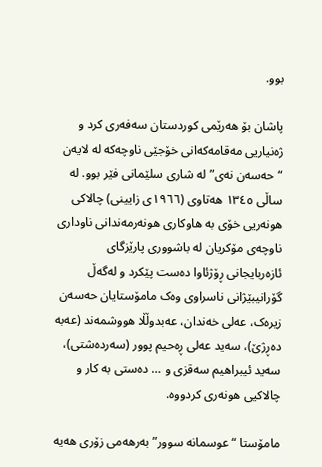بوو.

پاشان بۆ هه‌رێمی کوردستان سه‌فه‌ری کرد و ژه‌نیاریی مه‌قامه‌که‌انی خۆجێی ناوچه‌که‌ له‌ لایه‌ن “حه‌سه‌ن نه‌ی” له‌ شاری سلێمانی فێر بوو. لە ساڵی ١٣٤٥ هه‌تاوی (١٩٦٦ی زایینی) چالاکی هونه‌ریی خۆی به‌ هاوکاری هونەرمەندانی ناوداری ناوچەی مۆکریان لە باشووری پارێزگای ئازەربایجانی ڕۆژئاوا ده‌ست پێکرد و لەگەڵ گۆرانیبێژانی ناسراوی وەک مامۆستایان حەسەن زیرەک، عەلی خەندان، عەبدوڵڵا هووشمەند (عه‌به‌ ده‌ڕژێ)، سەید عەلی ڕەحیم پوور (سەردەشتی)، سەید ئیبراهیم سەقزی و … دەستی بە کار و چالاکیی هونەری کردووە.

مامۆستا “عوسمانە سوور” بەرهەمی زۆری هەیە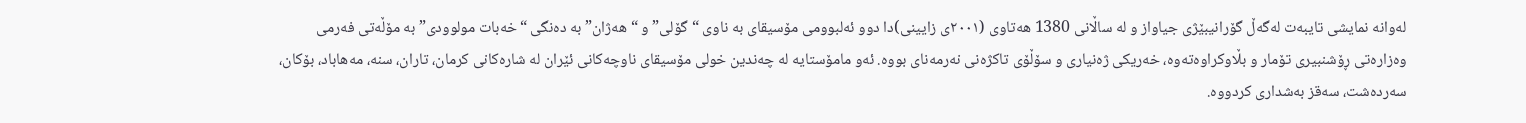لەوانە نمایشی تایبەت لەگەڵ گۆرانیبێژی جیاواز و لە ساڵانی 1380 هه‌تاوی (٢٠٠١ی زایینی)دا دوو ئەلبوومی مۆسیقای بە ناوی “گۆلی” و “هه‌ژان” بە دەنگی “خه‌بات مولوودی” بە مۆڵەتی فەرمی وەزارەتی ڕۆشنبیری تۆمار و بڵاوکراوه‌ته‌وه‌‌، خه‌ریکی ژه‌نیاری و سۆڵۆی تاکژه‌نی نه‌رمه‌نای بووه‌. ئه‌و مامۆستایه‌ له‌ چه‌ندین خولی مۆسیقای ناوچه‌کانی ئێران له‌ شاره‌کانی کرمان، تاران، سنه‌، مه‌هاباد، بۆکان، سه‌رده‌شت، سه‌قز به‌شداری کردووه‌.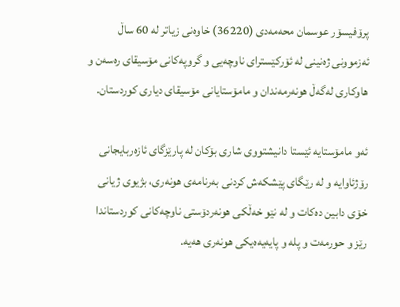پرۆفیسۆر عوسمان محەمەدی (36220) خاوەنی زیاتر لە 60 ساڵ ئەزموونی ژەنینی لە ئۆرکێسترای ناوچەیی و گروپەکانی مۆسیقای ره‌سه‌ن و هاوکاری لەگەڵ هونەرمەندان و مامۆستایانی مۆسیقای دیاری کوردستان.

ئه‌و مامۆستایه‌ ئێستا دانیشتووی شاری بۆکان له‌ پارێزگای ئازه‌ربایجانی رۆژئاوایه‌ و له‌ رێگای پێشکه‌ش کردنی به‌رنامه‌ی هونه‌ری، بژیوی ژیانی خۆی دابین ده‌کات و له‌ نێو خه‌ڵکی هونه‌ردۆستی ناوچه‌کانی کوردستاندا رێز و حورمه‌ت و پله‌ و پایه‌یه‌ه‌یکی هونه‌ری هه‌یه‌.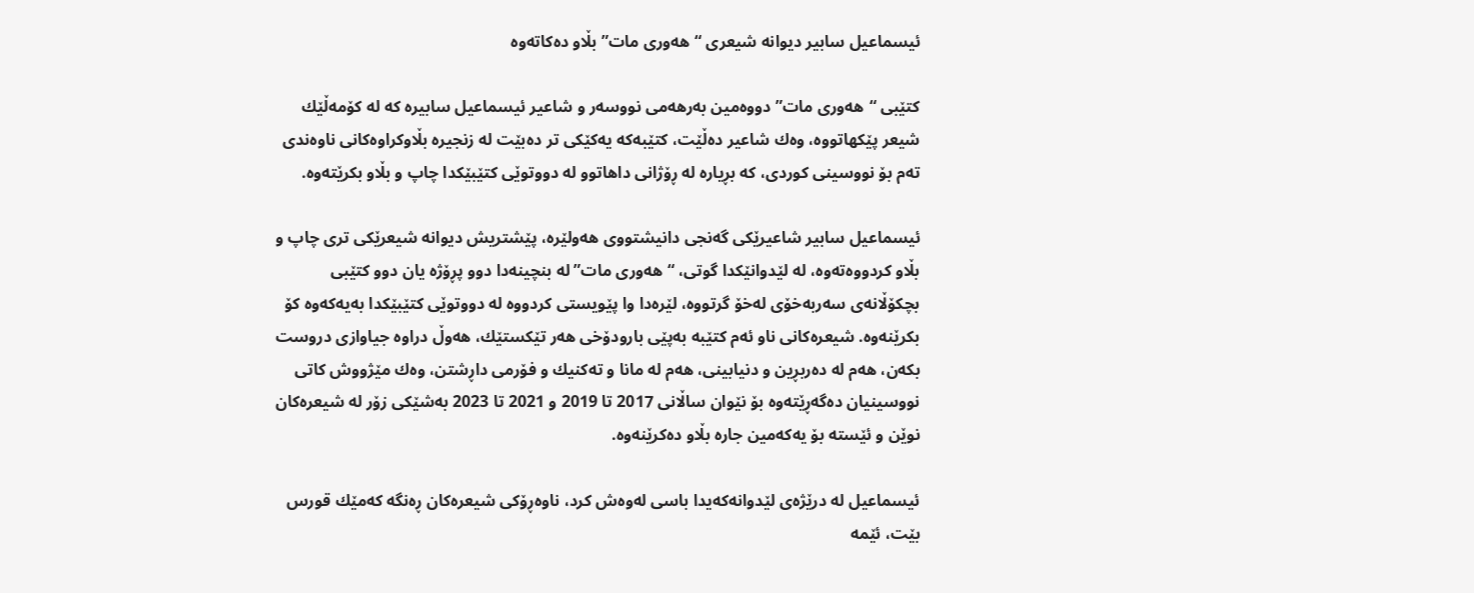ئیسماعیل سابیر دیوانە شیعری “هەوری مات” بڵاو دەكاتەوە

كتێبی “هەوری مات” دووەمین بەرهەمی نووسەر و شاعیر ئیسماعیل سابیرە كە لە كۆمەڵێك شیعر پێكهاتووە، وەك شاعیر دەڵێت، كتێبەكە یەكێكی تر دەبێت لە زنجیرە بڵاوكراوەكانی ناوەندی تەم بۆ نووسینی كوردی، كە بڕیارە لە ڕۆژانی داهاتوو لە دووتوێی كتێبێكدا چاپ و بڵاو بكرێتەوە.

ئیسماعیل سابیر شاعیرێكی گەنجی دانیشتووی هەولێرە، پێشتریش دیوانە شیعرێكی تری چاپ و بڵاو كردووەتەوە، لە لێدوانێكدا گوتی، “هەوری مات” لە بنچینەدا دوو پڕۆژە یان دوو كتێبی بچكۆڵانەی سەربەخۆی لەخۆ گرتووە، لێرەدا وا پێویستی كردووە لە دووتوێی كتێبێكدا بەیەكەوە كۆ بكرێنەوە. شیعرەكانی ناو ئەم كتێبە بەپێی بارودۆخی هەر تێكستێك، هەوڵ دراوە جیاوازی دروست بكەن، هەم لە دەربڕین و دنیابینی، هەم لە مانا و تەكنیك و فۆرمی داڕشتن، وەك مێژووش كاتی نووسینیان دەگەڕێتەوە بۆ نێوان ساڵانی 2017 تا 2019 و 2021 تا 2023 بەشێكی زۆر لە شیعرەكان نوێن و ئێستە بۆ یەكەمین جارە بڵاو دەكرێنەوە.

ئیسماعیل لە درێژەی لێدوانەكەیدا باسی لەوەش كرد، ناوەڕۆكی شیعرەكان ڕەنگە كەمێك قورس بێت، ئێمە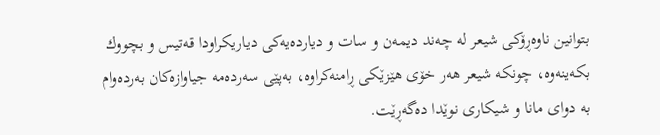بتوانین ناوەڕۆكی شیعر لە چەند دیمەن و سات و دیاردەیەكی دیاریكراودا قەتیس و بچووك بكەینەوە، چونكە شیعر هەر خۆی هێزێكی ڕامنەكراوە، بەپێی سەردەمە جیاوازەكان بەردەوام بە دوای مانا و شیكاری نوێدا دەگەڕێت.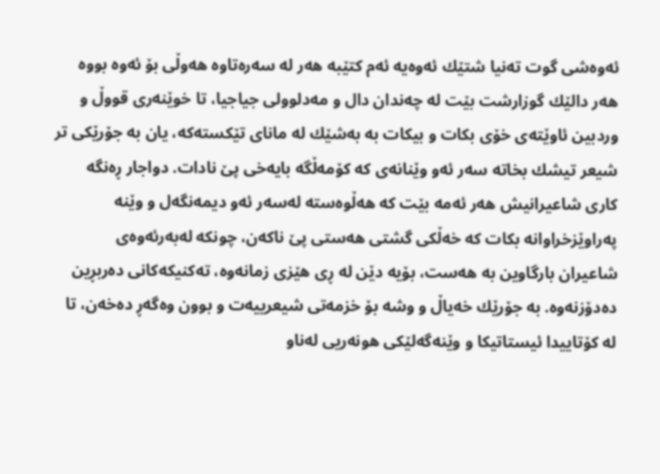ئەوەشی گوت تەنیا شتێك ئەوەیە ئەم كتێبە هەر لە سەرەتاوە هەوڵی بۆ ئەوە بووە هەر دالێك گوزارشت بێت لە چەندان دال و مەدلوولی جیاجیا، تا خوێنەری قووڵ و وردبین ئاوێتەی خۆی بكات و بیكات بە بەشێك لە مانای تێكستەكە، یان بە جۆرێكی تر شیعر تیشك بخاتە سەر ئەو وێنانەی كە كۆمەڵگە بایەخی پێ نادات. دواجار ڕەنگە كاری شاعیرانیش هەر ئەمە بێت كە هەڵوەستە لەسەر ئەو دیمەنگەل و وێنە پەراوێزخراوانە بكات كە خەڵكی گشتی هەستی پێ ناكەن، چونكە لەبەرئەوەی شاعیران بارگاوین بە هەست، بۆیە دێن لە ڕی هێزی زمانەوە، تەكنیكەكانی دەربڕین دەدۆزنەوە. بە جۆرێك خەیاڵ و وشە بۆ خزمەتی شیعرییەت و بوون وەگەڕ دەخەن، تا لە كۆتاییدا ئیستاتیكا و وێنەگەلێكی هونەریی لەناو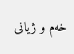خەم و ژیانی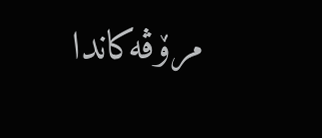مرۆڤەكاندا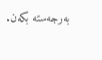بەرجەستە بكەن.